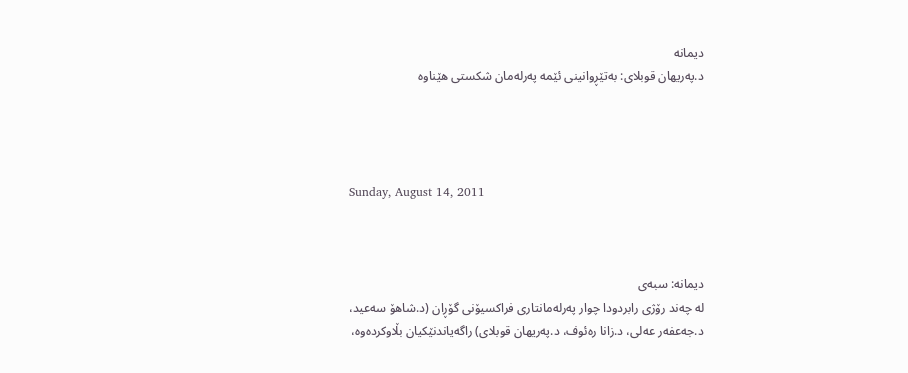دیمانه‌
د.په‌ریهان قوبلای: به‌تێڕوانینی ئێمه‌ په‌رله‌مان شكستی هێناوه‌




Sunday, August 14, 2011



دیمانه‌: سبه‌ی
له‌ چه‌ند رۆژی رابردودا چوار په‌رله‌مانتاری فراکسیۆنی گۆڕان (د.شاهۆ سه‌عید، د.جه‌عفه‌ر عه‌لی، د.زانا ره‌ئوف، د.په‌ریهان قوبلای) راگه‌یاندنێکیان بڵاوکرده‌وه‌،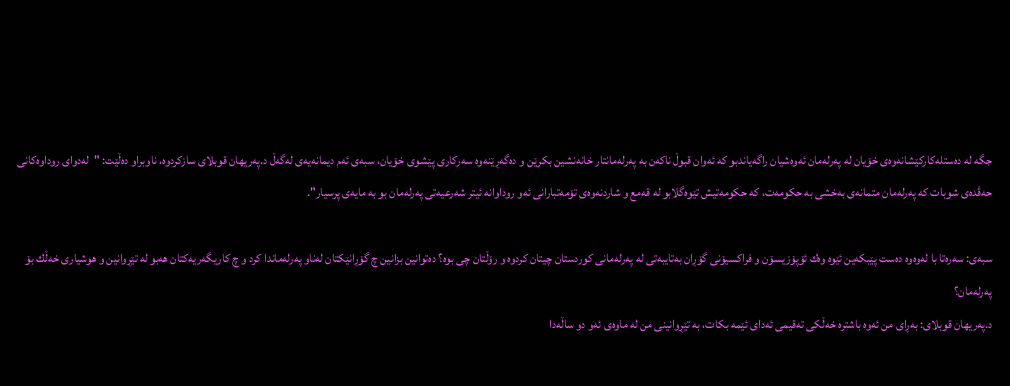جگه‌ له‌ ده‌ستله‌کارکێشانه‌وه‌ی خۆیان له‌ په‌رله‌مان ئه‌وه‌شیان راگه‌یاندبو که‌ ئه‌وان قبوڵ ناکه‌ن به‌ په‌رله‌مانتار خانه‌نشین بکرێن و ده‌گه‌ڕێنه‌وه‌ سه‌رکاری پێشوی خۆیان، سبه‌ی ئه‌م دیمانه‌یه‌ی له‌گه‌ڵ د.په‌ریهان قوبلای سازکردوه‌، ناوبراو ده‌ڵێت: "له‌دوای روداوه‌كانی حه‌ڤده‌ی شوبات‌ كه‌ په‌رله‌مان متمانه‌ی به‌خشی‌ به‌ حكومه‌ت، كه‌ حكومه‌تیش تێوه‌گلابو له‌ قه‌مع و شاردنه‌وه‌ی تۆمه‌تبارانی ئه‌و روداوانه‌ ئیتر شه‌رعیه‌تی په‌رله‌مان بو به‌‌ مایه‌ی پرسیار‌".

سبه‌ی: سه‌ره‌تا با له‌وه‌وه‌ ده‌ست پێبكه‌ین ئێوه‌ وه‌ك ئۆپۆزیسۆن و فراكسیۆنی گۆڕان به‌تایبه‌تی له‌ په‌رله‌مانی كوردستان چیتان كردوه‌ و رۆڵتان چی بوه‌؟ ده‌توانین بزانین چ گۆڕانێكتان له‌ناو په‌رله‌ماندا كرد و چ كاریگه‌ریه‌كتان هه‌بو له‌ تێڕوانین و هوشیاری خه‌ڵك بۆ په‌رله‌مان؟
د.په‌ریهان قوبلای: به‌ڕای من ئه‌وه‌ باشتره‌ خه‌ڵكی ته‌قیمی ئه‌دای ئێمه‌ بكات، به‌ تێڕوانینی من له‌ ماوه‌ی ئه‌و دو ساڵه‌دا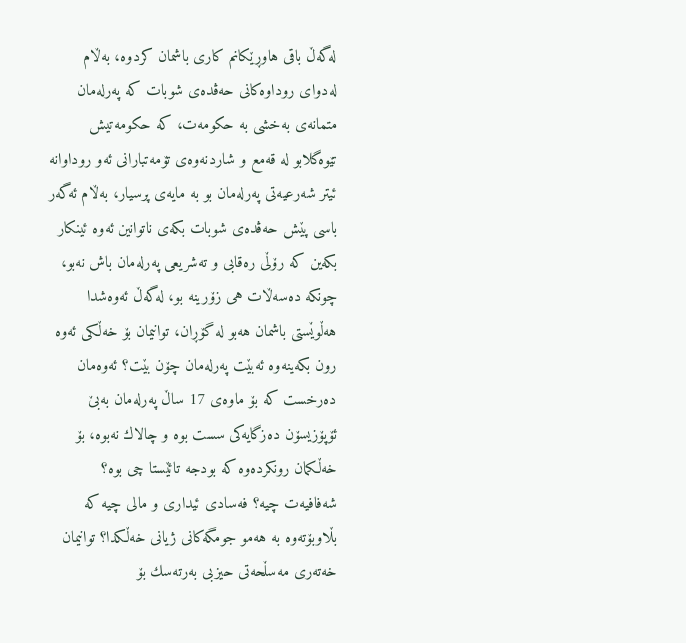له‌گه‌ڵ باقی هاوڕێكانم كاری باشمان كردوه‌، به‌ڵام له‌دوای روداوه‌كانی حه‌ڤده‌ی شوبات‌ كه‌ په‌رله‌مان متمانه‌ی به‌خشی‌ به‌ حكومه‌ت، كه‌ حكومه‌تیش تێوه‌گلابو له‌ قه‌مع و شاردنه‌وه‌ی تۆمه‌تبارانی ئه‌و روداوانه‌ ئیتر شه‌رعیه‌تی په‌رله‌مان بو به‌‌ مایه‌ی پرسیار‌، به‌ڵام ئه‌گه‌ر باسی پێش حه‌ڤده‌ی شوبات بكه‌ی ناتوانین ئه‌وه‌ ئینكار بكه‌ین كه‌ رۆڵی ره‌قابی و ته‌شریعی په‌رله‌مان باش نه‌بو، چونكه‌ ده‌سه‌ڵات هی زۆرینه‌ بو، له‌گه‌ڵ ئه‌وه‌شدا هه‌ڵوێستی باشمان هه‌بو له‌ گۆڕان، توانیمان بۆ خه‌ڵكی ئه‌وه‌ رون بكه‌ینه‌وه‌ ئه‌بێت په‌رله‌مان چۆن بێت؟ ئه‌وه‌مان ده‌رخست كه‌ بۆ ماوه‌ی 17 ساڵ په‌رله‌مان به‌بێ ئۆپۆزیسۆن ده‌زگایه‌كی سست بوه‌ و‌ چالاك نه‌بوه‌‌، بۆ خه‌ڵكمان رونكرده‌وه‌ كه‌ بودجه‌ تائێستا چی بوه‌‌؟ شه‌فافیه‌ت چیه‌؟ فه‌سادی ئیداری و مالی چیه‌ كه‌ بڵاوبۆته‌وه‌ به‌ هه‌مو جومگه‌كانی ژیانی خه‌ڵكدا؟ توانیمان خه‌ته‌ری مه‌سڵحه‌تی حیزبی به‌رته‌سك بۆ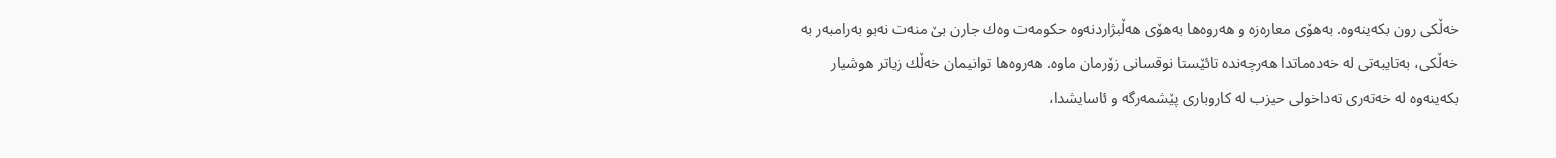خه‌ڵكی رون بكه‌ینه‌وه. به‌هۆی معاره‌زه‌ و هه‌روه‌ها به‌هۆی هه‌ڵبژاردنه‌وه‌ حكومه‌ت وه‌ك جارن بێ منه‌ت نه‌بو به‌رامبه‌ر به‌ خه‌ڵكی، به‌تایبه‌تی له‌ خه‌ده‌ماتدا هه‌رچه‌نده‌ تائێستا نوقسانی زۆرمان ماوه‌. هه‌روه‌ها توانیمان خه‌ڵك زیاتر هوشیار بكه‌ینه‌وه‌ له‌ خه‌ته‌ری ته‌داخولی حیزب له‌ كاروباری پێشمه‌رگه‌ و ئاسایشدا،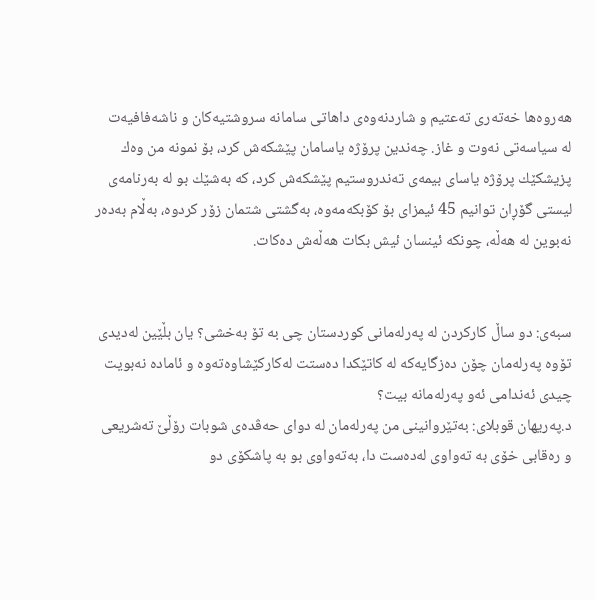هه‌روه‌ها خه‌ته‌ری ته‌عتیم و شاردنه‌وه‌ی داهاتی سامانه‌ سروشتیه‌كان و ناشه‌فافیه‌ت له‌ سیاسه‌تی نه‌وت و غاز. چه‌ندین پرۆژه‌ یاسامان پێشكه‌ش كرد، بۆ نمونه‌ من وه‌ك پزیشكێك پرۆژه‌ یاسای بیمه‌ی ته‌ندروستیم پێشكه‌ش كرد، كه‌ به‌شێك بو له‌ به‌رنامه‌ی لیستی گۆڕان توانیم 45 ئیمزای بۆ كۆبكه‌مه‌وه‌، به‌گشتی شتمان زۆر كردوه‌، به‌ڵام به‌ده‌ر نه‌بوین له‌ هه‌ڵه‌، چونكه‌ ئینسان ئیش بكات هه‌ڵه‌ش ده‌كات.


سبه‌ی: دو ساڵ كاركردن له‌ په‌رله‌مانی كوردستان چی به‌ تۆ به‌خشی؟ یان بڵێین له‌دیدی تۆوه‌ په‌رله‌مان چۆن ده‌زگایه‌كه‌ له‌ كاتێكدا ده‌ستت له‌كاركێشاوه‌ته‌وه‌ و ئاماده‌ نه‌بویت چیدی ئه‌ندامی ئه‌و په‌رله‌مانه‌ بیت؟
د.په‌ریهان قوبلای: به‌تێروانینی من په‌رله‌مان له‌ دوای حه‌ڤده‌ی شوبات‌ رۆڵێ ته‌شریعی و ره‌قابی خۆی به‌ ته‌واوی له‌ده‌ست دا، به‌ته‌واوی بو به‌ پاشكۆی دو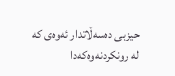حیزبی ده‌سه‌ڵاتدار ئه‌وه‌ی كه‌ له‌ رونكردنه‌وه‌كه‌دا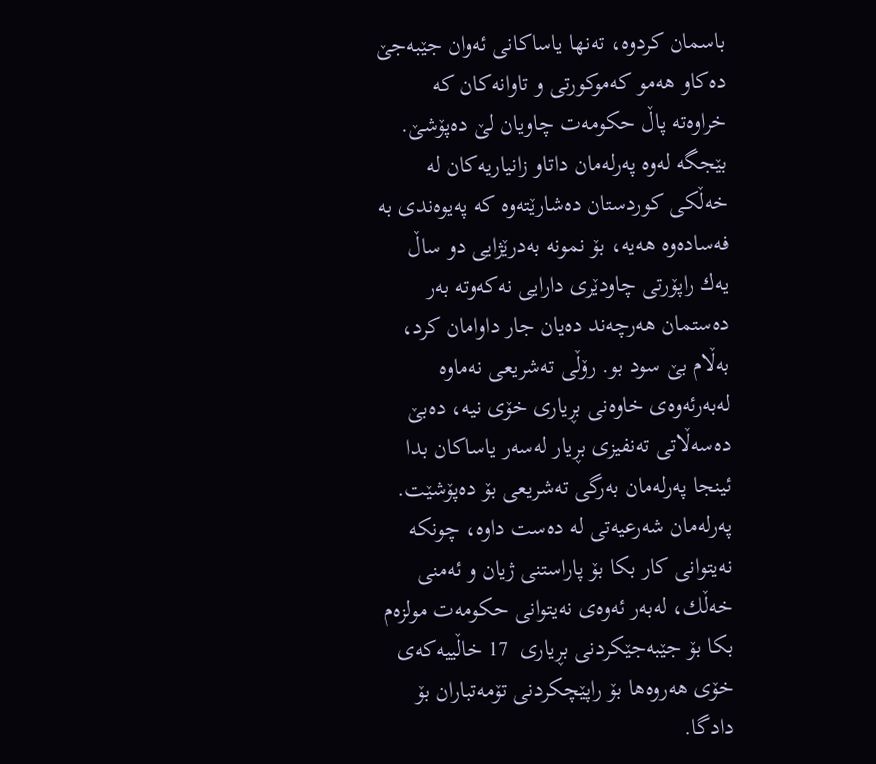باسمان كردوه‌‌، ته‌نها یاساكانی ئه‌وان جێبه‌جێ ده‌كاو هه‌مو كه‌موكورتی و تاوانه‌كان كه‌ خراوه‌ته‌ پاڵ حكومه‌ت چاویان لێ ده‌پۆشێ. بێجگه‌ له‌وه‌ په‌رله‌مان داتاو زانیاریه‌كان له‌ خه‌ڵكی كوردستان ده‌شارێته‌وه‌ كه‌ په‌یوه‌ندی به‌ فه‌ساده‌وه‌ هه‌یه‌، بۆ نمونه‌ به‌درێژایی دو ساڵ یه‌ك راپۆرتی چاودێری دارایی نه‌كه‌وته‌ به‌ر ده‌ستمان هه‌رچه‌ند ده‌یان جار داوامان كرد، به‌ڵام بێ سود بو. رۆڵی ته‌شریعی نه‌ماوه‌ له‌به‌رئه‌وه‌ی خاوه‌نی بڕیاری خۆی نیه‌، ده‌بێ ده‌سه‌ڵاتی ته‌نفیزی بڕیار له‌سه‌ر یاساكان بدا ئینجا په‌رله‌مان به‌رگی ته‌شریعی بۆ ده‌پۆشێت. په‌رله‌مان شه‌رعیه‌تی له‌ ده‌ست داوه،‌ چونكه‌ نه‌یتوانی كار بكا بۆ پاراستنی ژیان و ئه‌منی خه‌ڵك، له‌به‌ر ئه‌وه‌ی نه‌یتوانی حكومه‌ت مولزه‌م بكا بۆ جێبه‌جێكردنی بڕیاری  17 خاڵییه‌كه‌ی خۆی هه‌روه‌ها بۆ راپێچكردنی تۆمه‌تباران بۆ دادگا.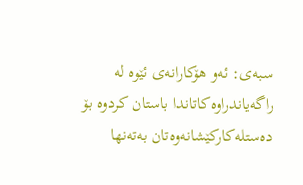سبه‌ی: ئه‌و هۆكارانه‌ی ئێوه‌ له‌ راگه‌یاندراوه‌كاتاندا باستان كردوه‌ بۆ ده‌ستله‌كاركێشانه‌وه‌تان به‌ته‌نها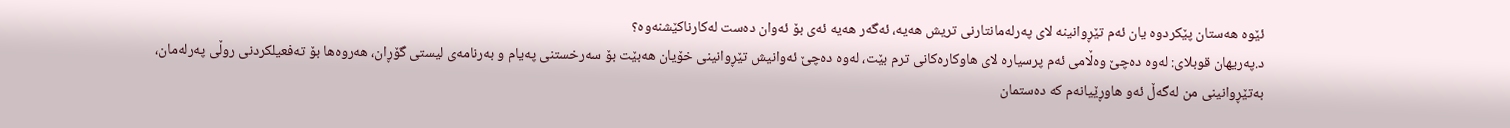ئێوه‌ هه‌ستان پێكردوه‌ یان ئه‌م تێڕوانینه‌ لای په‌رله‌مانتارنی تریش هه‌یه‌، ئه‌گه‌ر هه‌یه‌ ئه‌ی بۆ ئه‌وان ده‌ست له‌كارناكێشنه‌وه‌؟
د.په‌ریهان قوبلای: له‌وه‌ ده‌چێ وه‌ڵامی ئه‌م پرسیاره‌ لای هاوكاره‌كانی ترم بێت، له‌وه‌ ده‌چێ ئه‌وانیش تێڕوانینی خۆیان هه‌بێت بۆ سه‌رخستنی په‌یام و به‌رنامه‌ی لیستی گۆڕان، هه‌روه‌ها بۆ ته‌فعیلكردنی روڵی په‌رله‌مان، به‌تێڕوانینی من له‌گه‌ڵ ئه‌و هاوڕێیانه‌م كه‌ ده‌ستمان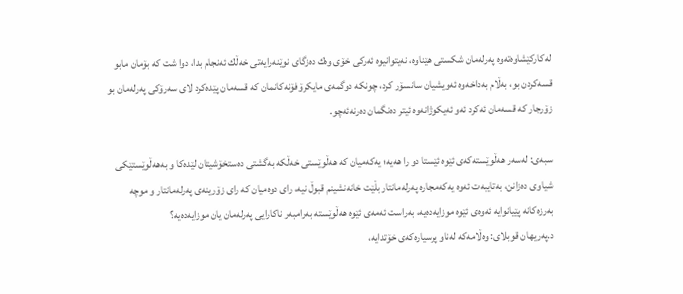له‌كاركێشاوه‌ته‌وه‌ په‌رله‌مان شكستی هێناوه‌، نه‌یتوانیوه‌ ئه‌ركی خۆی وه‌ك ده‌زگای نوێنه‌رایه‌تی خه‌ڵك ئه‌نجام بدا، دوا شت كه‌ بۆمان مابو قسه‌كردن بو، به‌ڵام به‌داخه‌وه‌ ئه‌ویشیان سانسۆر كرد، چونكه‌ دوگمه‌ی مایكرۆفۆنه‌كانمان كه‌ قسه‌مان پێده‌كرد لای سه‌رۆكی په‌رله‌مان بو زۆرجار كه‌ قسه‌مان ئه‌كرد ئه‌و ئه‌‌یكوژانه‌وه ئیتر ده‌نگمان ده‌رنه‌ئه‌چو‌.

سبه‌ی: له‌سه‌ر هه‌ڵوێسته‌كه‌ی ئێوه‌ ئێستا دو را هه‌یه‌؛ یه‌كه‌میان كه‌ هه‌ڵوێستی خه‌ڵكه‌ به‌گشتی ده‌ستخۆشیتان لێده‌كا و به‌هه‌ڵوێستێكی شیاوی ده‌زانن، به‌تایبه‌ت ئه‌وه‌ یه‌كه‌مجاره‌ په‌رله‌مانتار بڵێت خانه‌نشینم قبوڵ نیه‌، رای دوه‌میان كه‌ رای زۆرینه‌ی په‌رله‌مانتار و موچه‌ به‌رزه‌كانه‌ پێیانوایه‌ ئه‌وه‌ی ئێوه‌ موزایه‌ده‌یه‌، به‌راست ئه‌مه‌ی ئێوه‌ هه‌ڵوێسته‌ به‌رامبه‌ر ناكارایی په‌رله‌مان یان موزایه‌ده‌یه‌؟
د.په‌ریهان قوبلای: وه‌ڵامه‌كه له‌ناو پرسیاره‌كه‌ی خۆتدایه‌،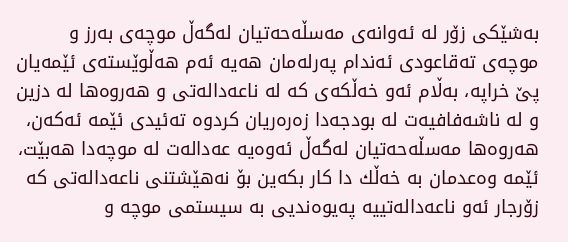به‌شێكی زۆر له‌ ئه‌وانه‌ی مه‌سڵه‌حه‌تیان له‌گه‌ڵ موچه‌ی به‌رز و موچه‌ی ته‌قاعودی ئه‌ندام په‌رله‌مان هه‌یه‌‌ ئه‌م هه‌ڵوێسته‌ی ئێمه‌یان پێ خراپه‌، به‌ڵام ئه‌و خه‌ڵكه‌ی كه‌ له‌ ناعه‌داله‌تی و هه‌روه‌ها له‌ دزین و له‌ ناشه‌فافیه‌ت له بودجه‌دا زه‌ره‌ریان كردوه‌ ته‌ئیدی ئێمه‌ ئه‌كه‌ن، هه‌روه‌ها مه‌سڵه‌حه‌تیان له‌گه‌ڵ ئه‌وه‌یه‌ عه‌داله‌ت له‌ موچه‌دا هه‌بێت، ئێمه‌ وه‌عدمان به‌ خه‌ڵك دا‌ كار بكه‌ین بۆ نه‌هێشتنی ناعه‌داله‌تی كه‌ زۆرجار ئه‌و ناعه‌داله‌تییه‌ په‌یوه‌ندیی به‌ سیستمی موچه ‌و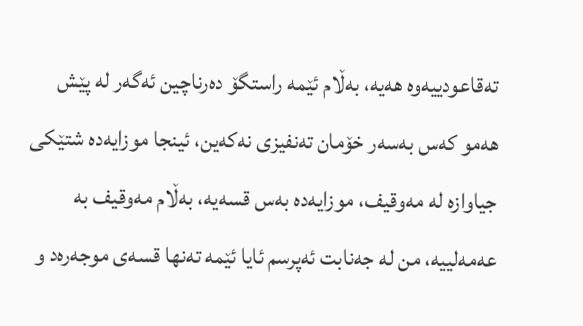ته‌قاعودییه‌وه‌ هه‌یه‌، به‌ڵام ئێمه‌ راستگۆ ده‌رناچین ئه‌گه‌ر له‌ پێش هه‌مو كه‌س به‌سه‌ر خۆمان ته‌نفیزی نه‌كه‌ین، ئینجا موزایه‌ده‌ شتێكی جیاوازه‌ له‌ مه‌وقیف‌، موزایه‌ده‌ به‌س قسه‌یه، به‌ڵام مه‌وقیف به‌ عه‌مه‌لییه‌، من له‌ جه‌نابت ئه‌پرسم ئایا ئێمه‌ ته‌نها قسه‌ی موجه‌ره‌د و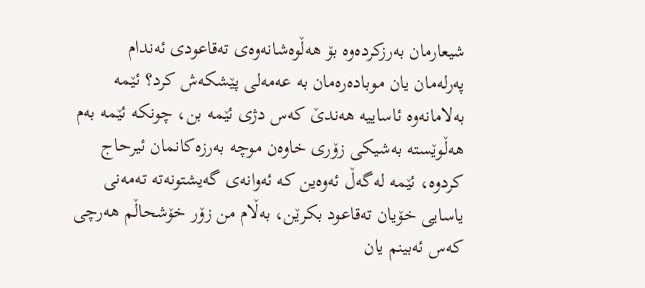شیعارمان به‌رزكرده‌وه‌ بۆ هه‌ڵوه‌شانه‌وه‌ی ته‌قاعودی ئه‌ندام په‌رله‌مان یان موباده‌ره‌مان به‌ عه‌مه‌لی پێشكه‌ش كرد؟ ئێمه‌ به‌لامانه‌وه‌ ئاساییه‌ هه‌ندێ كه‌س دژی ئێمه‌ بن، چونكه‌ ئێمه‌ به‌م هه‌ڵوێسته‌ به‌شیكی زۆری خاوه‌ن موچه‌ به‌رزه‌كانمان ئیرحاج كردوه‌، ئێمه‌ له‌گه‌ڵ ئه‌وه‌ین كه‌ ئه‌وانه‌ی گه‌یشتونه‌ته‌ ته‌مه‌نی یاسایی خۆیان ته‌قاعود بكرێن، به‌ڵام من زۆر خۆشحاڵم هه‌رچی كه‌س ئه‌بینم یان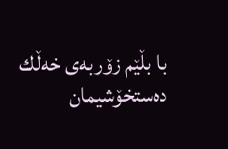با بڵێم زۆربه‌ی خه‌ڵك ده‌ستخۆشیمان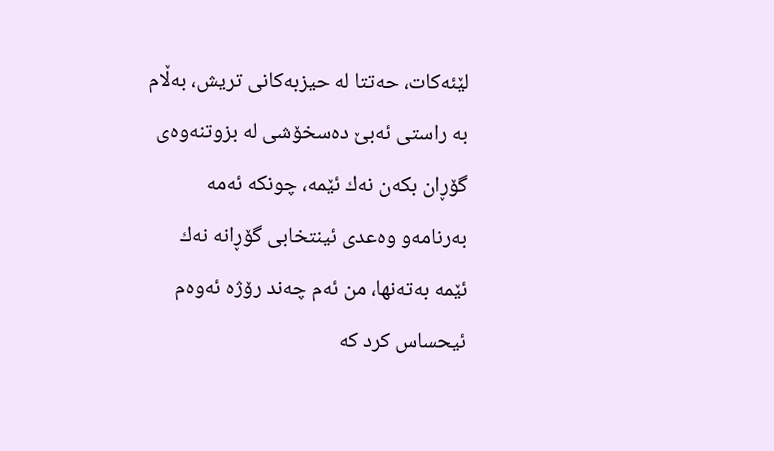لێئه‌كات، حه‌تتا له‌ حیزبه‌كانی تریش، به‌ڵام به‌ راستی ئه‌بێ ده‌سخۆشی له‌ بزوتنه‌وه‌ی گۆڕان بكه‌ن نه‌ك ئێمه،‌ چونكه‌ ئه‌مه‌ به‌رنامه‌و وه‌عدی ئینتخابی گۆڕانه‌ نه‌ك ئێمه‌ به‌ته‌نها، من ئه‌م چه‌ند رۆژه‌ ئه‌وه‌م ئیحساس كرد كه‌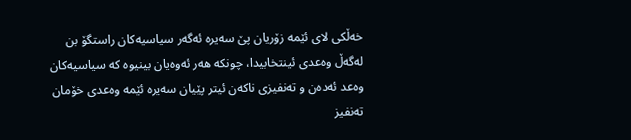خه‌ڵكی لای ئێمه‌ زۆریان پێ سه‌یره‌ ئه‌گه‌ر سیاسیه‌كان راستگۆ بن له‌گه‌ڵ وه‌عدی ئینتخابیدا، چونكه‌ هه‌ر ئه‌وه‌یان بینیوه‌ كه‌ سیاسیه‌كان وه‌عد ئه‌ده‌ن و ته‌نفیزی ناكه‌ن ئیتر پێیان سه‌یره‌ ئێمه‌ وه‌عدی خۆمان ته‌نفیز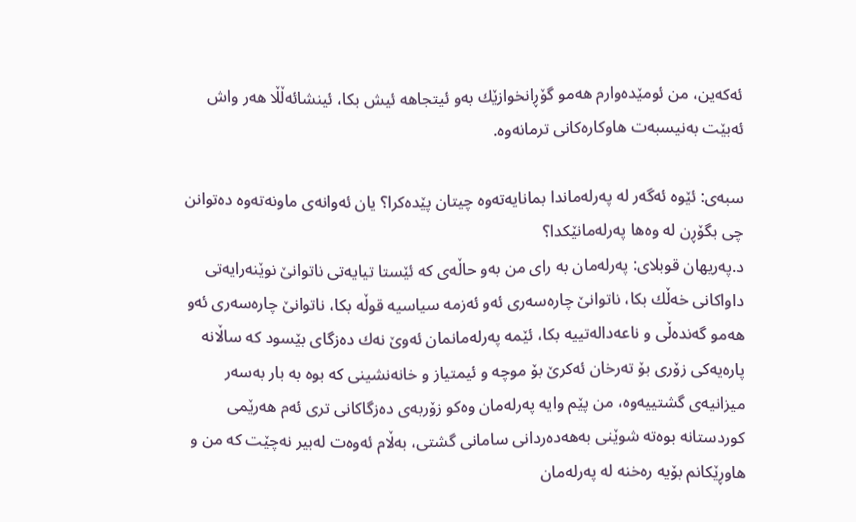ئه‌كه‌ین، من ئومێده‌وارم هه‌مو گۆڕانخوازێك به‌و ئیتجاهه‌ ئیش بكا، ئینشائه‌ڵڵا هه‌ر واش ئه‌بێت به‌نیسبه‌ت هاوكاره‌كانی ترمانه‌وه‌.

سبه‌ی: ئێوه‌ ئه‌گه‌ر له‌ په‌رله‌ماندا بمانایه‌ته‌وه‌ چیتان پێده‌كرا؟ یان ئه‌وانه‌ی ماونه‌ته‌وه‌ ده‌توانن چی بگۆڕن له‌ وه‌ها په‌رله‌مانێكدا؟
د.په‌ریهان قوبلای: په‌رله‌مان به‌ رای من به‌و حاڵه‌ی كه‌ ئێستا تیایه‌تی ناتوانێ نوێنه‌رایه‌تی داواكانی خه‌ڵك بكا، ناتوانێ چاره‌سه‌ری ئه‌و ئه‌زمه‌ سیاسیه‌ قوڵه‌ بكا، ناتوانێ چاره‌سه‌ری ئه‌و هه‌مو گه‌نده‌ڵی و ناعه‌داله‌تییه‌ بكا، ئێمه‌ په‌رله‌مانمان ئه‌وێ نه‌ك ده‌زگای بێسود كه‌ ساڵانه‌ پاره‌یه‌كی زۆری بۆ ته‌رخان ئه‌كرێ بۆ موچه‌ و ئیمتیاز و خانه‌نشینی كه‌ بوه‌ به‌ بار به‌سه‌ر میزانیه‌ی گشتییه‌وه‌، من پێم وایه‌ په‌رله‌مان وه‌كو زۆربه‌ی ده‌زگاكانی تری ئه‌م هه‌رێمی كوردستانه‌ بوه‌ته‌ شوێنی به‌هه‌ده‌ردانی سامانی گشتی، به‌ڵام ئه‌وه‌ت له‌بیر نه‌چێت كه‌ من و هاوڕێكانم بۆیه‌ ره‌خنه‌ له‌ په‌رله‌مان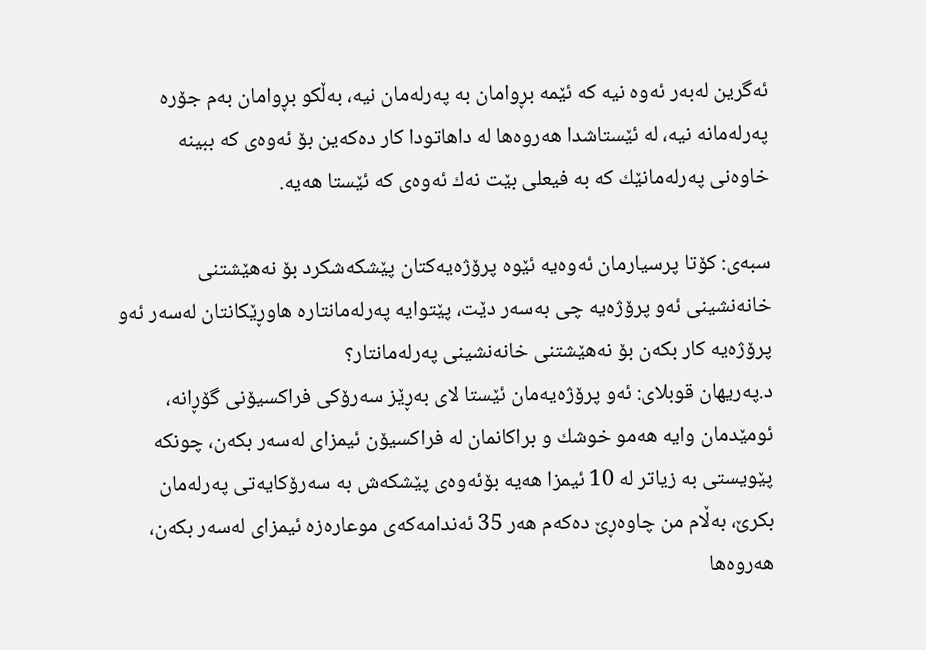ئه‌گرین له‌به‌ر ئه‌وه‌ نیه‌ كه‌ ئێمه‌ بڕوامان به‌ په‌رله‌مان نیه‌، به‌ڵكو بڕوامان به‌م جۆره‌ په‌رله‌مانه‌ نیه‌، له‌ ئێستاشدا هه‌روه‌ها له‌ داهاتودا كار ده‌كه‌ین بۆ ئه‌وه‌ی كه‌ ببینه‌ خاوه‌نی په‌رله‌مانێك كه‌ به‌ فیعلی بێت نه‌ك ئه‌وه‌ی كه‌ ئێستا هه‌یه‌.

سبه‌ی: كۆتا پرسیارمان ئه‌وه‌یه‌ ئێوه‌ پرۆژه‌یه‌كتان پێشكه‌شكرد بۆ نه‌هێشتنی خانه‌نشینی ئه‌و پرۆژه‌یه‌ چی به‌سه‌ر دێت، پێتوایه‌ په‌رله‌مانتاره‌ هاوڕێكانتان له‌سه‌ر ئه‌و پرۆژه‌یه‌ كار بكه‌ن بۆ نه‌هێشتنی خانه‌نشینی په‌رله‌مانتار؟
د.په‌ریهان قوبلای: ئه‌و پرۆژه‌یه‌مان ئێستا لای به‌ڕێز سه‌رۆكی فراكسیۆنی گۆڕانه‌، ئومێدمان وایه‌ هه‌مو خوشك و براكانمان له‌ فراكسیۆن ئیمزای له‌سه‌ر بكه‌ن، چونكه‌ پێویستی به‌ زیاتر له‌ 10 ئیمزا هه‌یه بۆئه‌وه‌ی پێشكه‌ش به‌ سه‌رۆكایه‌تی په‌رله‌مان بكرێ‌، به‌ڵام من چاوه‌ڕێ ده‌كه‌م هه‌ر 35 ئه‌ندامه‌كه‌ی موعاره‌زه‌ ئیمزای له‌سه‌ر بكه‌ن، هه‌روه‌ها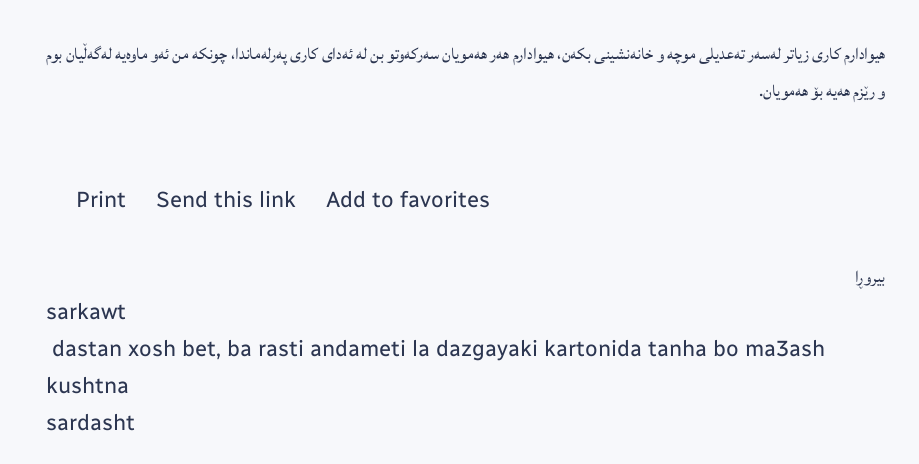هیوادارم كاری زیاتر له‌سه‌ر ته‌عدیلی موچه‌ و خانه‌نشینی بكه‌ن، هیوادارم هه‌ر هه‌مویان سه‌ركه‌وتو بن له‌ ئه‌دای كاری په‌رله‌ماندا، چونكه‌ من ئه‌و ماوه‌یه‌ له‌گه‌ڵیان بوم  و رێزم هه‌یه‌ بۆ هه‌مویان.


     Print     Send this link     Add to favorites

بیروڕا
sarkawt
 dastan xosh bet, ba rasti andameti la dazgayaki kartonida tanha bo ma3ash kushtna
sardasht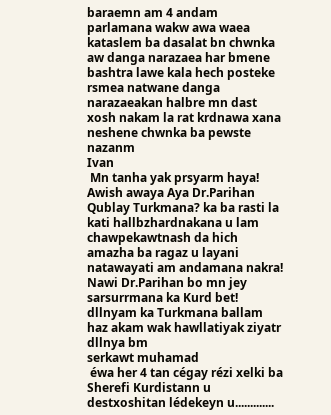baraemn am 4 andam parlamana wakw awa waea kataslem ba dasalat bn chwnka aw danga narazaea har bmene bashtra lawe kala hech posteke rsmea natwane danga narazaeakan halbre mn dast xosh nakam la rat krdnawa xana neshene chwnka ba pewste nazanm
Ivan
 Mn tanha yak prsyarm haya! Awish awaya Aya Dr.Parihan Qublay Turkmana? ka ba rasti la kati hallbzhardnakana u lam chawpekawtnash da hich amazha ba ragaz u layani natawayati am andamana nakra! Nawi Dr.Parihan bo mn jey sarsurrmana ka Kurd bet! dllnyam ka Turkmana ballam haz akam wak hawllatiyak ziyatr dllnya bm
serkawt muhamad
 éwa her 4 tan cégay rézi xelki ba Sherefi Kurdistann u destxoshitan lédekeyn u.............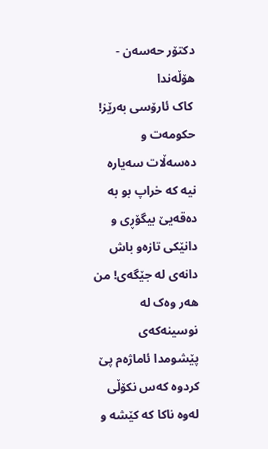دکتۆر حەسەن - هۆڵەندا
 کاک ئارۆسی بەرێز! حکومەت و دەسەڵات سەیارە نیە کە خراپ بو بە دەقەیێ بیگۆڕی و دانێکی تازەو باش دانەی لە جێگەی! من هەر وەک لە نوسینەکەی پێشومدا ئاماژەم پێ کردوە کەس نکۆڵی لەوە ناکا کە کێشە و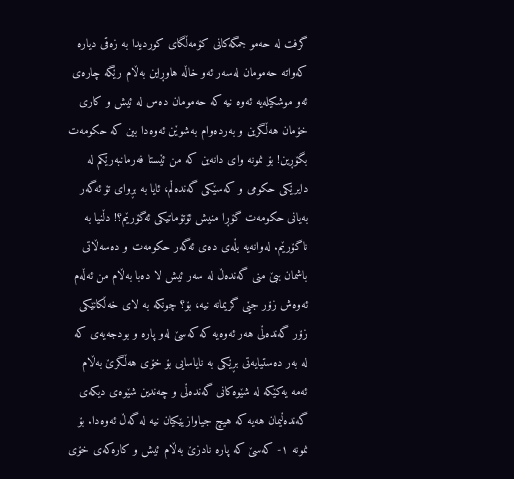گرفت لە حەمو جمگەکانی کۆمەڵگای کوردیدا بە زەقی دیارە کەواتە حەمومان لەسەر ئەو خاڵە هاوڕاین بەڵام رێگە چارەی ئەو موشکیلەیە ئەوە نیە کە حەمومان دەس لە ئیش و کاری خۆمان هەڵگرین و بەردەوام بەشوێن ئەوەدا بین کە حکومەت بگۆڕین! بۆ نمونە وای دانەین کە من ئێستا فەرمانبەرێکم لە دایرێکی حکومی و کەسێکی گەندەڵم، ئایا بە بڕوای تۆ ئەگەر بەیانی حکومەت گۆڕا منیش ئۆتۆماتیکی ئەگۆرێم؟! دڵنیا بە ناگۆرێم. لەوانەیە بڵەی دەی ئەگەر حکومەت و دەسەڵاتی باشمان ببێ منی گەندەڵ لە سەر ئیش لا دەبا بەڵام من ئەڵەم ئەوەش زۆر جێی گریمانە نیە، بۆ؟ چونکە بە لای خەڵکانێکی زۆر گەندەڵی هەر ئەوەیە کە کەسێ لەو پارە و بودجەیەی کە لە بەر دەستیایەتی بڕێکی بە نایاسایی بۆ خۆی هەڵگرێ بەڵام ئەمە یەکێکە لە شێوەکانی گەندەڵی و چەندین شێوەی دیکەی گەندەڵیمان هەیە کە هیچ جیاوازیێکیان نیە لە گەڵ ئەوەدا. بۆ نمونە ١- کەسێ کە پارە نادزێ بەڵام ئیش و کارەکەی خۆی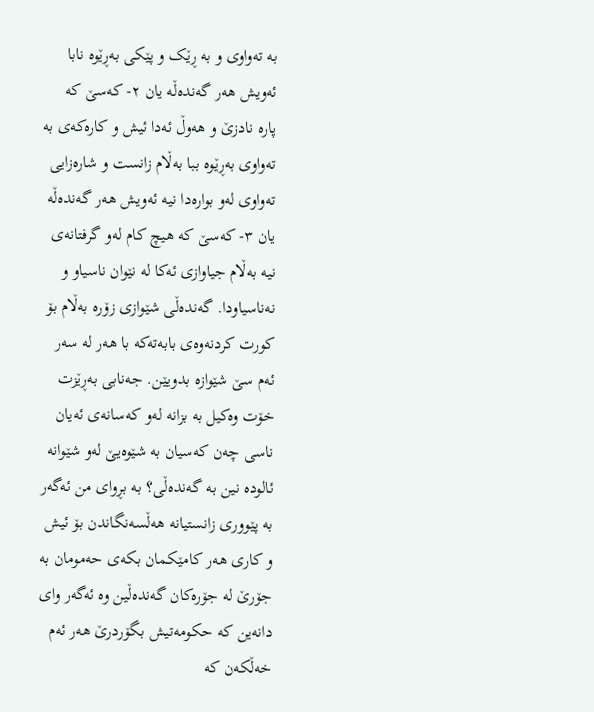بە تەواوی و بە ڕێک و پێکی بەڕێوە نابا ئەویش هەر گەندەڵە یان ٢- کەسێ کە پارە نادزێ و هەوڵ ئەدا ئیش و کارەکەی بە تەواوی بەڕێوە ببا بەڵام زانست و شارەزایی تەواوی لەو بوارەدا نیە ئەویش هەر گەندەڵە یان ٣- کەسێ کە هیچ کام لەو گرفتانەی نیە بەڵام جیاوازی ئەکا لە نێوان ناسیاو و نەناسیاودا. گەندەڵی شێوازی زۆرە بەڵام بۆ کورت کردنەوەی بابەتەکە با هەر لە سەر ئەم سێ شێوازە بدویێن. جەنابی بەڕێزت خۆت وەکیل بە بزانە لەو کەسانەی ئەیان ناسی چەن کەسیان بە شێوەیێ لەو شێوانە ئالودە نین بە گەندەڵی؟ بە بڕوای من ئەگەر بە پێووری زانستیانە هەڵسەنگاندن بۆ ئیش و کاری هەر کامێکمان بکەی حەمومان بە جۆرێ لە جۆرەکان گەندەڵین وە ئەگەر وای دانەین کە حکومەتیش بگۆردرێ هەر ئەم خەڵکەن کە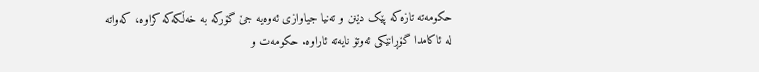حکومەتە تازەکە پێک دێنن و تەنیا جیاوازی ئەوەیە جێ گۆرکە بە خەڵکەکە کراوە، کەواتە لە ئاکامدا گۆڕانێکی ئەوتۆ نایەتە ئاراوە. حکومەت و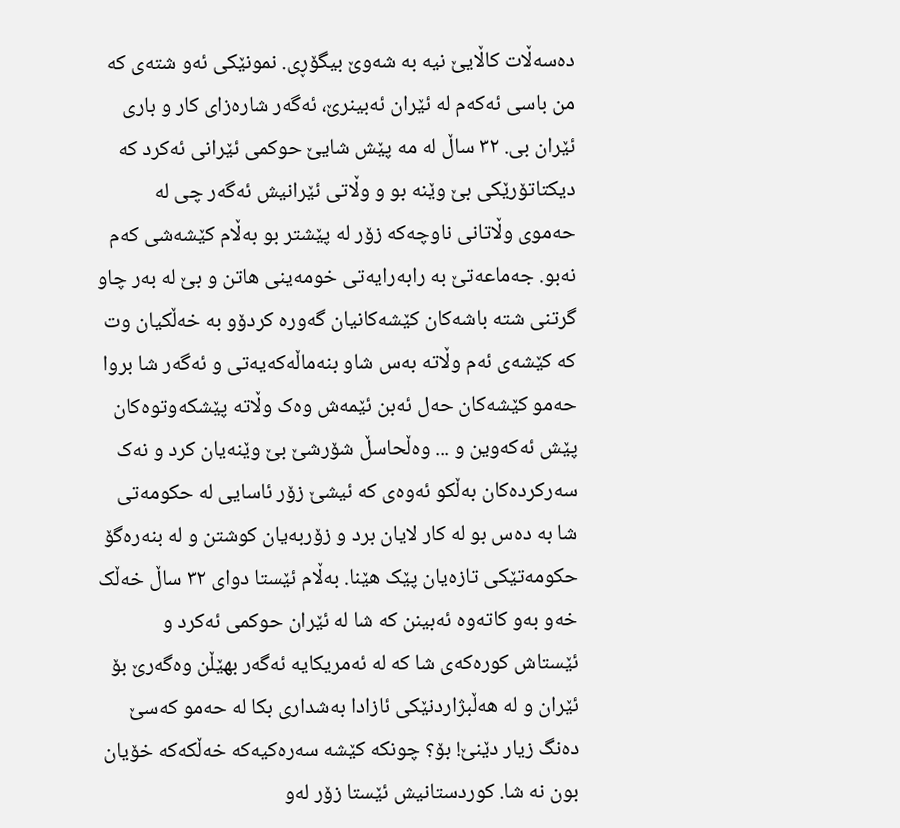دەسەڵات کاڵایێ نیە بە شەوێ بیگۆڕی. نمونێکی ئەو شتەی کە من باسی ئەکەم لە ئێران ئەبینرێ، ئەگەر شارەزای کار و باری ئێران بی. ٣٢ ساڵ لە مە پێش ‌شایێ حوکمی ئێرانی ئەکرد کە دیکتاتۆرێکی بێ وێنە بو و وڵاتی ئێرانیش ئەگەر چی لە حەموی وڵاتانی ناوچەکە زۆر لە پێشتر بو بەڵام کێشەشی کەم نەبو. جەماعەتێ بە رابەرایەتی خومەینی هاتن و بێ لە بەر چاو گرتنی شتە باشەکان کێشەکانیان گەورە کردۆو بە خەڵکیان وت کە کێشەی ئەم وڵاتە بەس شاو بنەماڵەکەیەتی و ئەگەر شا بروا حەمو کێشەکان حەل ئەبن ئێمەش وەک وڵاتە پێشکەوتوەکان پێش ئەکەوین و ... وەڵحاسڵ شۆرشێ بێ وێنەیان کرد و نەک سەرکردەکان بەڵکو ئەوەی کە ئیشێ زۆر ئاسایی لە حکومەتی شا بە دەس بو لە کار لایان برد و زۆربەیان کوشتن و لە بنەرەگۆ حکومەتێکی تازەیان پێک هێنا. بەڵام ئێستا دوای ٣٢ ساڵ خەڵک خەو بەو کاتەوە ئەبینن کە شا لە ئێران حوکمی ئەکرد و ئێستاش ‌کورەکەی شا کە لە ئەمریکایە ئەگەر بهێڵن وەگەرێ بۆ ئێران و لە هەڵبژاردنێکی ئازادا بەشداری بکا لە حەمو کەسێ دەنگ زیار دێنێ! بۆ؟ چونکە کێشە سەرەکیەکە خەڵکەکە خۆیان بون نە شا. کوردستانیش ئێستا زۆر لەو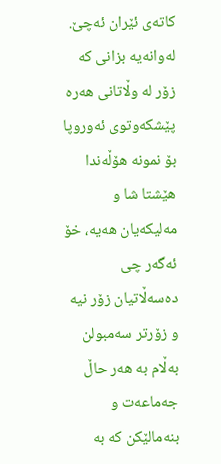کاتەی ئێران ئەچێ. لەوانەیە بزانی کە زۆر لە وڵاتانی هەرە پێشکەوتوی ئەوروپا بۆ نمونە هۆڵەندا هێشتا شا و مەلیکەیان هەیە، خۆ ئەگەر چی دەسەڵاتیان زۆر نیە و زۆرتر سەمبولن بەڵام بە هەر حاڵ جەماعەت و بنەمالێکن کە بە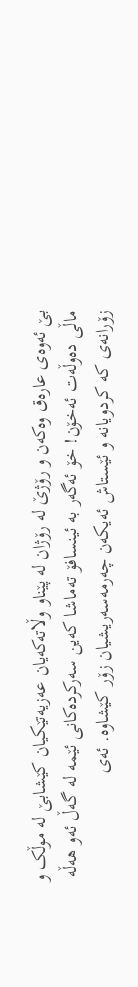بێ ئەوەی عارەق وەکەن و رۆژێ لە رۆژان لە پێناو وڵاتەکەیان عەزیەتێکیان کێشابێ لە موڵک و ماڵی دەوڵەت ئەخۆن! خۆ ئەگەر بە ئینسافۆ تەماشا کەین سەرکردەکانی ئێمە لە گەڵ ئەو هەڵە زۆرانەی کە کردویانە و ئێستاش ئەیکەن چەرمەسەریشیان زۆر کێشاوە. ئەی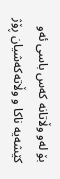بۆ لەو وڵاتانە کەس باسی ئەو کێشەیە ناکا و وڵاتەکەشیان ڕۆژ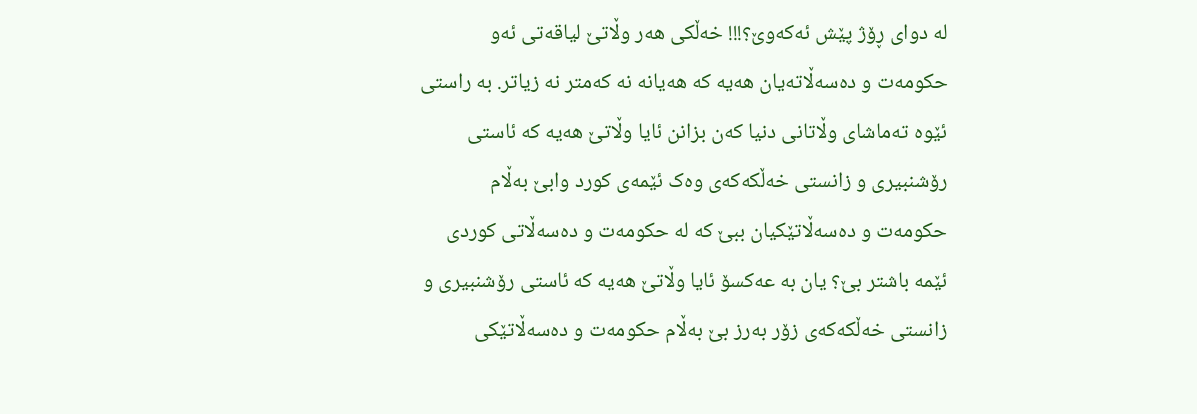لە دوای ڕۆژ پێش ئەکەوێ؟!!! خه‌ڵکی هه‌ر وڵاتێ لیاقه‌تی ئه‌و حکومه‌ت و ده‌سه‌ڵاته‌یان هەیه که هه‌‍‍‍‍‍‌‌‍‍‍‍‍‍‌یانه نه که‌متر نه زیاتر. به راستی ئێوه ته‌ماشای وڵاتانی دنیا که‌ن بزانن ئایا وڵاتێ هه‌یه که ئاستی رۆشنبیری و زانستی خه‌ڵکه‌که‌ی وه‌‌ک ئێمه‌ی کورد وابێ به‌ڵام حکومه‌ت و ده‌سه‌ڵاتێکیان ببێ که له حکومه‌ت و ده‌سه‌ڵاتی کوردی ئێمه باشتر بێ؟ یان به عه‌کسۆ ئایا وڵاتێ هه‌یه که ئاستی رۆشنبیری و زانستی خه‌ڵکه‌که‌ی زۆر به‌رز بێ ‌به‌ڵام حکومه‌ت و ده‌سه‌ڵاتێکی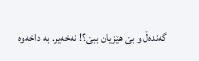گه‌نده‌ڵ و بێ هێزیان ببێ؟! نه‌خه‌یر. به‌ داخه‌وه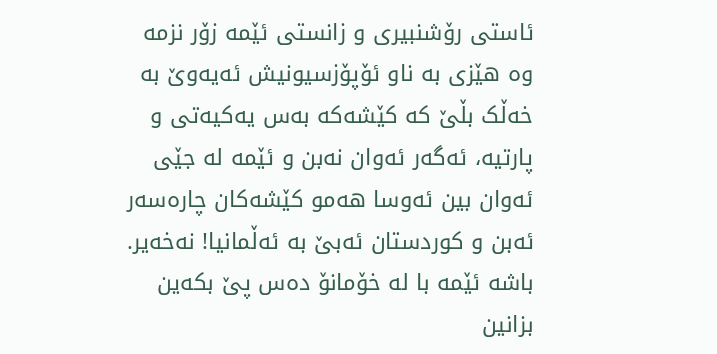ئاستی رۆشنبیری و زانستی ئێمه زۆر نزمه وه هێزی به ناو ئۆپۆزسیونیش ئه‌یه‌وێ به خه‌ڵک بڵێ که کێشه‌که به‌س یه‌کیه‌تی و پارتیه، ئه‌گه‌ر ئه‌وان نه‌بن و ئێمه له جێی ئه‌وان بین ئه‌وسا هه‌مو کێشه‌کان چاره‌سه‌ر ئه‌بن و کوردستان ئه‌بێ به ئه‌ڵمانیا! نه‌خه‌یر. باشه ئێمه با له خۆمانۆ ده‌س پێ بکه‌ین بزانین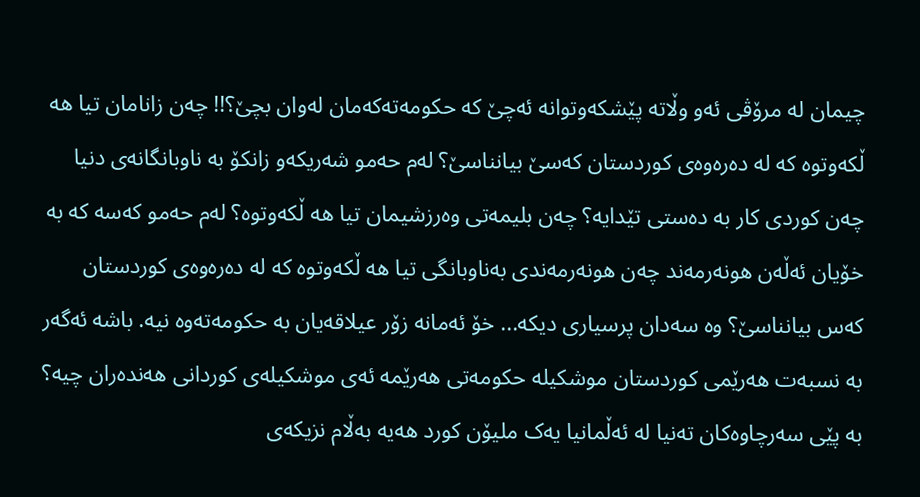چیمان له مرۆ‌‌‌‌ڤی ئه‌و وڵاته پێشکه‌و‌توانه ئه‌چێ که حکومه‌ته‌که‌مان له‌وان بچێ؟!! چه‌ن زانامان تیا هه‌ ڵکه‌وتوه که له ده‌ره‌وه‌ی کوردستان که‌سێ بیانناسێ؟ له‌م حه‌مو شه‌ریکه‌و زانکۆ به ناوبانگانه‌ی دنیا چه‌ن کوردی کار به ده‌ستی تێدایه؟ چه‌ن بلیمه‌تی وه‌رزشیمان تیا هه‌ ڵکه‌وتوه؟ له‌م حه‌مو که‌سه که به خۆیان ئه‌ڵه‌ن هونه‌رمه‌ند چه‌ن هونه‌رمه‌ندی به‌ناوبانگی تیا هه‌ ڵکه‌وتوه که له ده‌ره‌وه‌ی کوردستان که‌س بیانناسێ؟ وه سه‌دان پرسیاری دیکه... خۆ ئه‌مانه زۆر عیلاقه‌یان به حکومه‌ته‌وه نیه. باشە ئەگەر بە نسبەت هەرێمی کوردستان موشکیلە حکومەتی هەرێمە ئەی موشکیلەی کوردانی هەندەران چیە؟ به‌ پێی سه‌رچاوه‌کان ته‌نیا له‌ ئه‌ڵمانیا یه‌ک ملیۆن کورد هه‌یه بەڵام نزیکەی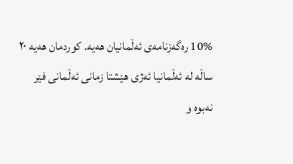10% رەگەزنامەی ئەڵمانیان هەیە. کوردمان هەیە ٢٠ ساڵە لە ئەڵمانیا ئەژی هێشتا زمانی ئەڵمانی فێر نەبوە و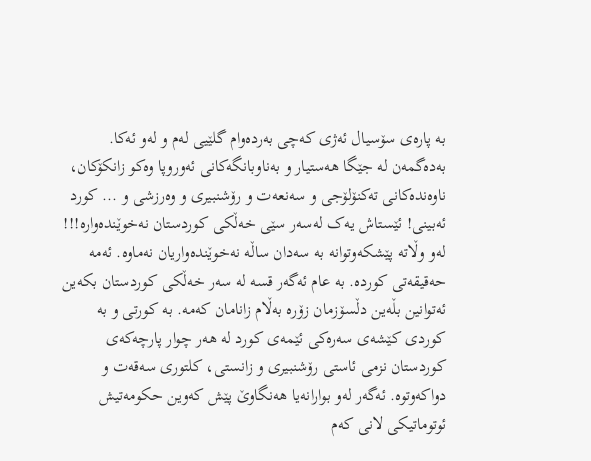بە پارەی سۆسیال ئەژی کەچی بەردەوام گلێیی لەم و لەو ئەکا. بەدەگمەن لە جێگا هەستیار و بەناوبانگەکانی ئەوروپا وەکو زانکۆکان، ناوەندەکانی تەکنۆلۆجی و سەنعەت و رۆشنبیری و وەرزشی و ... کورد ئەبینی! ئێستاش یه‌ک له‌سه‌ر سێی خه‌ڵکی کوردستان نه‌خوێنده‌واره!!! له‌و وڵاته پێشکه‌وتوانه به سه‌دان ساڵه نه‌خوێنده‌واریان نه‌ماوه. ئەمە حەقیقەتی کوردە. بە عام ئەگەر قسە لە سەر خەڵکی کوردستان بکەین ئەتوانین بڵەین دڵسۆزمان زۆرە بەڵام زانامان کەمە. بە کورتی و بە کوردی کێشەی سەرەکی ئێمەی کورد لە هەر چوار پارچەکەی کوردستان نزمی ئاستی رۆشنبیری و زانستی، کلتوری سەقەت و دواکەوتوە. ئەگەر لەو بوارانەیا هەنگاوێ پێش کەوین حکومەتیش ئوتوماتیکی لانی کەم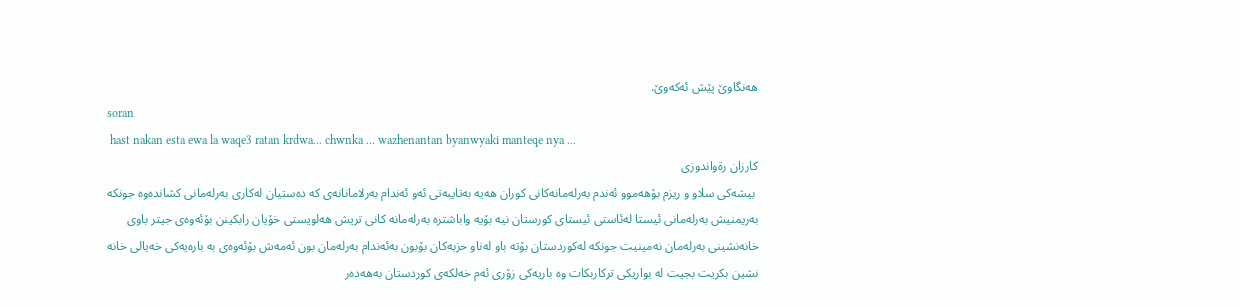هەنگاوێ پێش ئەکەوێ.
soran
 hast nakan esta ewa la waqe3 ratan krdwa... chwnka ... wazhenantan byanwyaki manteqe nya ...
كارزان رةواندوزى
 بیشه‌كی‌ سلاو و ریزم بۆهه‌موو ئه‌ندم به‌رله‌مانه‌كانی‌ كوران هه‌یه‌ به‌تایبه‌تی‌ ئه‌و ئه‌ندام به‌رلامانانه‌ی‌ كه‌ ده‌ستیان له‌كاری‌ به‌رله‌مانی‌ كشانده‌وه‌ جونكه‌ به‌ریمنیش به‌رله‌مانی‌ ئیستا له‌ئاستی‌ ئیستای‌ كورستان نیه‌ بۆیه‌ واباشتره‌ به‌رله‌مانه‌ كانی‌ تریش هه‌لویستی‌ خۆیان رابكینن بۆئه‌وه‌ی‌ جیتر باوی‌ خانه‌نشینی‌ به‌رله‌مان نه‌مینیت جونكه‌ له‌كوردستان بۆته‌ باو له‌ناو حزبه‌كان بۆبون به‌ئه‌ندام به‌رله‌مان بون ئه‌مه‌ش بۆئه‌وه‌ی‌ به‌ باره‌یه‌كی‌ خه‌یالی‌ خانه‌ نشین بكریت بجیت له‌ بواریكی‌ تركاربكات وه‌ باریه‌كی‌ زۆری‌ ئه‌م خه‌لكه‌ی‌ كوردستان به‌هه‌ده‌ر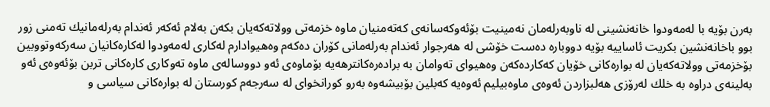به‌رن بۆیه‌ با له‌مه‌ودوا خانه‌نشینی‌ له‌ ناوبه‌رله‌مان نه‌مینیت بۆئه‌وكه‌سانه‌ی‌ كه‌ته‌منیان ماوه‌ خزمه‌تی‌ وولاته‌كه‌یان بكه‌ن به‌لام ئه‌كه‌ر ئه‌ندام به‌رله‌مانیك ته‌منی‌ زور بوو باخانه‌نشین بكریت ئاساییه‌ بۆیه‌ دووباره‌ ده‌ست خۆشی‌ له‌ هه‌رجوار ئه‌ندام به‌رله‌مانی‌ كۆران ده‌كه‌م وه‌هیوادارم له‌كاری‌ له‌مه‌ودوا له‌كاره‌كانیان سه‌ركه‌وتووبین بۆخزمه‌تی‌ وولاته‌كه‌یان له‌ بواره‌كانی‌ خۆیان كه‌كارده‌كه‌ن وه‌هیوای‌ ته‌وامان به‌ براده‌ره‌كانترهه‌یه‌ بۆماوه‌ی‌ ئه‌و دووساله‌ی‌ ماوه‌ ته‌وكاری‌ كاره‌كانی‌ تربن بۆئه‌وه‌ی‌ ئه‌و به‌لینه‌ی‌ دراوه‌ به‌ خلك له‌رۆزی‌ هه‌لبزاردن ئه‌وه‌ی‌ ماوه‌بیلیم ئه‌وه‌یه‌ كه‌بلین بۆبیشه‌وه‌ به‌رو كورانخوای‌ له‌ سه‌رجه‌م كورستان له‌ بواره‌كانی‌ سیاسی‌ و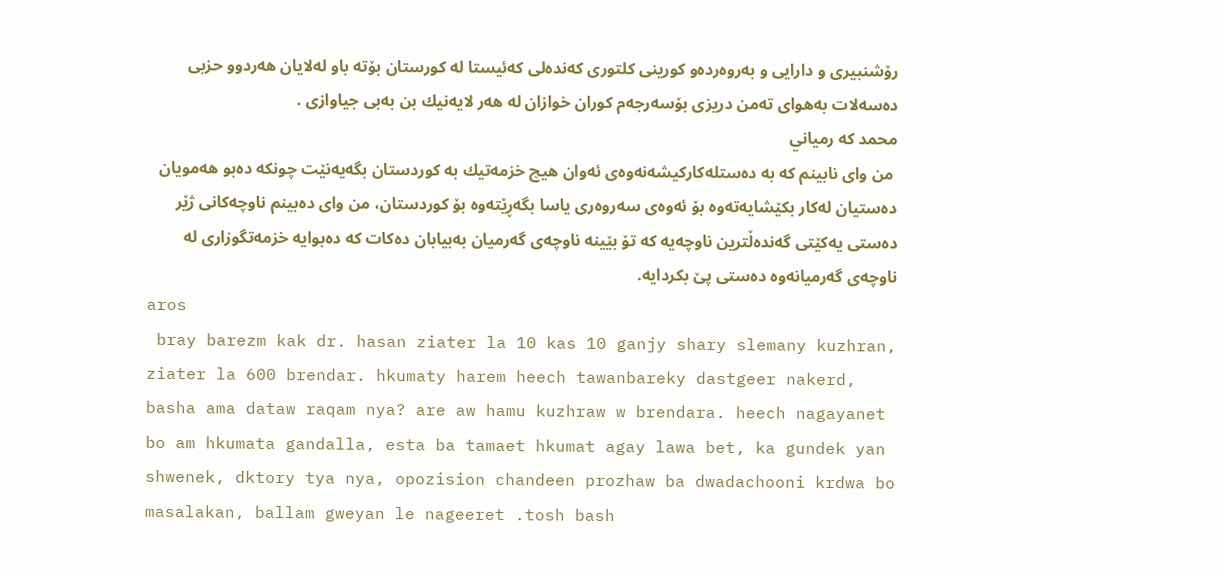رۆشنبیری‌ و دارایی‌ و به‌روه‌رده‌و كورینی‌ كلتوری‌ كه‌نده‌لی‌ كه‌ئیستا له‌ كورستان بۆته‌ باو له‌لایان هه‌ردوو حزبی‌ ده‌سه‌لات به‌هوای‌ ته‌من دریزی‌ بۆسه‌رجه‌م كوران خوازان له‌ هه‌ر لایه‌نیك بن به‌بی‌ جیاوازی‌ .
محمد كه رمياني
 من وای‌ نابینم كه ‌به‌ ده‌ستله‌كاركیشه‌نه‌وه‌ی‌ ئه‌وان هیچ خزمه‌تیك به‌ كوردستان بگه‌یه‌نێت چونكه‌ ده‌بو هه‌مویان ده‌ستیان له‌كار بكێشایه‌ته‌وه‌‌ بۆ ئه‌وه‌ی‌ سه‌روه‌ری یاسا بگه‌ڕێته‌وه ‌بۆ كوردستان، من وای‌ ده‌بینم ناوچه‌كانی ژێر ده‌ستی‌ یه‌كێتی‌ گه‌نده‌ڵترین ناوچه‌یه‌ كه ‌تۆ بێینه ‌ناوچه‌ی‌ گه‌رمیان به‌بیابان ده‌كات كه ‌ده‌بوایه‌ خزمه‌تگوزاری‌ له‌ ناوچه‌ی گه‌رمیانه‌وه ‌ده‌ستی پێ بکردایه‌.
aros
 bray barezm kak dr. hasan ziater la 10 kas 10 ganjy shary slemany kuzhran, ziater la 600 brendar. hkumaty harem heech tawanbareky dastgeer nakerd, basha ama dataw raqam nya? are aw hamu kuzhraw w brendara. heech nagayanet bo am hkumata gandalla, esta ba tamaet hkumat agay lawa bet, ka gundek yan shwenek, dktory tya nya, opozision chandeen prozhaw ba dwadachooni krdwa bo masalakan, ballam gweyan le nageeret .tosh bash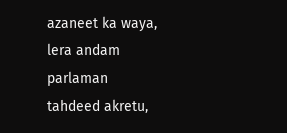azaneet ka waya, lera andam parlaman tahdeed akretu,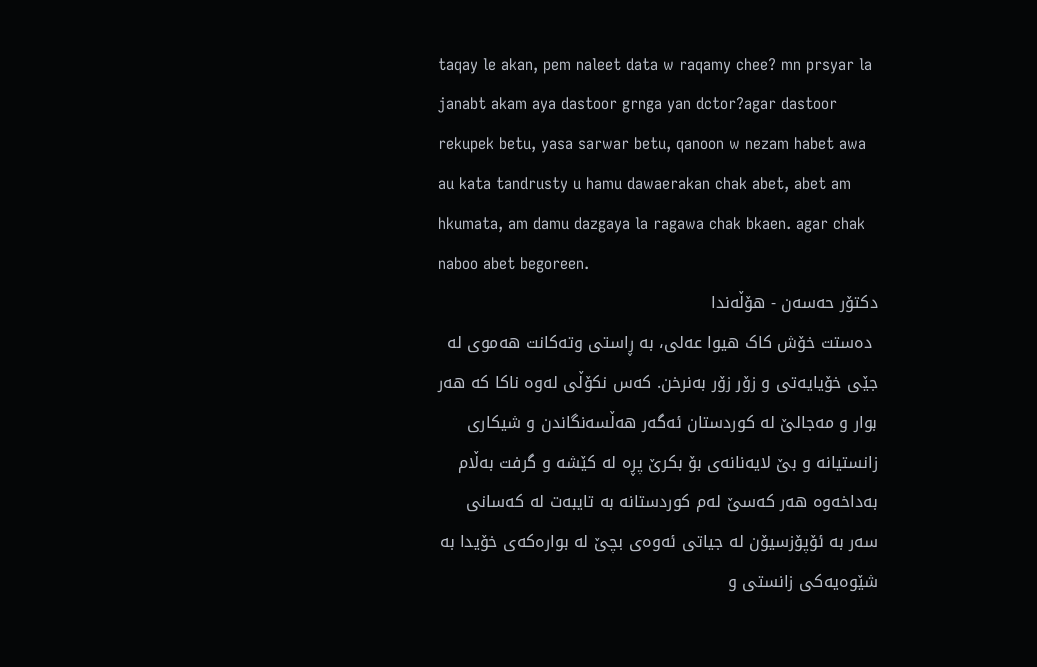taqay le akan, pem naleet data w raqamy chee? mn prsyar la janabt akam aya dastoor grnga yan dctor?agar dastoor rekupek betu, yasa sarwar betu, qanoon w nezam habet awa au kata tandrusty u hamu dawaerakan chak abet, abet am hkumata, am damu dazgaya la ragawa chak bkaen. agar chak naboo abet begoreen.
دکتۆر حەسەن - هۆڵەندا
 دەستت خۆش کاک هیوا عەلی، بە ڕاستی وتەکانت هەموی لە جێی خۆیایەتی و زۆر زۆر بەنرخن. کەس نکۆڵی لەوە ناکا کە هەر بوار و مەجالێ لە کوردستان ئەگەر هەڵسەنگاندن و شیکاری زانستیانە و بێ لایەنانەی بۆ بکرێ پڕە لە کێشە و گرفت بەڵام بەداخەوە هەر کەسێ لەم کوردستانە بە تایبەت لە کەسانی سەر بە ئۆپۆزسیۆن لە جیاتی ئەوەی بچێ لە بوارەکەی خۆیدا بە شێوەیه‌کی زانستی و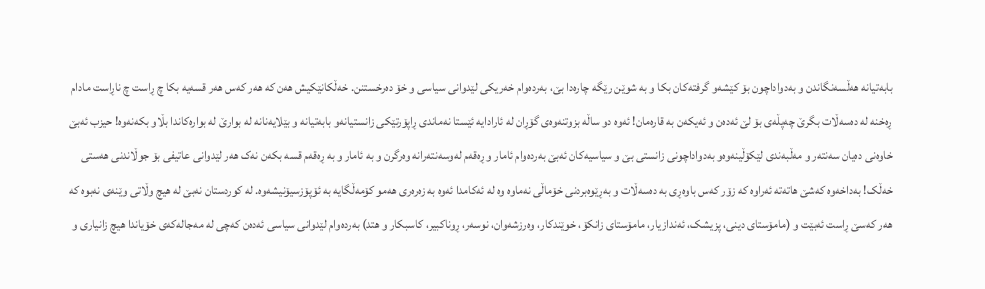بابەتیانە هەڵسەنگاندن و بەدواداچون بۆ کێشەو گرفتەکان بکا و بە شوێن رێگە چارەدا بێ، بەردەوام خەریکی لێدوانی سیاسی و خۆ دەرخستنن. خەڵکانێکیش هەن کە هەر کەس هەر قسەیه‌ بکا چ ڕاست چ ناڕاست مادام ڕەخنە لە دەسەڵات بگرێ چەپڵەی بۆ لێ ئەدەن و ئەیکەن بە قارەمان! ئەوە دو ساڵە بزوتنەوەی گۆڕان لە ئارادایە ئێستا نەماندی ڕاپۆرتێکی زانستیانەو بابەتیانە و بێلایەنانە لە بوارێ لە بوارەکاندا بڵاو بکەنەوە! حیزب ئەبێ خاوەنی دەیان سەنتەر و مەڵبەندی لێکۆڵینەوەو بەدواداچونی زانستی بێ و سیاسیەکان ئەبێ بەردەوام ئامار و ڕەقەم لەوسەنتەرانە وەرگرن و بە ئامار و بە ڕەقەم قسە بکەن نەک هەر لێدوانی عاتیفی بۆ جوڵاندنی هەستی خەڵک! بەداخەوە کەشێ هاتەتە ئەراوە کە زۆر کەس باوەڕی بە دەسەڵات و بەڕێوەبردنی خۆماڵی نەماوە وە لە ئەکامدا ئەوە بە زەرەری هەمو کۆمەڵگایە بە ئۆپۆزسیۆنیشه‌وه‌. لە کوردستان نەبێ لە هیچ وڵاتی وێنەی نەبوە کە هەر کەسێ ڕاست ئەبێت و (مامۆستای دینی، پزیشک، ئەندازیار، مامۆستای زانکۆ، خوێندکار، وەرزشه‌وان، نوسەر، ڕوناکبیر، کاسبکار و هتد) بەردەوام لێدوانی سیاسی ئەدەن کەچی لە مەجالەکەی خۆیاندا هیچ زانیاری و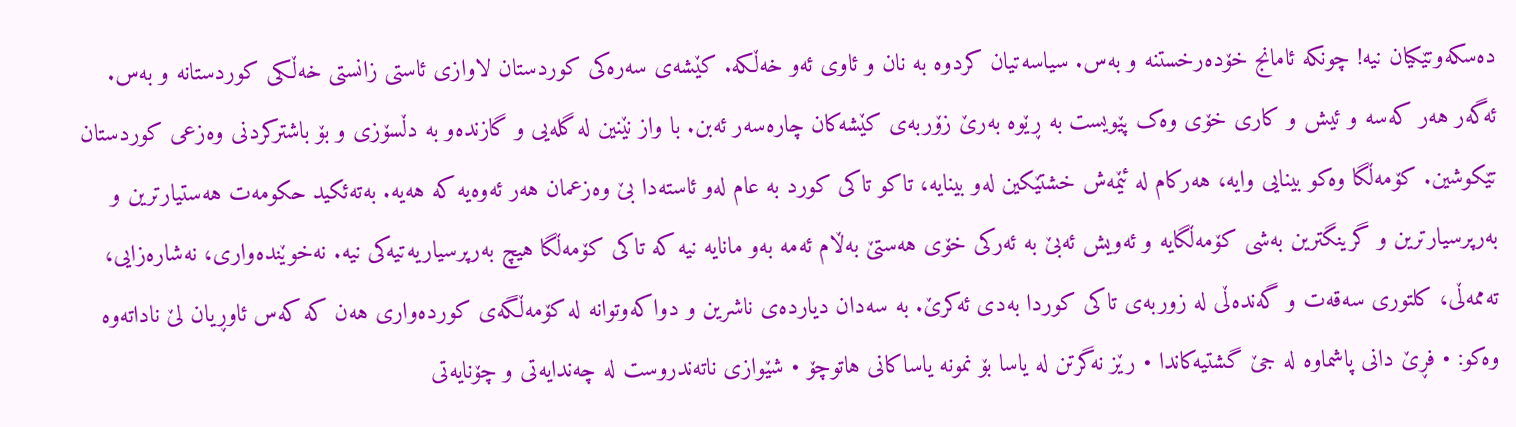دەسکەوتێکیان نیە! چونکە ئامانج خۆدەرخستنە و بەس. سیاسەتیان کردوە بە نان و ئاوی ئەو خەڵکە. کێشەی سەرەکی کوردستان لاوازی ئاستی زانستی خەڵکی کوردستانە و بەس. ئەگەر هەر کەسە و ئیش و کاری خۆی وەک پێویست بە ڕێوە بەرێ زۆربەی کێشەکان چارەسەر ئەبن. با واز نێنین لە گله‌یی و گازندەو بە دڵسۆزی و بۆ باشترکردنی وەزعی کوردستان تێکوشین. کۆمەڵگا وەکو بینایی وایە، هەرکام لە ئێمەش خشتێکین لەو بینایە، تاکو تاکی کورد بە عام لەو ئاستەدا بێ وەزعمان هەر ئەوەیە کە هەیە. بەتەئکید حکومەت هەستیارترین و بەرپرسیارترین و گرینگترین بەشی کۆمەڵگایە و ئەویش ئەبێ بە ئەرکی خۆی هەستێ بەڵام ئەمە بەو مانایە نیە کە تاکی کۆمەڵگا هیچ بەرپرسیاریەتیه‌کی نیە. نەخوێندەواری، نەشارەزایی، تەممەڵی، کلتوری سە‌قەت و گەندەڵی لە زوربەی تاکی کوردا بەدی ئەکرێ. بە سەدان دیاردەی ناشرین و دواکەوتوانە لە کۆمەڵگەی کوردەواری هەن کە کەس ئاوڕیان لێ ناداته‌وه‌ وەکو: • فڕێ دانی پاشماوە لە جێ گشتیەکاندا • رێز نەگرتن لە یاسا بۆ نمونە یاساکانی هاتوچۆ • شێوازی ناتەندروست لە چەندایەتی و چۆنایەتی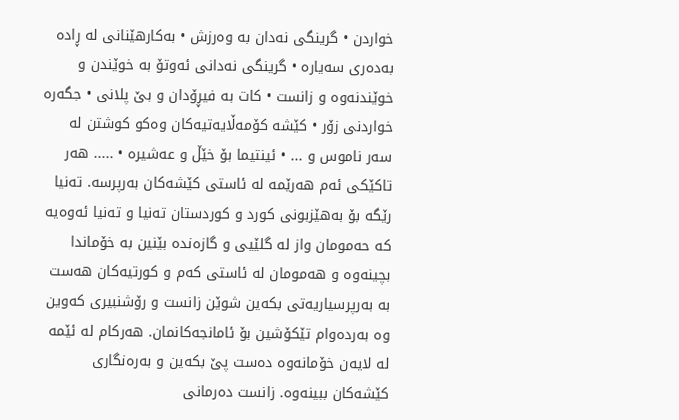خواردن • گرینگی نەدان بە وەرزش • بەکارهێنانی لە ڕادە بەدەری سەیارە • گرینگی نەدانی ئەوتۆ بە خوێندن و خوێندنەوە و زانست • کات بە فیڕۆدان و بێ پلانی • جگەرە خواردنی زۆر • کێشە کۆمەڵایەتیەکان وەکو کوشتن لە سەر ناموس و ... • ئینتیما بۆ خێڵ و عەشیرە • ..... هه‌ر تاکێکی ئه‌م هه‌رێمه له ئاستی کێشه‌کان به‌رپرسه. تەنیا رێگە بۆ بەهێزبونی کورد و کوردستان تەنیا و تەنیا ئەوەیە کە حەمومان واز لە گلێیی و گازەندە بێنین بە خۆماندا بچینەوە و هەمومان لە ئاستی کەم و کورتیەکان هەست بە بەرپرسیاریەتی بکەین شوێن زانست و رۆشنبیری کەوین وە بەردەوام تێکۆشین بۆ ئامانجەکانمان. هەرکام لە ئێمە لە لایەن خۆمانه‌وه‌ دەست پێ بکەین و بەرەنگاری کێشەکان ببینەوە. زانست ده‌رمانی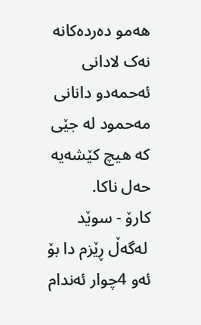هه‌مو ده‌رده‌کانه نەک لادانی ئه‌حمه‌د‌و دانانی مه‌حمود له جێی کە هیچ کێشه‌یه‌ حه‌ل ناکا.
کارۆ - سوێد
 لەگەڵ ڕێزم دا بۆ ئەو 4چوار ئەندام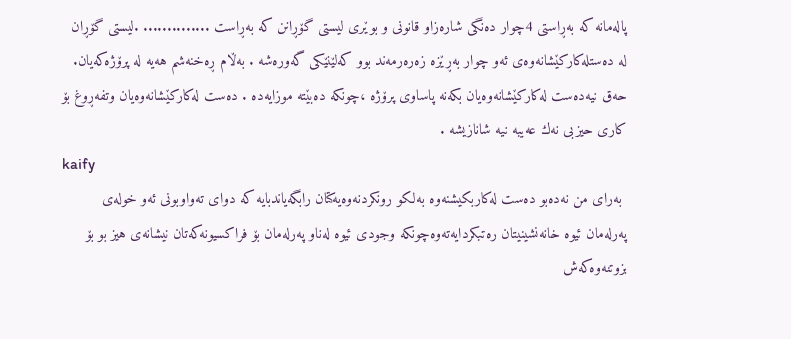پالەمانە کە بەڕاستی 4چوار دەنگی شارەزاو قانونی و بوێری لیستی گۆڕانن کە بەڕاست .............. .لیستی گۆڕان لە دەستلەکارکێشانەوەی ئەو چوار بەڕێزە زەرەرمەند بوو کەلێنێکی گەورەشە . بەڵام ڕەخنەشم هەیە لە پرۆژەکەیان. حەق نیەدەست لەکارکێشانەوەیان بکەنە پاساوی پرۆژە ،چونکە دەبێتە موزایەدە . دەست لەکارکێشانەوەیان وتفەڕوغ بۆ کاری حیزبی نەك عەیبە نیە شانازیشە .
kaify
 به‌رای‌ من نه‌ده‌بو ده‌ست له‌كاربكیشنه‌وه‌ به‌لكو رونكردنه‌وه‌یه‌كتان رابگه‌یاندبایه‌ كه‌ دوای‌ ته‌واوبونی‌ ئه‌و خوله‌ی‌ په‌رله‌مان ئیوه‌ خانه‌نشینیتان ره‌تبكردایه‌ته‌وه‌چونكه‌ وجودی‌ ئیوه‌ له‌ناو په‌رله‌مان بۆ فراكسیونه‌كه‌تان نیشانه‌ی‌ هیز بو بۆ بزوتنه‌وه‌كه‌ش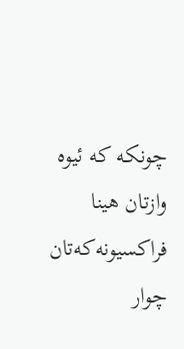چونكه‌ كه‌ ئیوه‌ وازتان هینا فراكسیونه‌كه‌تان چوار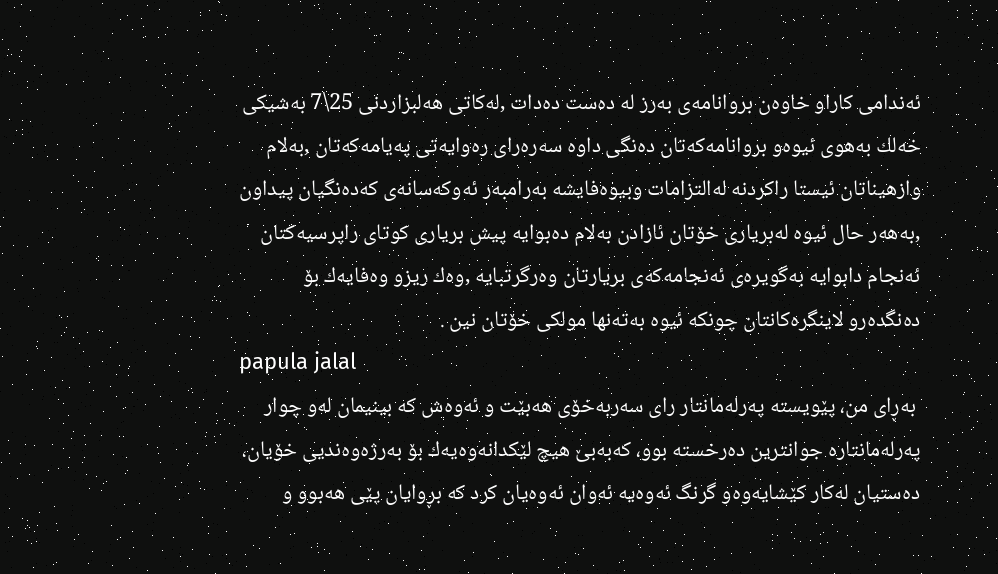ئه‌ندامی‌ كاراو خاوه‌ن بروانامه‌ی‌ به‌رز له‌ ده‌ست ده‌دات ,له‌كاتی‌ هه‌لبزاردنی‌ 25\7 به‌شیكی‌ خه‌لك به‌هوی‌ ئیوه‌و بروانامه‌كه‌تان ده‌نگی‌ داوه‌ سه‌ره‌رای‌ ره‌وایه‌تی‌ په‌یامه‌كه‌تان ,به‌لام وازهیناتان ئیستا راكردنه‌ له‌التزامات وبیوه‌فایشه‌ به‌رامبه‌ر ئه‌وكه‌سانه‌ی‌ كه‌ده‌نگیان پیداون ,به‌هه‌ر حال ئیوه‌ له‌بریاری‌ خۆتان ئازادن به‌لام ده‌بوایه‌ پیش بریاری‌ كوتای‌ راپرسیه‌كتان ئه‌نجام دابوایه‌ به‌گویره‌ی‌ ئه‌نجامه‌كه‌ی‌ بریارتان وه‌رگرتبایه‌ ,وه‌ك ریزو وه‌فایه‌ك بۆ ده‌نگده‌رو لاینگره‌كانتان چونكه‌ ئیوه‌ به‌ته‌نها مولكی‌ خۆتان نین .
papula jalal
 به‌ڕای من، پێویسته‌ په‌رله‌مانتار رای سه‌ربه‌خۆی هه‌بێت و ئه‌وه‌ش كه‌ بینیمان له‌و چوار په‌رله‌مانتاره‌ جوانترین ده‌رخسته‌ بوو، كه‌به‌بێ هیچ لێكدانه‌وه‌یه‌ك بۆ به‌رژه‌وه‌ندیی خۆیان، ده‌ستیان له‌كار كێشایه‌وه‌و گرنگ ئه‌وه‌یه‌ ئه‌وان ئه‌وه‌یان كرد كه‌ بڕوایان پێی هه‌بوو و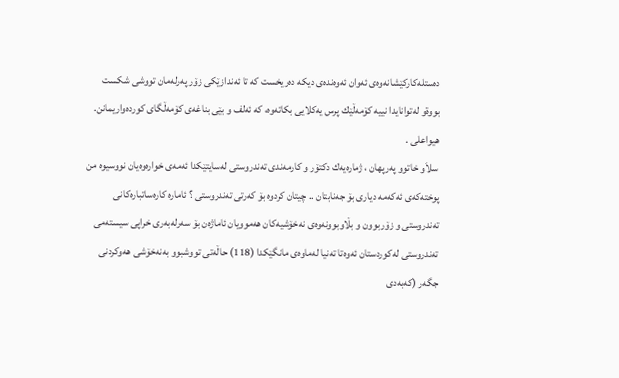ده‌ستله‌كاركێشانه‌وه‌ی ئه‌وان ئه‌وه‌نده‌ی دیكه‌ ده‌ریخست كه‌ تا ئه‌ندازێكی زۆر په‌رله‌مان تووشی شكست بووةو له‌توانایدا نییه‌ كۆمه‌ڵێك پرس یه‌كلایی بكاته‌وه‌، كه‌ ئه‌لف و بێی بناغه‌ی كۆمه‌ڵگای كورده‌واریمانن.
هيواعلى .
 سلاَو خاتوو په‌رپهان ، ژماره‌یه‌ك دكتۆر و كارمه‌ندی‌ ته‌ندروستی‌ له‌سایتێكدا ئه‌مه‌ی‌ خواره‌وه‌یان نووسیوه‌ من پوخته‌كه‌ی‌ ئه‌كه‌مه‌ دیاری‌ بۆ جه‌نابتان .. چیتان كردوە بۆ كەرتی‌ تەندروستی‌ ؟ ئامارە كارەساتبارەكانی‌ تەندروستی‌ و زۆربوون و بڵاوبوونەوەی‌ نەخۆشیەكان هەموویان ئاماژەن بۆ سەرلەبەری‌ خراپی‌ سیستەمی‌ تەندروستی‌ لەكوردستان ئەوەتا تەنیا لەماوەی‌ مانگێكدا (118) حاڵەتی‌ تووشبوو بەنەخۆشی‌ هەوكردنی‌ جگەر (كەبەدی‌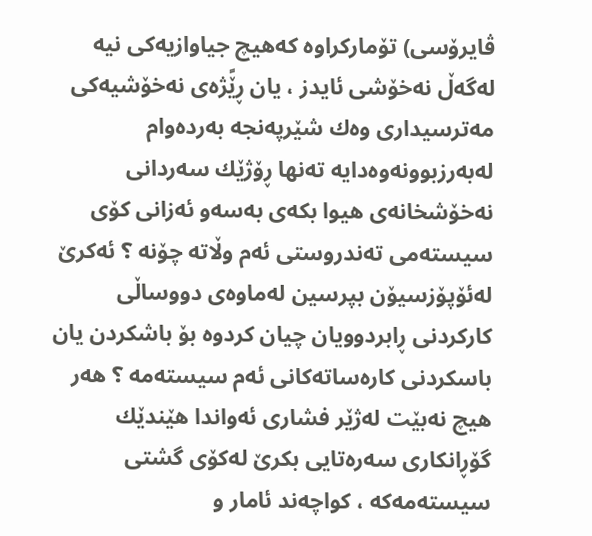ڤایرۆسی‌) تۆماركراوە كەهیچ جیاوازیەكی‌ نیە لەگەڵ نەخۆشی‌ ئایدز ، یان ڕێًژەی‌ نەخۆشیەكی‌ مەترسیداری‌ وەك شێرپەنجە بەردەوام لەبەرزبوونەوەدایە تەنها ڕۆژێك سەردانی‌ نەخۆشخانەی‌ هیوا بكەی‌ بەسەو ئەزانی‌ كۆی‌ سیستەمی‌ تەندروستی‌ ئەم وڵاتە چۆنە ؟ ئەكرێ لەئۆپۆزسیۆن بپرسین لەماوەی‌ دووساڵی‌ كاركردنی‌ ڕابردوویان چیان كردوە بۆ باشكردن یان باسكردنی‌ كارەساتەكانی‌ ئەم سیستەمە ؟ هەر هیچ نەبێت لەژێر فشاری‌ ئەواندا هێندێك گۆڕانكاری‌ سەرەتایی‌ بكرێ لەكۆی‌ گشتی‌ سیستەمەكە ، كواچەند ئامار و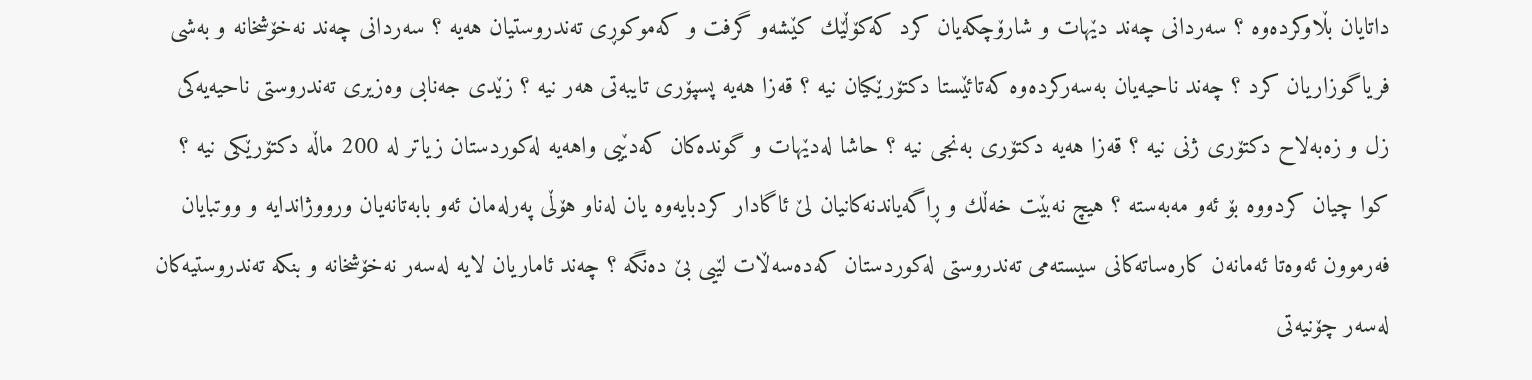داتایان بڵاوكردەوە ؟ سەردانی‌ چەند دێهات و شارۆچكەیان كرد كەكۆڵێك كێشەو گرفت و كەموكوڕی‌ تەندروستیان هەیە ؟ سەردانی‌ چەند نەخۆشخانە و بەشی‌ فریاگوزاریان كرد ؟ چەند ناحیەیان بەسەركردەوە كەتائێستا دكتۆرێكیان نیە ؟ قەزا هەیە پسپۆری‌ تایبەتی‌ هەر نیە ؟ زێدی‌ جەنابی‌ وەزیری‌ تەندروستی‌ ناحیەیەكی‌ زل و زەبەلاح دكتۆری‌ ژنی‌ نیە ؟ قەزا هەیە دكتۆری‌ بەنجی‌ نیە ؟ حاشا لەدێهات و گوندەكان كەدێیی‌ واهەیە لەكوردستان زیاتر لە 200 ماڵە دكتۆرێكی‌ نیە ؟ كوا چیان كردووە بۆ ئەو مەبەستە ؟ هیچ نەبێت خەڵك و ڕاگەیاندنەكانیان لێ ئاگادار كردبایەوە یان لەناو هۆڵی‌ پەرلەمان ئەو بابەتانەیان ورووژاندایە و ووتبایان فەرموون ئەوەتا ئەمانەن كارەساتەكانی‌ سیستەمی‌ تەندروستی لەكوردستان كەدەسەڵات لێیی‌ بێ دەنگە ؟ چەند ئاماریان لایە لەسەر نەخۆشخانە و بنكە تەندروستیەكان لەسەر چۆنیەتی‌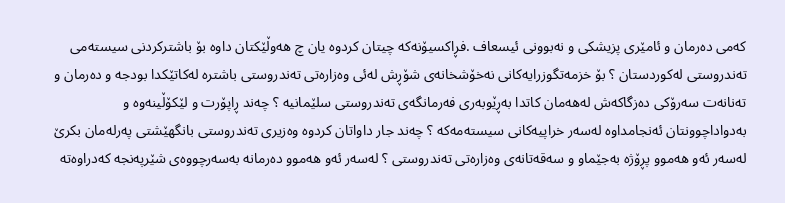كەمی‌ دەرمان و ئامێری‌ پزیشكی‌ و نەبوونی‌ ئیسعاف .فڕاكسیۆنەكە چیتان كردوە یان چ هەوڵێكتان داوە بۆ باشتركردنی‌ سیستەمی‌ تەندروستی‌ لەكوردستان ؟ بۆ خزمەتگوزرایەكانی‌ نەخۆشخانەی‌ شۆڕش لەئی‌ وەزارەتی‌ تەندروستی‌ باشترە لەكاتێكدا بودجە و دەرمان و تەنانەت سەرۆكی‌ دەزگاكەش لەهەمان كاتدا بەڕێوبەری‌ فەرمانگەی‌ تەندروستی‌ سلێمانیە ؟ چەند ڕاپۆرت و لێكۆڵینەوە و بەدواداچوونتان ئەنجامداوە لەسەر خراپیەكانی‌ سیستەمەكە ؟ چەند جار داواتان كردوە وەزیری‌ تەندروستی‌ بانگهێشتی‌ پەرلەمان بكرێ لەسەر ئەو هەموو پڕۆژە بەجێماو و سەقەتانەی‌ وەزارەتی‌ تەندروستی‌ ؟ لەسەر ئەو هەموو دەرمانە بەسەرچووەی‌ شێرپەنجە كەدراوەتە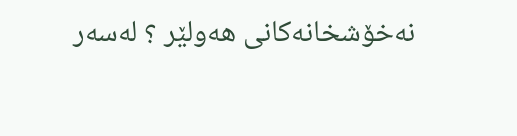نەخۆشخانەكانی‌ هەولێر ؟ لەسەر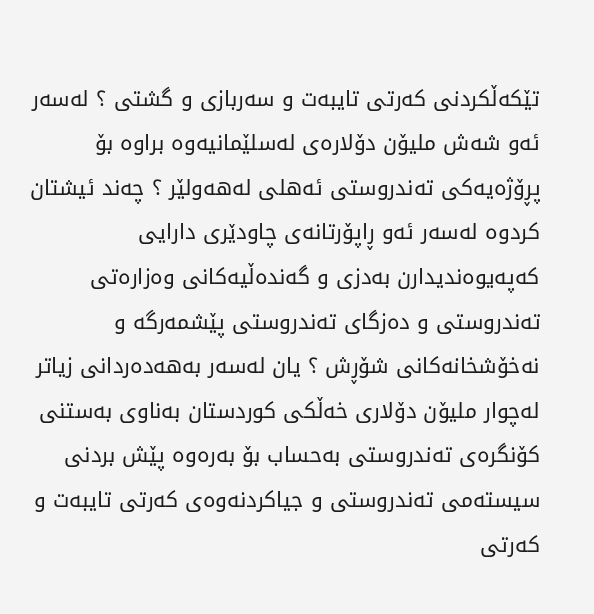تێكەڵكردنی‌ كەرتی‌ تایبەت و سەربازی‌ و گشتی‌ ؟ لەسەر ئەو شەش ملیۆن دۆلارەی‌ لەسلێمانیەوە براوە بۆ پڕۆژەیەكی‌ تەندروستی‌ ئەهلی‌ لەهەولێر ؟ چەند ئیشتان كردوە لەسەر ئەو ڕاپۆرتانەی‌ چاودێری‌ دارایی‌ كەپەیوەندیدارن بەدزی‌ و گەندەڵیەكانی‌ وەزارەتی‌ تەندروستی‌ و دەزگای‌ تەندروستی‌ پێشمەرگە و نەخۆشخانەكانی‌ شۆڕش ؟ یان لەسەر بەهەدەردانی‌ زیاتر لەچوار ملیۆن دۆلاری‌ خەڵكی‌ كوردستان بەناوی‌ بەستنی‌ كۆنگرەی‌ تەندروستی‌ بەحساب بۆ بەرەوە پێش بردنی‌ سیستەمی‌ تەندروستی‌ و جیاكردنەوەی‌ كەرتی‌ تایبەت و كەرتی‌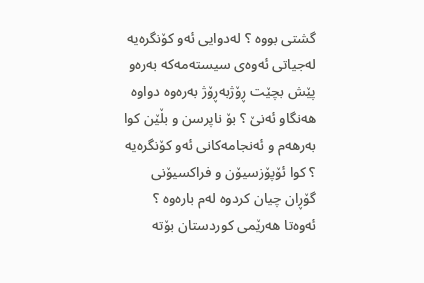گشتی‌ بووە ؟ لەدوایی‌ ئەو كۆنگرەیە لەجیاتی‌ ئەوەی‌ سیستەمەكە بەرەو پێش بچێت ڕۆژبەڕۆژ بەرەوە دواوە هەنگاو ئەنێ ؟ بۆ ناپرسن و بڵێن كوا بەرهەم و ئەنجامەكانی‌ ئەو كۆنگرەیە ؟ كوا ئۆپۆزسیۆن و فراكسیۆنی‌ گۆڕان چیان كردوە لەم بارەوە ؟ ئەوەتا هەرێمی‌ كوردستان بۆتە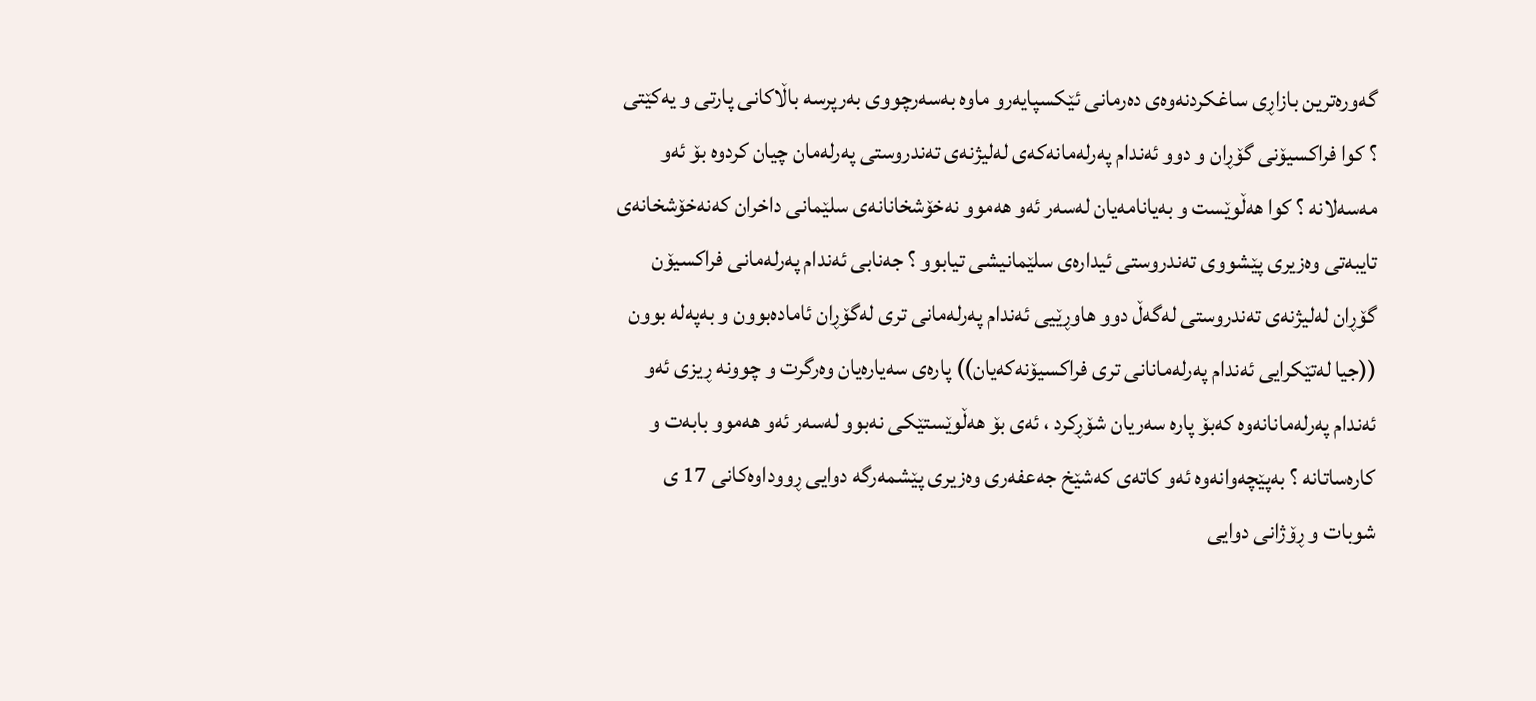گەورەترین بازاڕی‌ ساغكردنەوەی‌ دەرمانی‌ ئێكسپایەرو ماوە بەسەرچووی‌ بەرپرسە باڵاكانی‌ پارتی‌ و یەكێتی ؟ كوا فراكسیۆنی‌ گۆڕان و دوو ئەندام پەرلەمانەكەی‌ لەلیژنەی‌ تەندروستی‌ پەرلەمان چیان كردوە بۆ ئەو مەسەلانە ؟ كوا هەڵوێست و بەیانامەیان لەسەر ئەو هەموو نەخۆشخانانەی‌ سلێمانی‌ داخران كەنەخۆشخانەی‌ تایبەتی‌ وەزیری‌ پێشووی‌ تەندروستی‌ ئیدارەی‌ سلێمانیشی‌ تیابوو ؟ جەنابی ئەندام پەرلەمانی‌ فراكسیۆن گۆڕان لەلیژنەی‌ تەندروستی‌ لەگەڵ دوو هاوڕێیی‌ ئەندام پەرلەمانی‌ تری‌ لەگۆڕان ئامادەبوون و بەپەلە بوون ((جیا لەتێكرایی‌ ئەندام پەرلەمانانی‌ تری‌ فراكسیۆنەكەیان)) پارەی‌ سەیارەیان وەرگرت و چوونە ڕیزی‌ ئەو ئەندام پەرلەمانانەوە كەبۆ پارە سەریان شۆڕكرد ، ئەی‌ بۆ هەڵوێستێكی‌ نەبوو لەسەر ئەو هەموو بابەت و كارەساتانە ؟ بەپێچەوانەوە ئەو كاتەی‌ كەشێخ جەعفەری‌ وەزیری‌ پێشمەرگە دوایی‌ ڕووداوەكانی‌ 17 ی‌ شوبات و ڕۆژانی‌ دوایی‌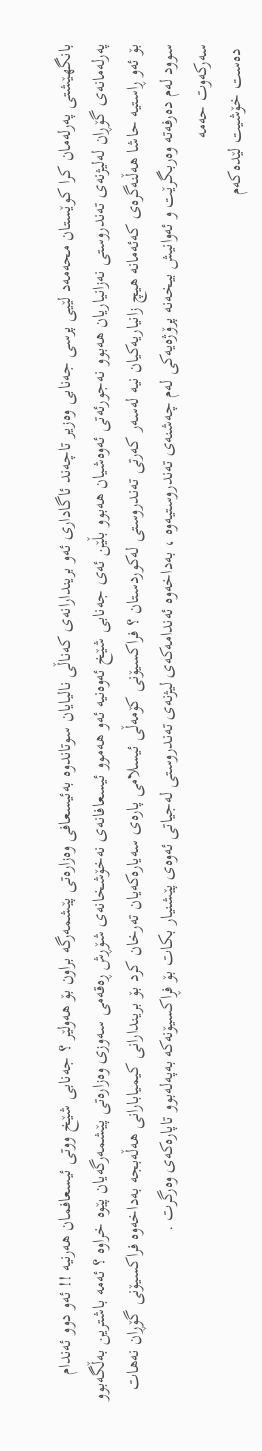بانگهێشتی‌ پەرلەمان كرا كوێستان محەمەد لێیی‌ پرسی‌ جەنابی‌ وەزیر تاچەند ئاگاداری‌ ئەو بریندارانەی‌ كەناڵی‌ نالیایان سوتاندوە بەئیسعافی‌ وەزارەتی‌ پێشمەرگە براون بۆ هەولێر ؟ جەنابی‌ شێخ ووتی‌ ئیسعافمان هەرنیە !! ئەو دوو ئەندام پەرلەمانەی‌ گۆڕان لەلیژنەی‌ تەندروستی‌ نەزانیاریان هەبوو نەجورئەتی‌ ئەوەشیان هەبوو بڵێن ئەی‌ جەنابی‌ شێخ ئەوەنیە ئەو هەموو ئیسعافانەی‌ نەخۆشخانەی‌ شۆڕش ڕەقەمی‌ سەوزی‌ وەزارەتی‌ پێشمەرگەیان پێوە خراوە ؟ ئەمە باشترین بەڵگەبوو بۆ ئەو ڕاستیە حاشا هەڵنەگرەی‌ كەئەمانە هیچ زانیاریەكیان نیە لەسەر كەرتی‌ تەندروستی‌ لەكوردستان ؟ فراكسیۆنی‌ كۆمەڵی‌ ئیسلامی‌ پارەی‌ سەیارەكەیان تەرخان كرد بۆ بریندارانی‌ كیمیابارانی‌ هەڵەبجە بەداخەوە فراكسیۆنی‌ گۆڕان نەهات سوود لەم دەرفەتە وەربگرێت و ئەوانیش بیخەنە پرۆژەیەكی‌ لەم چەشنەی‌ تەندروستیەوە ، بەداخەوە ئەندامەكەی‌ لیژنەی‌ تەندروستی‌ لەجیاتی‌ ئەوەی‌ پێشنیار بكات بۆ فڕاكسیۆنەكە بەپەلەبوو تاپارەكەی‌ وەرگرت .
سه‌ركه‌وت حه‌مه‌
 ده‌ست خۆشیت لێده‌كه‌م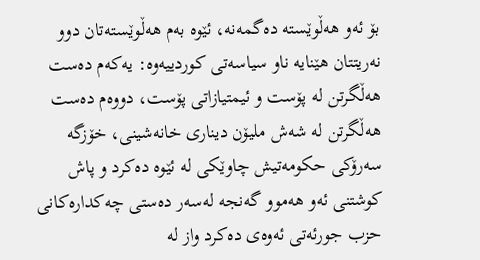بۆ ئه‌و هه‌ڵوێسته‌ ده‌گمه‌نه‌، ئێوه‌ به‌م هه‌ڵوێسته‌تان دوو نه‌ریتتان هێنایه‌ ناو سیاسه‌تی كوردییه‌وه‌: یه‌كه‌م ده‌ست هه‌ڵگرتن له‌ پۆست و ئیمتیازاتی پۆست، دووه‌م ده‌ست هه‌ڵگرتن له‌ شه‌ش ملیۆن دیناری خانه‌شینی، خۆزگه‌ سه‌رۆكی حكومه‌تیش چاوێكی له‌ ئێوه‌ ده‌كرد و پاش كوشتنی ئه‌و هه‌موو گه‌نجه‌ له‌سه‌ر ده‌ستی چه‌كداره‌كانی حزب جورئه‌تی ئه‌وه‌ی ده‌كرد واز له‌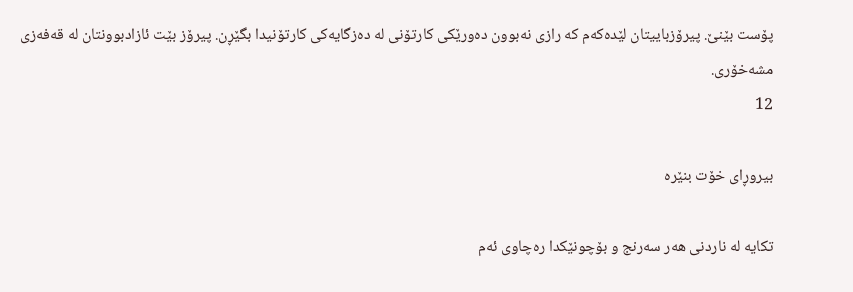پۆست بێنێ. پیرۆزباییتان لێده‌كه‌م كه‌ رازی نه‌بوون ده‌ورێكی كارتۆنی له‌ ده‌زگایه‌كی كارتۆنیدا بگێڕن. پیرۆز بێت ئازادبوونتان له‌ قه‌فه‌زی مشه‌خۆری.
12

بیروڕای خۆت بنێره‌

تکایه‌ له‌ ناردنی هه‌ر سه‌رنج و بۆچونێکدا ره‌چاوی ئه‌م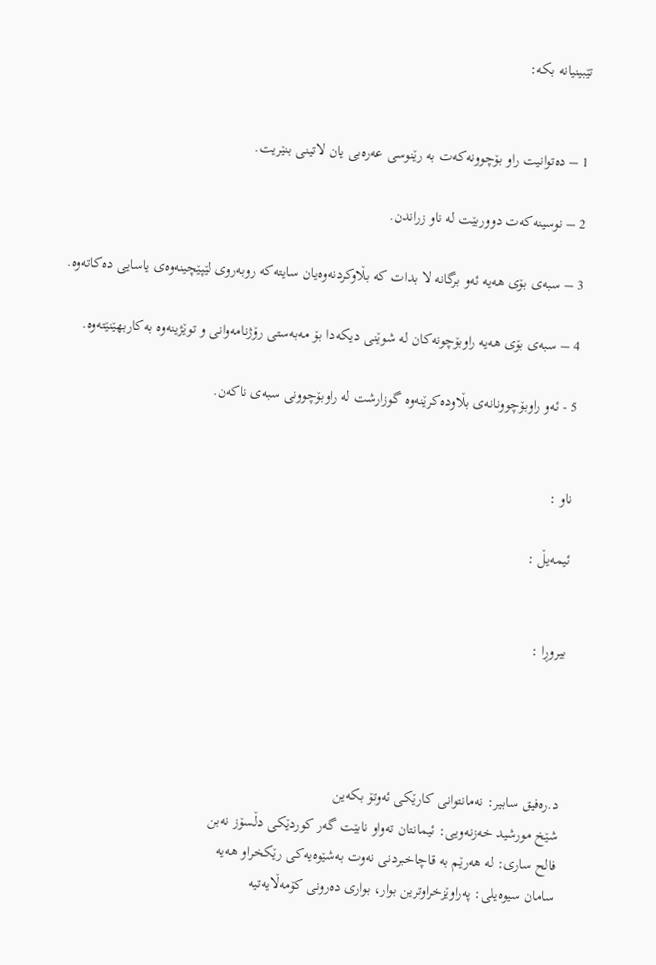تێبینیانه‌ بکه‌:


1 – ده‌توانیت راو بۆچوونه‌که‌ت به‌ رێنوسی عه‌ره‌بی یان لاتینی بنێریت.

2 – نوسینه‌که‌ت دووربێت له‌ ناو زراندن.

3 – سبه‌ی بۆی هه‌یه‌ ئه‌و برگانه‌ لا بدات که‌ بڵاوکردنه‌وه‌یان سایته‌که‌ روبه‌روی لێپێچینه‌وه‌ی یاسایی ده‌کاته‌وه‌.

4 – سبه‌ی بۆی هه‌یه‌ راوبۆچونه‌کان له‌ شوێنی دیکه‌دا بۆ مه‌به‌ستی رۆژنامه‌وانی و توێژینه‌وه‌ به‌کاربهێنێته‌وه‌.

5 - ئه‌و راوبۆچوونانه‌ی بڵاوده‌کرێنه‌وه‌ گوزارشت له‌ راوبۆچوونی سبه‌ی ناکه‌ن.


ناو :

ئیمه‌یڵ :


بیروڕا :




د.ره‌فیق سابیر: نه‌مانتوانی کارێکی ئه‌وتۆ بکه‌ین
شێخ مورشید خه‌زنه‌ویی: ئیمانتان ته‌واو نابێت گه‌ر کوردێکی دڵسۆز نه‌بن
فالح ساری‌: له‌ هه‌رێم به‌ قاچاخبردنی نه‌وت به‌شێوه‌یه‌كی رێكخراو هه‌یه‌
سامان سیوه‌یلی: په‌راوێزخراوترین بوار، بواری ده‌رونی كۆمه‌ڵایه‌تیه‌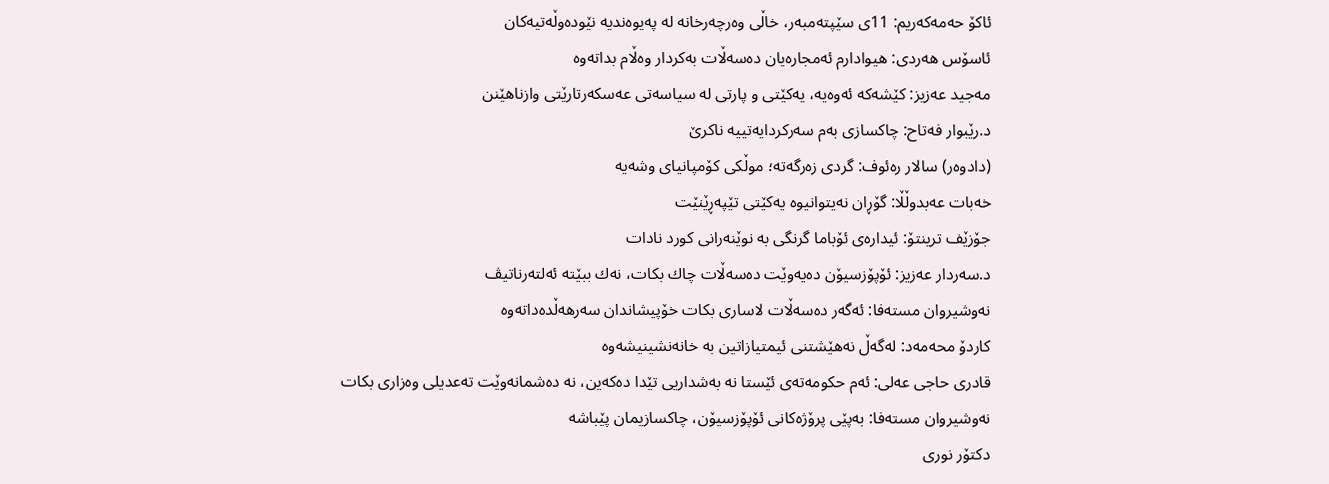ئاکۆ حه‌مه‌که‌ریم: 11ی سێپته‌مبه‌ر، خاڵی وه‌رچه‌رخانه‌ له‌ په‌یوه‌ندیه‌ نێوده‌وڵه‌تیه‌کان
ئاسۆس هه‌ردی‌: هیوادارم ئه‌مجاره‌یان ده‌سه‌ڵات به‌كردار وه‌ڵام بداته‌وه‌
مەجید عەزیز: کێشه‌که‌ ئه‌وه‌یه‌، یەکێتی و پارتی لە سیاسەتی عەسکەرتارێتی وازناهێنن
د.رێبوار فه‌تاح: چاكسازی به‌م سه‌ركردایه‌تییه‌ ناكرێ
(دادوەر) سالار رەئوف: گردی زەرگەتە؛ موڵکی كۆمپانیای وشەیە
خه‌بات عه‌بدوڵڵا: گۆڕان نه‌یتوانیوه‌ یه‌کێتی تێپه‌ڕێنێت
جۆزێف ترینتۆ: ئیداره‌ی ئۆباما گرنگی به‌ نوێنه‌رانی كورد نادات
د.سه‌ردار عه‌زیز: ئۆپۆزسیۆن ده‌یه‌وێت ده‌سه‌ڵات چاك بكات، نه‌ك ببێته‌ ئه‌لته‌رناتیڤ
نه‌وشیروان مسته‌فا: ئه‌گه‌ر ده‌سه‌ڵات لاساری‌ بكات خۆپیشاندان سه‌رهه‌ڵده‌داته‌وه‌
كاردۆ محه‌مه‌د: له‌گه‌ڵ نه‌هێشتنی‌ ئیمتیازاتین به‌ خانه‌نشینیشه‌وه‌
قادری حاجی عەلی: ئەم حكومەتەی ئێستا نە بەشداریی تێدا دەكەین، نە دەشمانەوێت تەعدیلی وه‌زاری بكات
نه‌وشیروان مسته‌فا: به‌پێی پرۆژه‌كانی ئۆپۆزسیۆن، چاكسازیمان پێباشه‌
دكتۆر نوری‌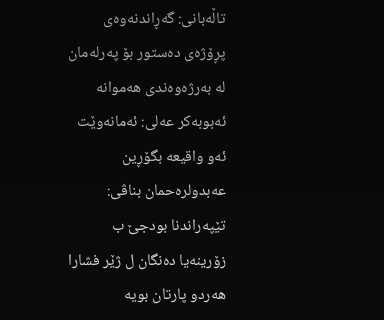تاڵه‌بانی‌: گه‌ڕاندنه‌وه‌ی‌ پڕۆژه‌ی‌ ده‌ستور بۆ په‌رله‌مان له‌ به‌رژه‌وه‌ندی‌ هه‌موانه‌
ئه‌بوبه‌كر عه‌لی‌: ئه‌مانه‌وێت ئه‌و واقیعه‌ بگۆڕین
عه‌بدولره‌حمان بناڤی‌: تێپه‌راندنا بودجێ‌ ب زۆرینه‌یا ده‌نگان ل ژێر فشارا هه‌ردو پارتان بویه‌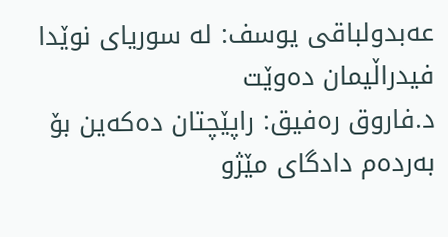عه‌بدولباقی‌ یوسف: له‌ سوریای‌ نوێدا فیدراڵیمان ده‌وێت
د.فاروق ره‌فیق: راپێچتان ده‌كه‌ین بۆ به‌رده‌م دادگای‌ مێژو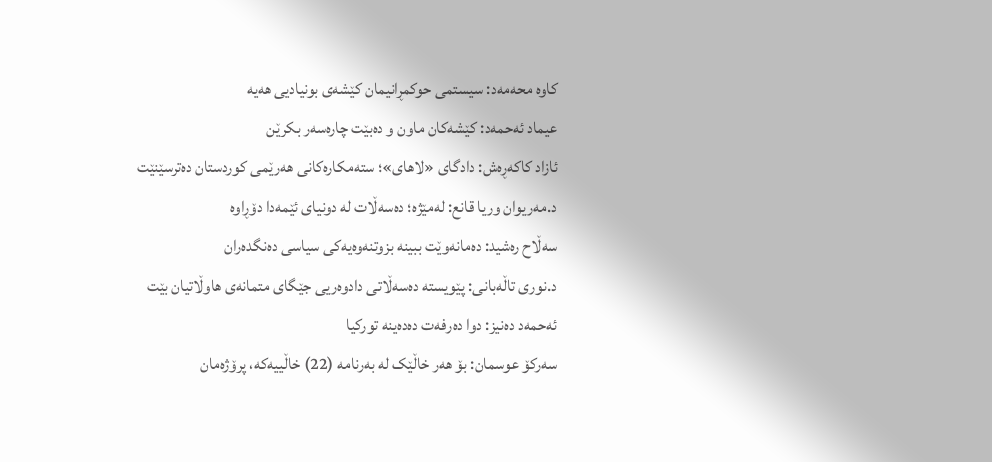كاوه‌ محه‌مه‌د: سیستمی حوكمڕانیمان كێشه‌ی بونیادیی هه‌یه‌
عیماد ئەحمەد: کێشه‌کان ماون و ده‌بێت چاره‌سه‌ر بکرێن
ئازاد كاكەڕەش: دادگای «لاهای»؛ ستەمكارەكانی هەرێمی كوردستان دەترسێنێت
د.مه‌ریوان وریا قانع: لەمێژە؛ دەسەڵات لە دونیای ئێمەدا دۆڕاوە
سەڵاح رەشید: ده‌مانه‌وێت ببینه بزوتنه‌وه‌یه‌کی سیاسی ده‌نگده‌ران
د.نوری تاڵەبانی: پێویستە دەسەڵاتی دادوەریی جێگای متمانەی هاوڵاتیان بێت
ئه‌حمه‌د ده‌نیز: دوا ده‌رفه‌ت ده‌ده‌ینه‌ تورکیا
سه‌ركۆ عوسمان: بۆ هه‌ر خاڵێک له‌ به‌رنامه‌ (22) خاڵییه‌كه‌، پرۆژه‌مان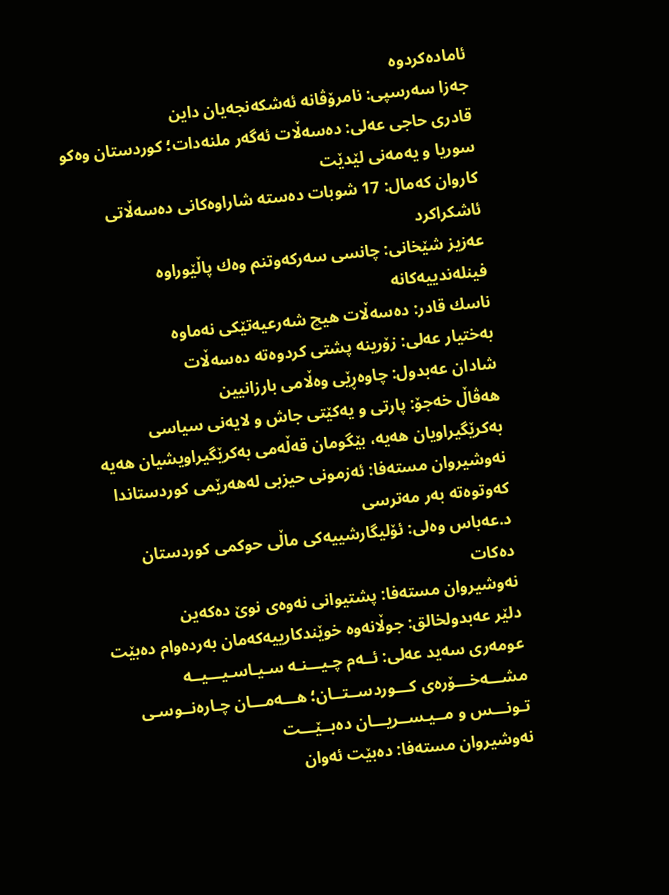ئاماده‌كردوه‌
جەزا سەرسپی: نامرۆڤانە ئه‌شکه‌نجه‌یان داین
قادری حاجی عه‌لی: ده‌سه‌ڵات ئه‌گه‌ر ملنه‌دات؛ کوردستان وه‌کو سوریا و یه‌مه‌نی لێدێت
كاروان كه‌مال: 17 شوبات ده‌سته‌ شاراوه‌كانی‌ ده‌سه‌ڵاتی‌ ئاشكراكرد
عەزیز شێخانی: چانسی سه‌ركه‌وتنم وه‌ك پاڵێوراوه‌ فینله‌ندییه‌كانه‌
ناسك قادر: ده‌سه‌ڵات هیچ شه‌رعیه‌تێكی‌ نه‌ماوه‌
بەختیار عەلی: زۆرینە پشتی كردوەتە دەسەڵات
شادان عه‌بدول: چاوه‌ڕێی‌ وه‌ڵامی‌ بارزانیین
هه‌ڤاڵ خه‌جۆ: پارتی‌ و یه‌كێتی‌ جاش و لایه‌نی‌ سیاسی به‌كرێگیراویان هه‌یه‌، بێگومان قه‌ڵه‌می‌ به‌كرێگیراویشیان هه‌یه‌
نه‌وشیروان مسته‌فا: ئه‌زمونی‌ حیزبی‌ له‌هه‌رێمی‌ كوردستاندا كه‌وتوه‌ته‌ به‌ر مه‌ترسی‌
د.عه‌باس وه‌لی: ئۆلیگارشییەکی ماڵی حوکمی کوردستان ده‌کات
نه‌وشیروان مسته‌فا: پشتیوانی‌ نه‌وه‌ی‌ نوێ‌ ده‌كه‌ین
دلێر عه‌بدولخالق: جوڵانه‌وه‌ خوێندكارییه‌كه‌مان به‌رده‌وام ده‌بێت
عومه‌ری سه‌ید عه‌لی: ئــه‌م چـیـــنـه‌ سـیـاسـیـــیــه‌ مشـــه‌خـــۆره‌ی کـــوردســتــان؛ هـــه‌مـــان چـاره‌نــوسـی تـونـــس‌ و مــیـســریـــان ده‌بــێـــت
نه‌وشیروان مسته‌فا: ده‌بێت ئه‌وان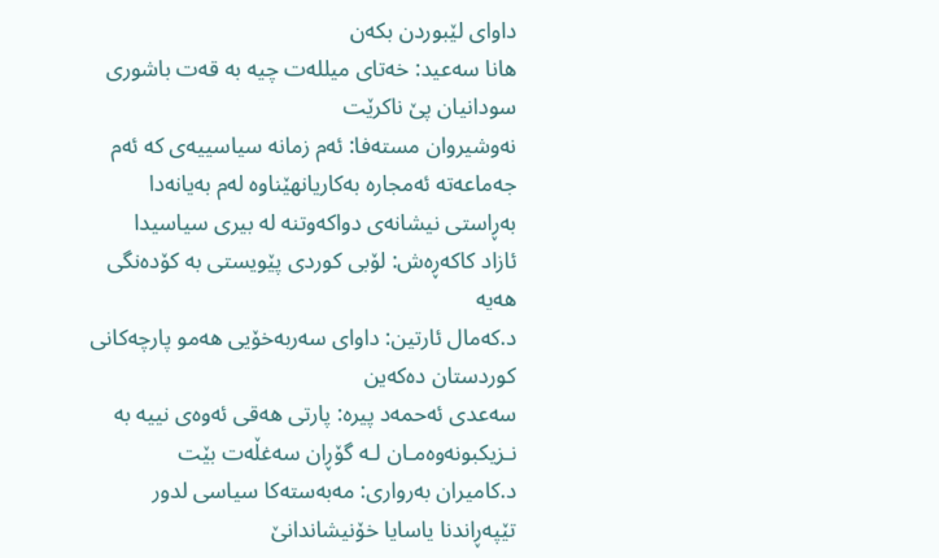داوای لێبوردن بکه‌ن
هانا سه‌عید: خەتای میللەت چیە بە قەت باشوری سودانیان پێ ناكرێت
نه‌وشیروان مسته‌فا: ئه‌م زمانه‌ سیاسییه‌ی‌ كه‌ ئه‌م جه‌ماعه‌ته‌ ئه‌مجاره‌ به‌كاریانهێناوه‌ له‌م به‌یانه‌دا به‌ڕاستی‌ نیشانه‌ی‌ دواكه‌وتنه‌ له‌ بیری سیاسیدا
ئازاد كاكه‌ڕه‌ش: لۆبی‌ كوردی‌ پێویستی‌ به‌ كۆده‌نگی‌ هه‌یه‌
د.که‌مال ئارتین: داوای‌ سەربەخۆیی‌ هەمو پارچەکانی‌ کوردستان دەکه‌ین
سه‌عدی‌ ئه‌حمه‌د پیره‌: پارتی‌ هه‌قی‌ ئه‌وه‌ی‌ نییه‌ به‌ نـزیكبونه‌وه‌مـان لـه‌ گۆڕان سه‌غڵه‌ت بێت
د.كامیران به‌رواری‌: مه‌به‌سته‌كا سیاسی لدور تێپه‌ڕاندنا یاسایا خۆنیشاندانێ‌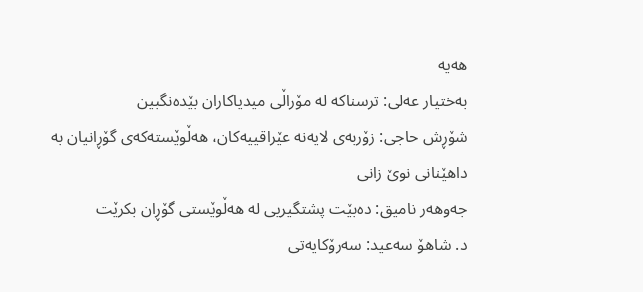هه‌یه‌
به‌ختیار عه‌لی‌: ترسناكه‌ له‌ مۆراڵی‌ میدیاكاران بێده‌نگبین
شۆڕش حاجی: زۆربه‌ی لایه‌نه‌ عێراقییه‌كان، هه‌ڵوێسته‌كه‌ی‌ گۆڕانیان به‌ داهێنانی‌ نوێ‌ زانی‌
جه‌وهه‌ر نامیق: ده‌بێت پشتگیریی‌ له‌ هه‌ڵوێستی گۆڕان بكرێت
د. شاهۆ سه‌عید: سه‌رۆكایه‌تی‌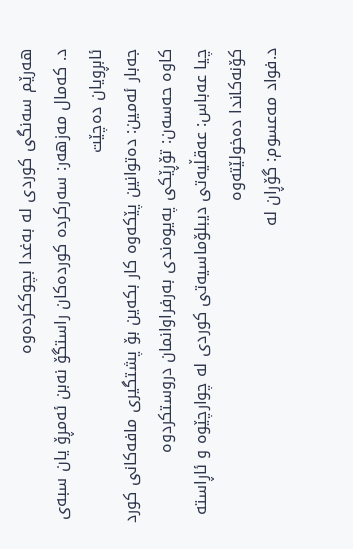هه‌رێم سه‌نگی‌ كوردی‌ له‌ به‌غدا بچوككرده‌وه‌
د. كه‌مال مه‌زهه‌ر: سه‌ركرده‌ كورده‌كان راستگۆ نه‌بن ئه‌مڕۆ یان سبه‌ی ئابڕویان ده‌چێت
جه‌بار ئه‌مین: ده‌توانین پێكه‌وه‌ كار بكه‌ین بۆ پشتگیری‌ مافه‌كانی‌ كورد
كاوه‌ حه‌سه‌ن: تۆڕێكی‌ په‌یوه‌ندی‌ به‌رفراوانمان دروستكردوه
چیا عه‌باس: عەقڵیەتی دیبلۆماسیەتی کوردی لە چوارچێوە و ئاڕاستە کۆنەکاندا دەخولێتەوە
د.فواد مه‌عسوم: گۆڕان له‌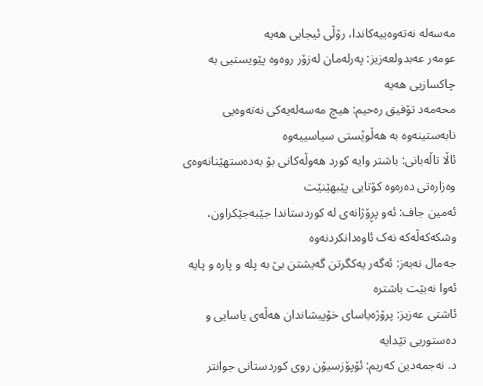مه‌سه‌له‌ نه‌ته‌وه‌ییه‌كاندا، رۆڵی‌ ئیجابی‌ هه‌یه‌
عومه‌ر عه‌بدولعه‌زیز: په‌رله‌مان‌ له‌زۆر روه‌وه‌ پێویستیی‌ به‌ چاكسازیی‌ هه‌یه‌
محه‌مه‌د تۆفیق ره‌حیم: هیچ مه‌سه‌له‌یه‌كی نه‌ته‌وه‌یی‌ نابه‌ستینه‌وه‌ به‌ هه‌ڵوێستی‌ سیاسییه‌وه‌
ئاڵا تاڵه‌بانی: باشتر وایه‌ كورد هه‌وڵه‌كانی بۆ به‌ده‌ستهێنانه‌وه‌ی وه‌زاره‌تی ده‌ره‌وه‌ كۆتایی پێبهێنێت
ئه‌مین جاف: ئەو پڕۆژانەی لە کوردستاندا جێبەجێکراون، وشکەکەڵەکە نەک ئاوەدانکردنەوە
جه‌مال نه‌به‌ز: ئەگەر یەکگرتن گەیشتن بێ بە پلە و پارە و پایە ئەوا نه‌بێت باشتره‌
ئاشتی‌ عه‌زیز: پرۆژه‌یاسای‌ خۆپیشاندان هه‌ڵه‌ی‌ یاسایی‌ و ده‌ستوریی تێدایه‌
د. نه‌جمه‌دین كه‌ریم: ئۆپۆزسیۆن روی‌ كوردستانی‌ جوانتر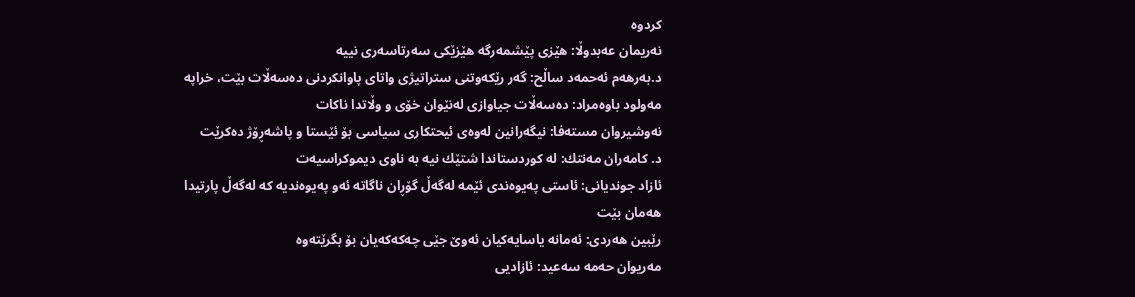كردوه‌
نه‌ریمان عه‌بدوڵا: هێزی پێشمه‌رگه‌ هێزێکی سه‌رتاسه‌ری نییه‌
د.به‌رهه‌م ئه‌حمه‌د ساڵح: گه‌ر رێكه‌وتنی‌ ستراتیژی‌ واتای‌ پاوانكردنی‌ ده‌سه‌ڵات بێت، خراپه‌
مه‌ولود باوه‌مراد: ده‌سه‌ڵات جیاوازی‌ له‌نێوان خۆی‌ و وڵاتدا ناكات
نه‌وشیروان مسته‌فا: نیگه‌رانین له‌وه‌ی‌ ئیحتكاری‌ سیاسی‌ بۆ ئێستا و پاشه‌ڕۆژ ده‌كرێت
د. كامه‌ران مه‌نتك: له‌ كوردستاندا شتێك نیه‌ به‌ ناوی‌ دیموكراسیه‌ت
ئازاد جوندیانی: ئاستی په‌یوه‌ندی ئێمه‌ له‌گه‌ڵ گۆڕان ناگاته‌ ئه‌و په‌یوه‌ندیه‌ که‌ له‌گه‌ڵ پارتیدا هه‌مان بێت
رێبین هه‌ردی: ئه‌مانه‌ یاسایه‌كیان ئه‌وێ جێی چه‌كه‌كه‌یان بۆ بگرێته‌وه‌
مه‌ریوان حه‌مه‌ سه‌عید: ئازادیی‌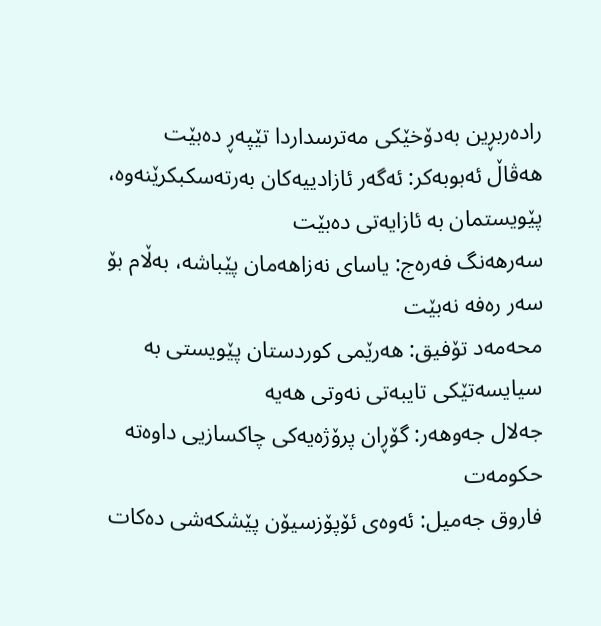راده‌ربڕین به‌دۆخێكی‌ مه‌ترسداردا تێپه‌ڕ ده‌بێت
هه‌ڤاڵ‌ ئه‌بوبه‌كر: ئه‌گه‌ر ئازادییه‌كان به‌رته‌سكبكرێنه‌وه‌، پێویستمان به‌ ئازایه‌تی ده‌بێت
سه‌رهه‌نگ فه‌ره‌ج: یاسای نه‌زاهه‌مان پێباشه‌، به‌ڵام بۆ سه‌ر ره‌فه‌ نه‌بێت
محه‌مه‌د تۆفیق: هه‌رێمی‌ كوردستان پێویستی‌ به‌ سیایسه‌تێكی‌ تایبه‌تی‌ نه‌وتی‌ هه‌یه‌
جه‌لال جه‌وهه‌ر: گۆڕان پرۆژه‌یه‌كی‌ چاكسازیی‌ داوه‌ته‌ حكومه‌ت
فاروق جه‌میل: ئه‌وه‌ی‌ ئۆپۆزسیۆن پێشكه‌شی‌ ده‌كات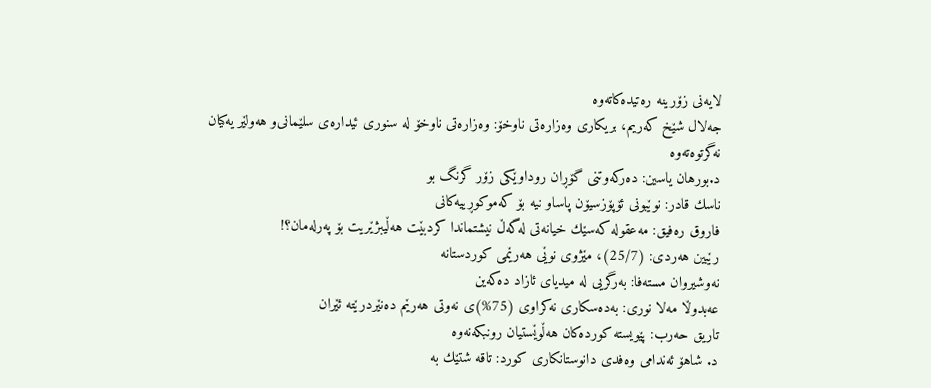لایه‌نی‌ زۆرینه‌ ره‌تیده‌كاته‌وه‌
جه‌لال شێخ كه‌ریم، بریكاری‌ وه‌زاره‌تی‌ ناوخۆ: وه‌زاره‌تی‌ ناوخۆ له‌ سنوری‌ ئیداره‌ی‌ سلێمانی‌‌و هه‌ولێر یه‌كیان نه‌گرتوه‌ته‌وه‌
د.بورهان یاسین: ده‌ركه‌وتنی‌ گۆڕان روداوێكی‌ زۆر گرنگ بو
ناسك قادر: نوێبونی ئۆپۆزسیۆن پاساو نیه‌ بۆ كه‌موكوڕییه‌كانی
فاروق ره‌فیق: مه‌عقوله‌ كه‌سێك خیانه‌تی له‌گه‌ڵ نیشتماندا كردبێت هه‌ڵیبژێریت بۆ په‌رله‌مان؟!
رێبین هه‌ردی‌: (25/7)، مێژوی‌ نوێی‌ هه‌رێمی‌ كوردستانه‌
نه‌وشیروان مسته‌فا: به‌رگریی‌ له‌ میدیای‌ ئازاد ده‌كه‌ین
عه‌بدوڵا مه‌لا نوری: به‌ده‌سكاری‌ نه‌كراوی‌ (75%)ی نه‌وتی‌ هه‌رێم ده‌نێردرێته‌ ئێران
تاریق حه‌رب: پێویسته‌ کورده‌کان هه‌ڵوێستیان رونبکه‌نه‌وه‌
د. شاهۆ ئه‌ندامی‌ وه‌فدی‌ دانوستانكاری‌ كورد: تاقه‌ شتێك به‌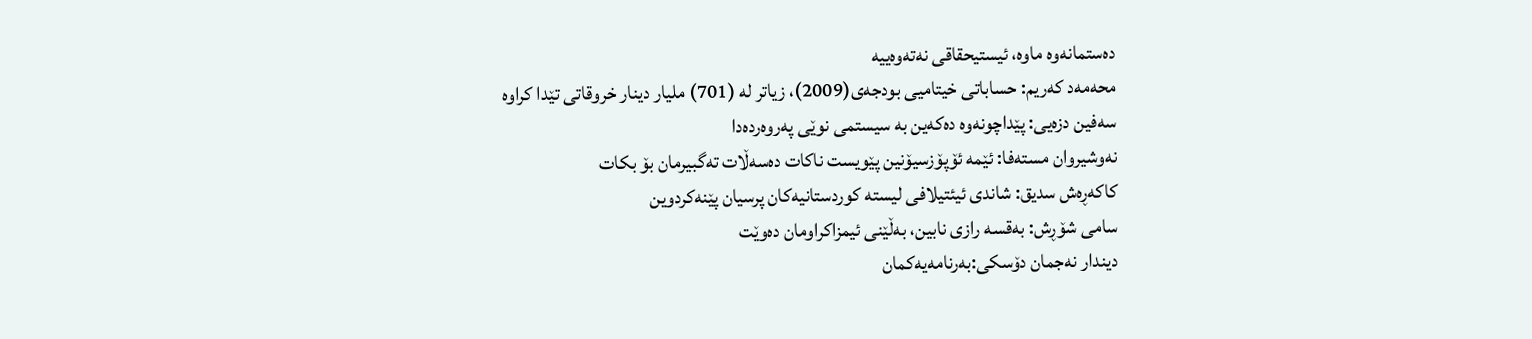ده‌ستمانه‌وه‌ ماوه‌، ئیستیحقاقی‌ نه‌ته‌وه‌ییه‌
محه‌مه‌د كه‌ریم: حساباتی‌ خیتامیی‌ بودجه‌ی‌(2009)، زیاتر له‌ (701) ملیار دینار خروقاتی‌ تێدا كراوه‌
سه‌فین دزه‌یی: پێداچونه‌وه‌ ده‌كه‌ین به‌ سیستمی نوێی په‌روه‌رده‌دا
نه‌وشیروان مسته‌فا: ئێمه‌ ئۆپۆزسیۆنین پێویست ناكات ده‌سه‌ڵات ته‌گبیرمان بۆ بكات
كاكه‌ڕه‌ش سدیق: شاندی ئیئتیلافی لیسته‌ كوردستانیه‌كان پرسیان پێنه‌كردوین
سامی شۆڕش: به‌قسه‌ رازی نابین، به‌ڵێنی‌ ئیمزاكراومان ده‌وێت
دیندار نه‌جمان دۆسكی:به‌رنامه‌یه‌كمان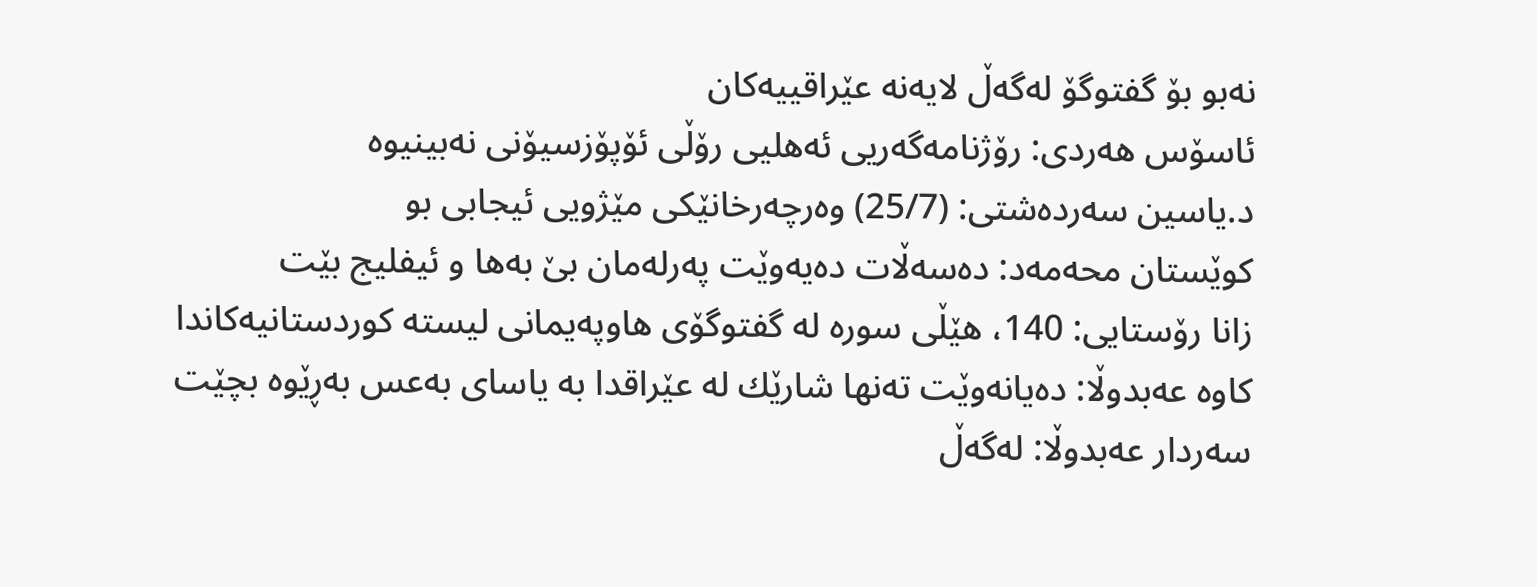نه‌بو بۆ گفتوگۆ له‌گه‌ڵ‌ لایه‌نه‌ عێراقییه‌كان
ئاسۆس هه‌ردی‌: رۆژنامه‌گه‌ریی‌ ئه‌هلیی‌ رۆڵی‌ ئۆپۆزسیۆنی‌ نه‌بینیوه‌
د.یاسین سه‌رده‌شتی‌: (25/7) وه‌رچه‌رخانێكی مێژویی ئیجابی بو
كوێستان محه‌مه‌د: ده‌سه‌ڵات ده‌یه‌وێت په‌رله‌مان بێ به‌ها و ئیفلیج بێت
زانا رۆستایی: 140، هێڵی سوره‌ له‌ گفتوگۆی هاوپه‌یمانی لیسته‌ كوردستانیه‌كاندا
كاوه‌ عه‌بدوڵا: ده‌یانه‌وێت ته‌نها شارێك له‌ عێراقدا به‌ یاسای به‌عس به‌ڕێوه‌ بچێت
سه‌ردار عه‌بدوڵا: له‌گه‌ڵ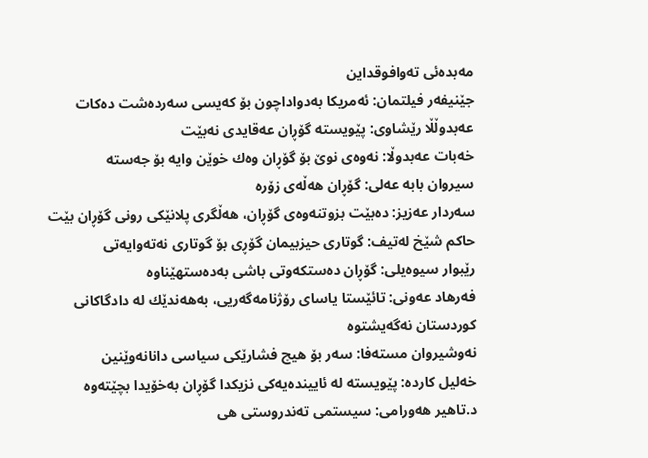مه‌بده‌ئی‌ ته‌وافوقداین
جێنیفه‌ر فیلتمان: ئه‌مریكا به‌دواداچون بۆ كه‌یسی‌ سه‌رده‌شت ده‌كات
عه‌بدوڵڵا رێشاوی‌: پێویسته‌ گۆڕان عه‌قایدی‌ نه‌بێت
خه‌بات عه‌بدوڵا: نه‌وه‌ی‌ نوێ‌ بۆ گۆڕان وه‌ك خوێن وایه‌ بۆ جه‌سته‌
سیروان بابه‌ عه‌لی: گۆڕان هه‌ڵه‌ی زۆره‌
سه‌ردار عه‌زیز: ده‌بێت بزوتنه‌وه‌ی‌ گۆڕان، هه‌ڵگری پلانێکی رونی گۆڕان بێت
حاكم شێخ له‌تیف: گوتاری‌ حیزبیمان گۆڕی‌ بۆ گوتاری‌ نه‌ته‌وایه‌تی‌
رێبوار سیوه‌یلی‌: گۆڕان ده‌ستكه‌وتی‌ باشی‌ به‌ده‌ستهێناوه‌
فه‌رهاد عه‌ونی‌: تائێستا یاسای‌ رۆژنامه‌گه‌ریی‌، به‌هه‌ندێك له‌ دادگاكانی‌ كوردستان نه‌گه‌یشتوه‌
نه‌وشیروان مسته‌فا: سه‌ر بۆ هیچ فشارێكی سیاسی دانانه‌وێنین
خه‌لیل كارده‌: پێویسته‌ له‌ ئایینده‌یه‌كی نزیكدا گۆڕان به‌خۆیدا بچێته‌وه‌
د.تاهیر هه‌ورامی‌: سیستمی‌ ته‌ندروستی‌ هی‌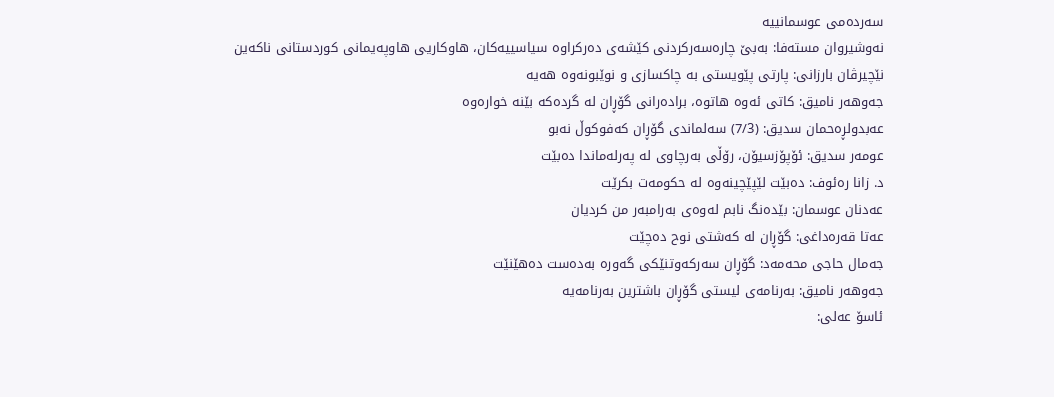سه‌رده‌می‌ عوسمانییه‌
نه‌وشیروان مسته‌فا: به‌بێ‌ چاره‌سه‌ركردنی‌ كێشه‌ی‌ ده‌ركراوه‌ سیاسییه‌كان، هاوكاریی‌ هاوپه‌یمانی كوردستانی‌ ناكه‌ین
نێچیرڤان بارزانی‌: پارتی‌ پێویستی‌ به‌ چاكسازی‌ و نوێبونه‌وه‌ هه‌یه‌
جه‌وهه‌ر نامیق: كاتی ئه‌وه‌ هاتوه‌، براده‌رانی گۆڕان له‌ گرده‌كه‌ بێنه‌ خواره‌وه‌
عه‌بدولڕه‌حمان سدیق: (7/3) سه‌لماندی گۆڕان كه‌فوكوڵ‌ نه‌بو
عومه‌ر سدیق: ئۆپۆزسیۆن، رۆڵی‌ به‌رچاوی‌ له‌ په‌رله‌ماندا ده‌بێت
د. زانا ره‌ئوف: ده‌بێت لێپێچینه‌وه‌ له‌ حكومه‌ت بكرێت
عه‌دنان عوسمان: بێده‌نگ نابم له‌وه‌ی‌ به‌رامبه‌ر من كردیان
عه‌تا قه‌ره‌داغی‌: گۆڕان له‌ كه‌شتی‌ نوح ده‌چێت
جه‌مال حاجی محه‌مه‌د: گۆڕان سه‌ركه‌وتنێكی‌ گه‌وره‌ به‌ده‌ست ده‌هێنێت
جه‌وهه‌ر نامیق: به‌رنامه‌ی‌ لیستی‌ گۆڕان باشترین به‌رنامه‌یه‌
ئاسۆ عه‌لی: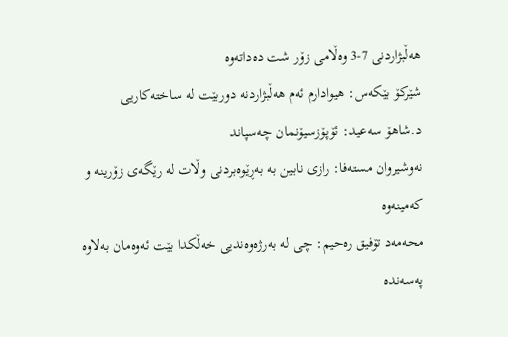هه‌ڵبژاردنی 7-3 وه‌ڵامی زۆر شت ده‌داته‌وه‌
شێركۆ بێكه‌س: هیوادارم ئه‌م هه‌ڵبژاردنه‌ دوربێت له‌ ساخته‌كاریی‌
د.شاهۆ سه‌عید: ئۆپۆزسیۆنمان چه‌سپاند
نه‌وشیروان مسته‌فا: رازی نابین به‌ به‌ڕێوه‌بردنی وڵات له‌ رێگه‌ی‌ زۆرینه‌ و كه‌مینه‌وه‌
محه‌مه‌د تۆفیق ره‌حیم: چی له‌ به‌رژه‌وه‌ندیی خه‌ڵكدا بێت ئه‌وه‌مان به‌لاوه‌ په‌سه‌نده‌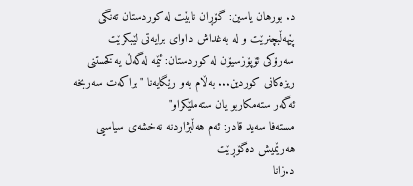د. بورهان یاسین: گۆڕان نابێت له‌ كوردستان ته‌نگی‌ پێهه‌ڵبچنرێت ‌و له‌ به‌غداش داوای‌ برایه‌تی‌ لێبكرێت
سه‌رۆكی‌ ئۆپۆزسیۆن له‌ كوردستان: ئێمه‌ له‌گه‌ڵ یه‌كخستنی‌ ریزه‌كانی‌ كوردین... به‌ڵام به‌و رێگایه‌نا "براكه‌ت سه‌ربخه‌ ئه‌گه‌ر سته‌مكاربو یان سته‌ملێكراو"
مسته‌فا سه‌ید قادر: ئه‌م هه‌ڵبژاردنه‌ نه‌خشه‌ی‌ سیاسیی‌ هه‌رێمیش ده‌گۆڕێت
د.زانا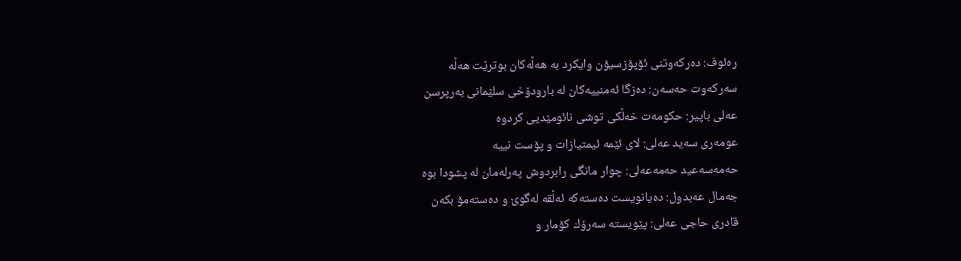ره‌ئوف: ده‌ركه‌وتنی‌ ئۆپۆزسیۆن وایكرد به‌ هه‌ڵه‌كان بوترێت هه‌ڵه‌
سه‌ركه‌وت حه‌سه‌ن: ده‌زگا ئه‌منییه‌كان له‌ بارودۆخی‌ سلێمانی‌ به‌رپرسن
عه‌لی‌ باپیر: حكومه‌ت خه‌ڵكی‌ توشی‌ نائومێدیی‌ كردوه‌
عومه‌ری سه‌ید عه‌لی: لای ئێمه‌ ئیمتیازات و پۆست نییه‌
حه‌مه‌سه‌عید حه‌مه‌عه‌لی: چوار مانگی رابردوش په‌رله‌مان له‌ پشودا بوه‌
جه‌مال عه‌بدول: ده‌یانویست ده‌سته‌كه‌ ئه‌ڵقه‌ له‌گوێ‌ ‌و ده‌سته‌مۆ بكه‌ن
قادری‌ حاجی‌ عه‌لی‌: پێویسته‌ سه‌رۆك كۆمار و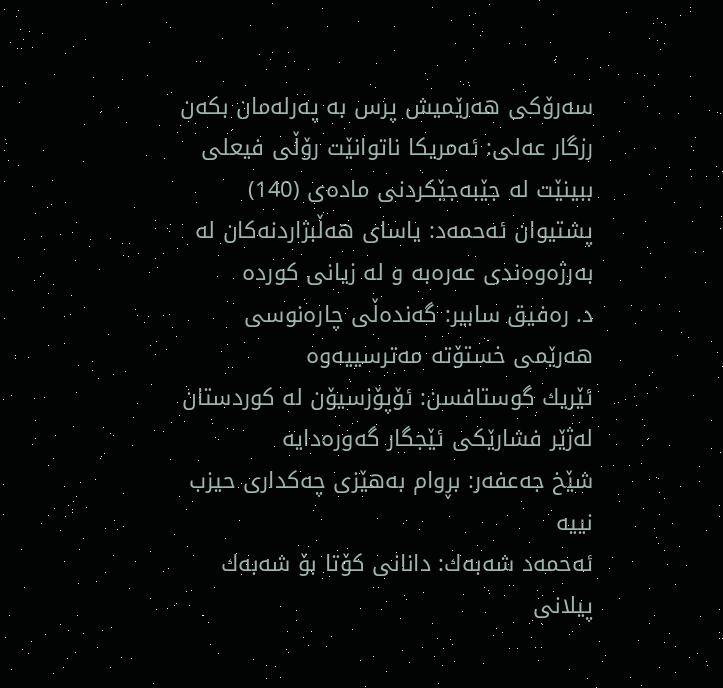سه‌رۆكی‌ هه‌رێمیش پرس به‌ په‌رله‌مان بكه‌ن
رزگار عه‌لی‌: ئه‌مریكا ناتوانێت رۆڵی‌ فیعلی‌ ببینێت له‌ جێبه‌جێكردنی‌ ماده‌ی‌ (140)
پشتیوان ئه‌حمه‌د: یاسای هه‌ڵبژاردنه‌كان له‌ به‌رژه‌وه‌ندی عه‌ره‌به‌ ‌و له‌ زیانی كورده‌
د. ره‌فیق سابیر: گه‌نده‌ڵی‌ چاره‌نوسی‌ هه‌رێمی‌ خستۆته‌ مه‌ترسییه‌وه‌
ئێریك گوستافسن: ئۆپۆزسیۆن له‌ كوردستان له‌ژێر فشارێكی‌ ئێجگار گه‌وره‌دایه‌
شێخ جه‌عفه‌ر: بڕوام به‌هێزی‌ چه‌كداری‌ حیزب نییه‌
ئه‌حمه‌د شه‌به‌ك: دانانی‌ كۆتا بۆ شه‌به‌ك پیلانی‌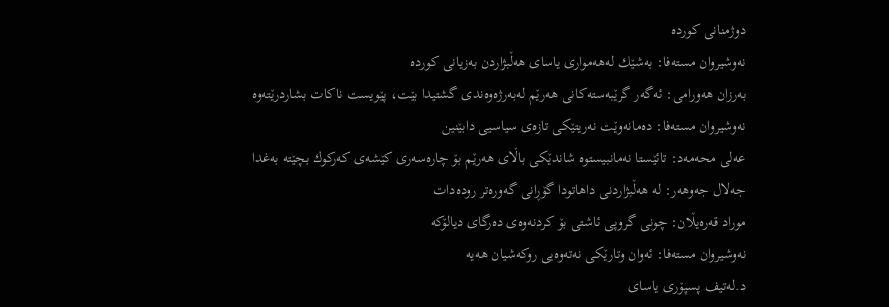دوژمنانی‌ كورده‌
نه‌وشیروان مسته‌فا: به‌شێك له‌هه‌مواری‌ یاسای‌ هه‌ڵبژاردن به‌زیانی‌ كورده‌
به‌رزان هه‌ورامی: ئه‌گه‌ر گرێبه‌سته‌كانی‌ هه‌رێم له‌به‌رژه‌وه‌ندی‌ گشتیدا بێت، پێویست ناكات بشاردرێته‌وه‌
نه‌وشیروان مسته‌فا: ده‌مانه‌وێت نه‌ریتێكی تازه‌ی سیاسیی دابێنین
عه‌لی‌ محه‌مه‌د: تائێستا نه‌مانبیستوه‌ شاندێكی‌ باڵای‌ هه‌رێم بۆ چاره‌سه‌ری‌ كێشه‌ی‌ كه‌ركوك بچێته‌ به‌غدا
جه‌لال جه‌وهه‌ر: له‌ هه‌ڵبژاردنی‌ داهاتودا گۆڕانی‌ گه‌وره‌تر روده‌دات
موراد قه‌ره‌یڵان: چونی‌ گروپی‌ ئاشتی‌ بۆ كردنه‌وه‌ی‌ ده‌رگای‌ دیالۆكه‌
نه‌وشیروان مسته‌فا: ئه‌وان وتارێكی‌ نه‌ته‌وه‌یی روكه‌شیان هه‌یه‌
د.له‌تیف پسپۆری‌ یاسای‌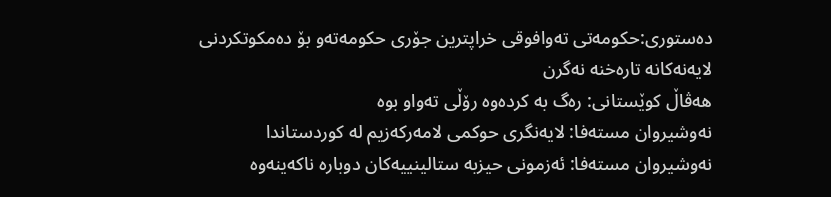ده‌ستوری‌:حكومه‌تی‌ ته‌وافوقی‌ خراپترین جۆری‌ حكومه‌ته‌و بۆ ده‌مكوتكردنی‌ لایه‌نه‌كانه‌ تاره‌خنه‌ نه‌گرن
هه‌ڤاڵ کوێستانی: ره‌گ به‌ کرده‌وه‌ رۆڵی ته‌واو بوه‌
نه‌وشیروان مسته‌فا: لایه‌نگری حوكمی لامه‌ركه‌زیم له‌ كوردستاندا
نه‌وشیروان مسته‌فا: ئه‌زمونی‌ حیزبه‌ ستالینییه‌كان دوباره‌ ناكه‌ینه‌وه‌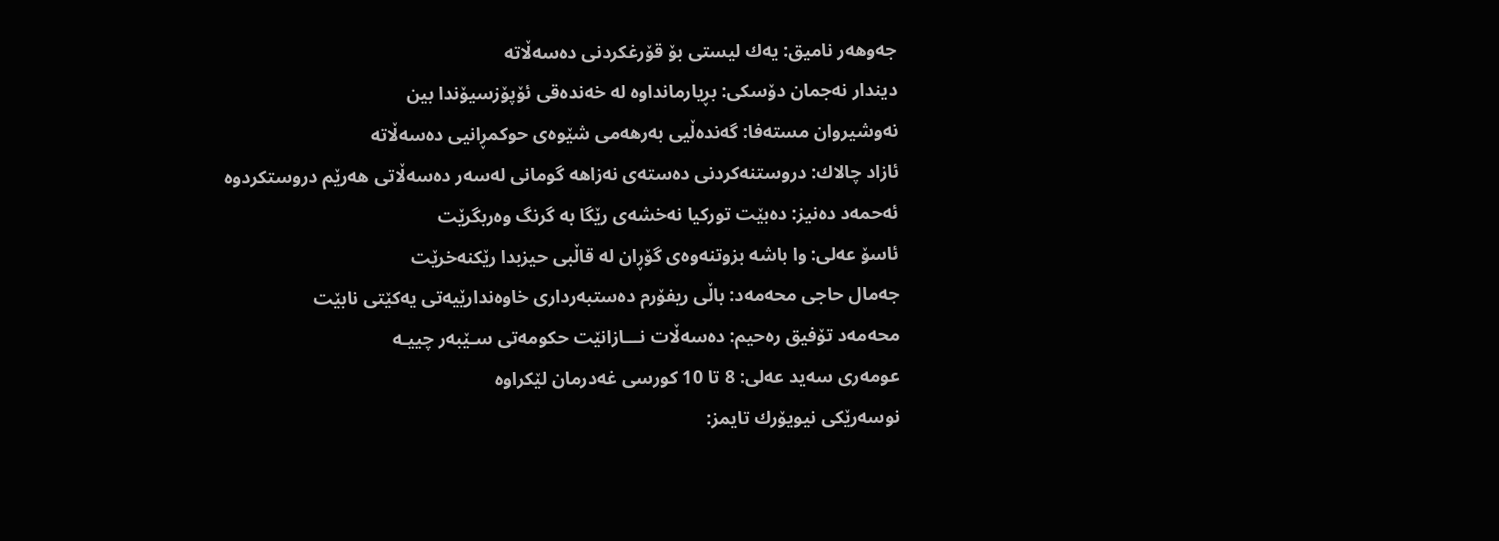جه‌وهه‌ر نامیق: یه‌ك لیستی‌ بۆ قۆرغكردنی‌ ده‌سه‌ڵاته‌
دیندار نه‌جمان دۆسكی‌: بڕیارمانداوه‌ له‌ خه‌نده‌قی‌ ئۆپۆزسیۆندا بین
نه‌وشیروان مسته‌فا: گه‌نده‌ڵیی‌ به‌رهه‌می شێوه‌ی حوكمڕانیی‌ ده‌سه‌ڵاته‌
ئازاد چالاك: دروستنه‌كردنی‌ ده‌سته‌ی‌ نه‌زاهه‌ گومانی‌ له‌سه‌ر ده‌سه‌ڵاتی‌ هه‌رێم دروستكردوه‌
ئه‌حمه‌د ده‌نیز: ده‌بێت توركیا نه‌خشه‌ی‌ رێگا به‌ گرنگ وه‌ربگرێت
ئاسۆ عه‌لی‌: وا باشه‌ بزوتنه‌وه‌ی‌ گۆڕان له‌ قاڵبی حیزبدا رێكنه‌خرێت
جه‌مال حاجی محه‌مه‌د: باڵی‌ ریفۆرم ده‌ستبه‌رداری‌ خاوه‌ندارێیه‌تی‌ یه‌كێتی‌ نابێت
محه‌مه‌د تۆفیق ره‌حیم: ده‌سه‌ڵات نـــازانێت حكومه‌تی‌ سـێبه‌ر چییـه‌
عومه‌ری‌ سه‌ید عه‌لی: 8 تا 10 كورسی غه‌درمان لێكراوه
نوسه‌رێكی نیویۆرك تایمز: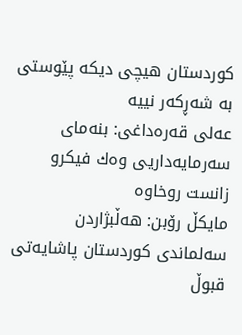كوردستان هیچی دیكه‌ پێوستی به‌ شه‌ڕكه‌ر نییه‌
عه‌لی‌ قه‌ره‌داغی‌: بنه‌مای‌ سه‌رمایه‌داریی‌ وه‌ك فیكرو زانست روخاوه‌
مایكڵ رۆبن: هه‌ڵبژاردن سه‌لماندی‌ كوردستان پاشایه‌تی‌ قبوڵ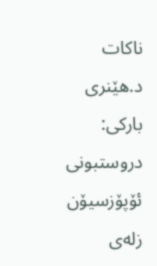ناكات
د.هێنری‌ باركی‌: دروستبونی‌ ئۆپۆزسیۆن زله‌ی‌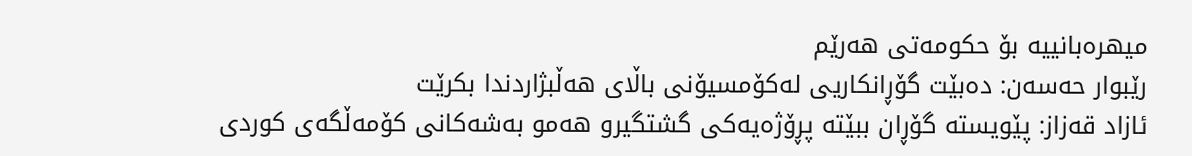میهره‌بانییه‌ بۆ حكومه‌تی‌ هه‌رێم
رێبوار حه‌سه‌ن: ده‌بێت گۆڕانكاریی‌ له‌كۆمسیۆنی‌ باڵای‌ هه‌ڵبژاردندا بكرێت
ئازاد قه‌زاز: پێویسته‌ گۆڕان ببێته‌ پڕۆژه‌یه‌كی‌ گشتگیرو هه‌مو به‌شه‌كانی‌ كۆمه‌ڵگه‌ی‌ كوردی‌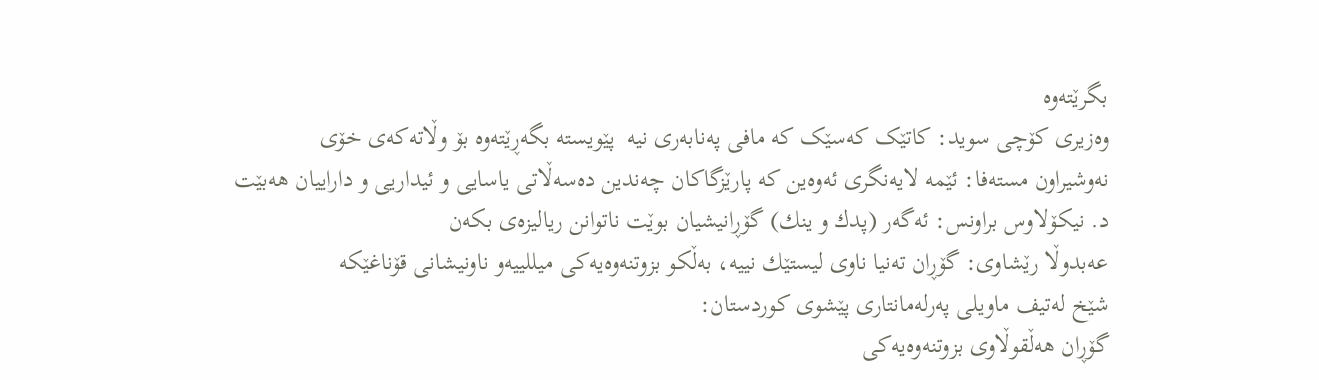بگرێته‌وه‌
وه‌زیری کۆچی سوید: کاتێک که‌سێک که ‌مافی په‌نابه‌ری نیه ‌ پێویسته بگه‌ڕێته‌وه بۆ وڵاته‌که‌ی خۆی
نه‌وشیراون مسته‌فا: ئێمه‌ لایه‌نگری‌ ئه‌وه‌ین كه‌ پارێزگاكان چه‌ندین ده‌سه‌ڵاتی‌ یاسایی‌ و ئیداریی‌ و داراییان هه‌بێت
د. نیکۆلاوس براونس: ئه‌گه‌ر (پدك و ینك) گۆڕانیشیان بوێت ناتوانن ریالیزه‌ی بکه‌ن
عه‌بدوڵا رێشاوی‌: گۆڕان ته‌نیا ناوی‌ لیستێك نییه‌، به‌ڵكو بزوتنه‌وه‌یه‌كی‌ میللییه‌و ناونیشانی‌ قۆناغێكه‌
شێخ له‌تیف ماویلی‌ په‌رله‌مانتاری‌ پێشوی‌ كوردستان:
گۆڕان هه‌ڵقوڵاوی‌ بزوتنه‌وه‌یه‌كی‌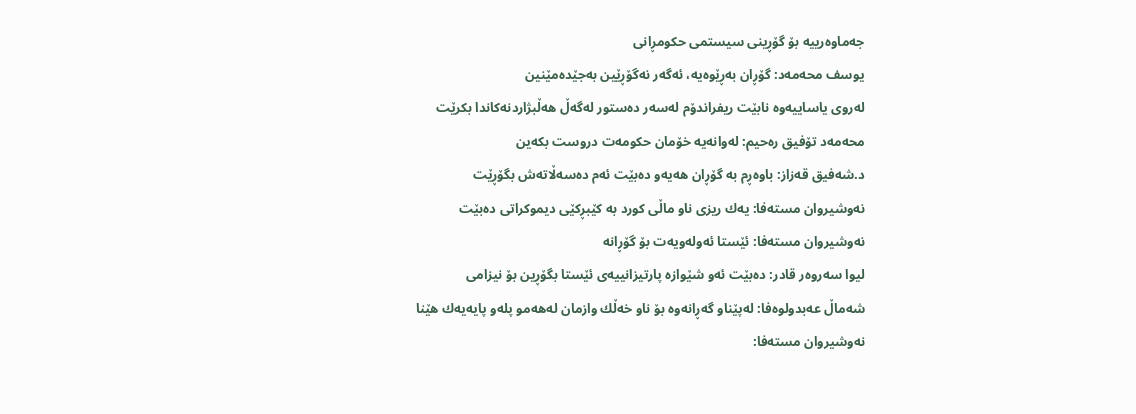جه‌ماوه‌رییه‌ بۆ گۆڕینی‌ سیستمی‌ حكومڕانی‌
یوسف محه‌مه‌د: گۆڕان به‌ڕێوه‌یه‌، ئه‌گه‌ر نه‌گۆڕێین به‌جێده‌مێنین
له‌روی یاساییه‌وه‌ نابێت ریفراندۆم له‌سه‌ر ده‌ستور له‌گه‌ڵ هه‌ڵبژاردنه‌كاندا بكرێت
محه‌مه‌د تۆفیق ره‌حیم: له‌وانه‌یه‌ خۆمان حكومه‌ت دروست بكه‌ین
د.شه‌فیق قه‌زاز: باوه‌ڕم به‌ گۆڕان هه‌یه‌‌و ده‌بێت ئه‌م ده‌سه‌ڵاته‌ش بگۆڕێت
نه‌وشیروان مسته‌فا: یه‌ك ریزی‌ ناو ماڵی‌ كورد به‌ كێبڕكێی‌ دیموكراتی‌ ده‌بێت
نه‌وشیروان مسته‌فا: ئێستا ئه‌وله‌ویه‌ت‌ بۆ گۆڕانه‌
لیوا سه‌روه‌ر قادر: ده‌بێت ئه‌و شێوازه‌ پارتیزانییه‌ی‌ ئێستا بگۆڕین بۆ نیزامی‌
شه‌ماڵ‌ عه‌بدولوه‌فا: له‌پێناو گه‌ڕانه‌وه‌ بۆ ناو خه‌ڵك وازمان له‌هه‌مو پله‌و پایه‌یه‌‌ك هێنا
نه‌وشیروان مسته‌فا: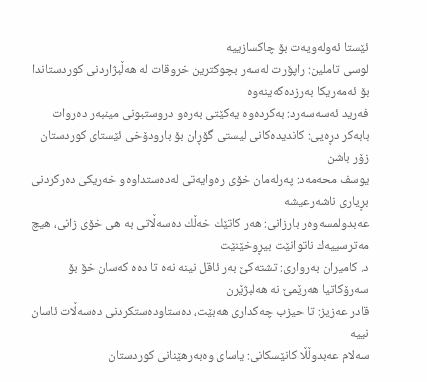ئێستا ئه‌وله‌ویه‌ت بۆ چاكسازییه‌
لوسی‌ تاملین: راپۆرت له‌سه‌ر بچوكترین خروقات له‌ هه‌ڵبژاردنی‌ كوردستاندا بۆ ئه‌مه‌ریكا به‌رزده‌كه‌ینه‌وه‌
فه‌رید ئه‌سه‌سه‌رد: به‌كرده‌وه‌ یه‌كێتی‌ به‌ره‌و دروستبونی‌ مینبه‌ر ده‌روات
بابه‌كر دڕه‌یی‌: كاندیده‌كانی‌ لیستی‌ گۆڕان بۆ بارودۆخی‌ ئێستای‌ كوردستان زۆر باشن
یوسف محه‌مه‌د: په‌رله‌مان خۆی ره‌وایه‌تی له‌ده‌ستداوه‌‌و خه‌ریكی ده‌ركردنی بڕیاری ناشه‌رعیشه‌
عه‌بدولمسه‌وه‌ر بارزانی‌: هه‌ر كاتێك خه‌ڵك ده‌سه‌ڵاتی‌ به‌ هی‌ خۆی‌ زانی‌، هیچ مه‌ترسییه‌ك ناتوانێت بیڕوخێنێت
د. كامیران به‌رواری‌: تشته‌كێ‌ به‌ر ئاقل نینه‌ نه‌ه تا ده‌ه كه‌سان خۆ بۆ سه‌رۆكاتیا هه‌رێمێ‌ نه‌ هه‌لبژێرن
قادر عه‌زیز: تا حیزب چه‌كداری‌ هه‌بێت، ده‌ستاوده‌ستكردنی‌ ده‌سه‌ڵات ئاسان نییه‌
سه‌لام عه‌بدوڵڵا كانێسكانی‌: یاسای‌ وه‌به‌رهێنانی‌ كوردستان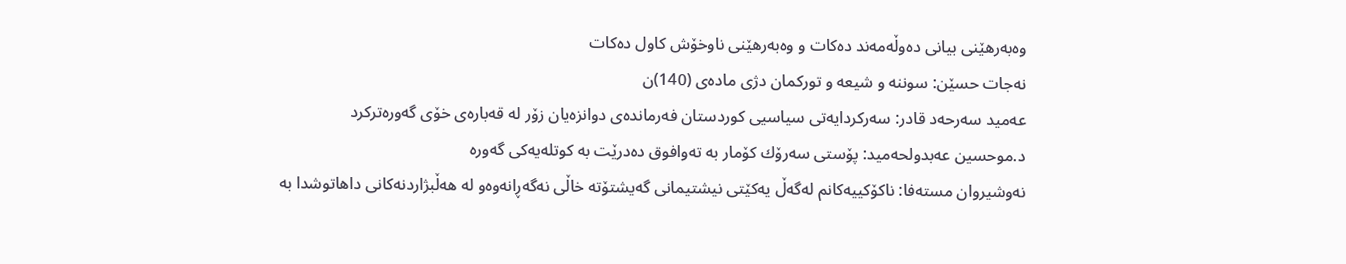وه‌به‌رهێنی‌ بیانی‌ ده‌وڵه‌مه‌ند ده‌كات و وه‌به‌رهێنی‌ ناوخۆش كاول ده‌كات
نه‌جات حسێن: سوننه‌ و شیعه‌ و توركمان دژی‌ ماده‌ی‌ (140)ن
عه‌مید سه‌رحه‌د قادر: سه‌ركردایه‌تی‌ سیاسیی‌ كوردستان فه‌رمانده‌ی‌ دوانزه‌یان زۆر له‌ قه‌باره‌ی‌ خۆی‌ گه‌وره‌تركرد
د.موحسین عه‌بدولحه‌مید: پۆستی سه‌رۆك كۆمار به‌ ته‌وافوق ده‌درێت به‌ كوتله‌یه‌كی گه‌وره‌
نه‌وشیروان مسته‌فا: ناكۆكییه‌كانم له‌گه‌ڵ یه‌كێتی‌ نیشتیمانی‌ گه‌یشتۆته‌ خاڵی‌ نه‌گه‌ڕانه‌وه‌و له‌ هه‌ڵبژاردنه‌كانی‌ داهاتوشدا به‌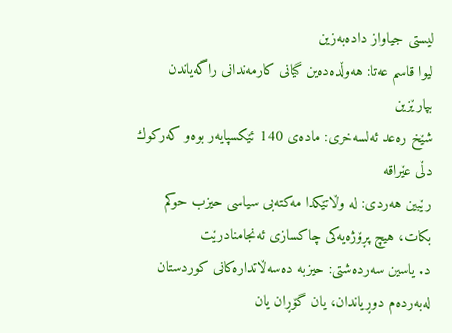لیستی‌ جیاواز داده‌به‌زین
لیوا قاسم عه‌تا: هه‌وڵده‌ده‌ین گیانی‌ كارمه‌ندانی راگه‌یاندن بپارێزین
شێخ ره‌عد ئه‌لسه‌خری: ماده‌ی 140 ئێكسپایه‌ر بوه‌‌و كه‌ركوك دڵی عێراقه‌
رێبین هه‌ردی‌: له‌ وڵاتێكدا مه‌كته‌بی‌ سیاسی حیزب حوكم بكات، هیچ پڕۆژه‌یه‌كی‌ چاكسازی‌ ئه‌نجامنادرێت
د. یاسین سه‌رده‌شتی‌: حیزبه‌ ده‌سه‌ڵاتداره‌كانی‌ كوردستان له‌به‌رده‌م دوڕیاندان، یان گۆڕان یان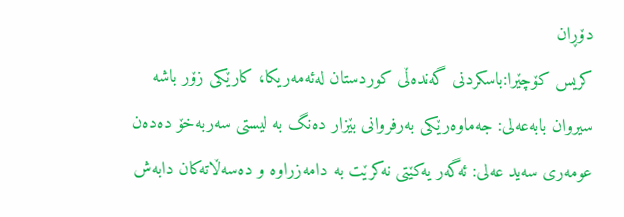دۆڕان
كریس كۆچێرا:باسكردنی‌ گه‌نده‌ڵی‌ كوردستان له‌ئه‌مه‌ریكا، كارێكی‌ زۆر باشه‌
سیروان بابه‌عه‌لی‌: جه‌ماوه‌رێكی‌ به‌رفروانی‌ بێزار ده‌نگ به‌ لیستی‌ سه‌ربه‌خۆ ده‌ده‌ن
عومه‌ری‌ سه‌ید عه‌لی‌: ئه‌گه‌ر یه‌كێتی نه‌كرێت به‌ دامه‌زراوه‌ و ده‌سه‌ڵاته‌كان دابه‌ش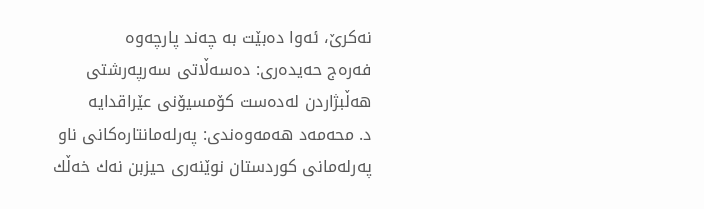نه‌كرێ‌، ئه‌وا ده‌بێت به‌ چه‌ند پارچه‌وه‌
فه‌ره‌ج حه‌یده‌ری‌: ده‌سه‌ڵاتی‌ سه‌رپه‌رشتی‌ هه‌ڵبژاردن له‌ده‌ست كۆمسیۆنی‌ عێراقدایه‌
د. محه‌مه‌د هه‌مه‌وه‌ندی‌: په‌رله‌مانتاره‌كانی ناو په‌رله‌مانی‌ كوردستان نوێنه‌ری‌ حیزبن نه‌ك خه‌ڵك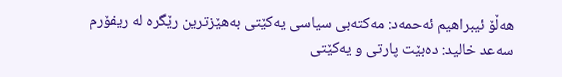هه‌ڵۆ ئیبراهیم ئه‌حمه‌د: مه‌كته‌بی‌ سیاسی‌ یه‌كێتی‌ به‌هێزترین رێگره‌ له‌ ریفۆرم
سه‌عد خالید: ده‌بێت پارتی‌ و یه‌كێتی‌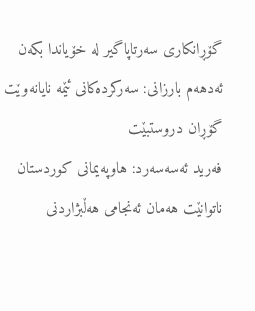گۆڕانكاری‌ سه‌رتاپاگیر له‌ خۆیاندا بكه‌ن
ئه‌دهه‌م بارزانی‌: سه‌ركرده‌كانی‌ ئێمه‌ نایانه‌وێت گۆڕان دروستبێت
فه‌رید ئه‌سه‌سه‌رد: هاوپه‌یمانی‌ كوردستان ناتوانێت هه‌مان ئه‌نجامی‌ هه‌ڵبژاردنی‌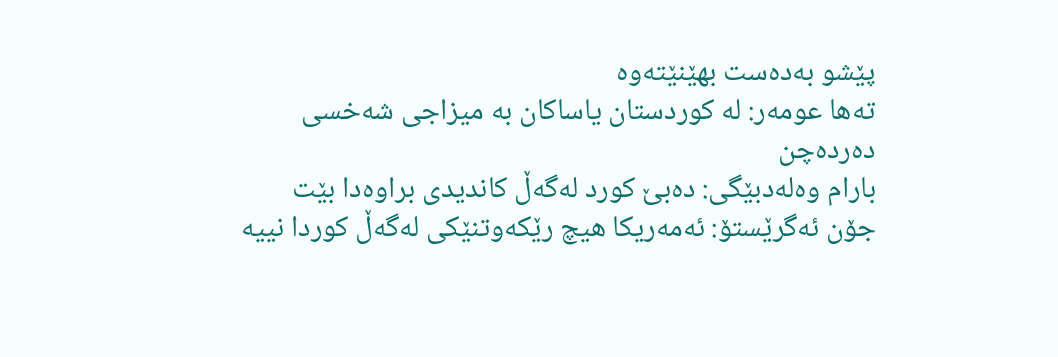پێشو به‌ده‌ست بهێنێته‌وه‌
ته‌ها عومه‌ر: له‌ كوردستان یاساكان به‌ میزاجی شه‌خسی ده‌رده‌چن
بارام وه‌له‌دبێگی: ده‌بێ كورد له‌گه‌ڵ كاندیدی براوه‌دا بێت
جۆن ئه‌گرێستۆ: ئه‌مه‌ریکا هیچ رێکه‌وتنێکی له‌گه‌ڵ کوردا نییه‌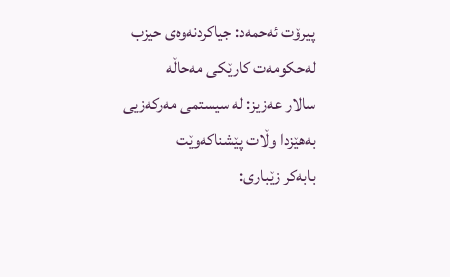پیرۆت ئه‌حمه‌د: جیاكردنه‌وه‌ی‌ حیزب له‌حكومه‌ت كارێكی‌ مه‌حاڵه‌
سالار عه‌زیز: له‌ سیستمی مه‌ركه‌زیی به‌هێزدا وڵات پێشناكه‌وێت
بابه‌كر زێباری‌: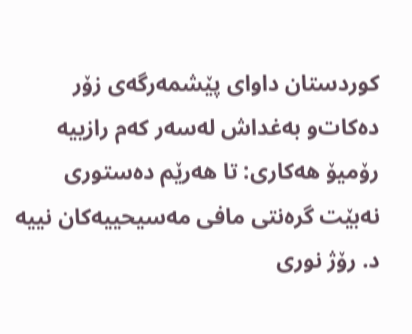كوردستان داوای‌ پێشمه‌رگه‌ی‌ زۆر ده‌كات‌و به‌غداش له‌سه‌ر كه‌م رازییه‌
رۆمیۆ هه‌كاری: تا هه‌رێم ده‌ستوری نه‌بێت گره‌نتی‌ مافی‌ مه‌سیحییه‌كان نییه‌
د. رۆژ نوری‌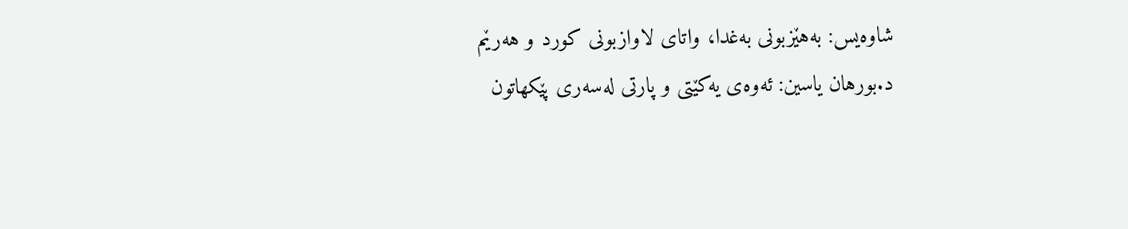شاوه‌یس: به‌هێزبونی‌ به‌غدا، واتای‌ لاوازبونی‌ كورد و هه‌رێم
د.بورهان یاسین: ئه‌وه‌ی‌ یه‌كێتی‌ ‌و پارتی‌ له‌سه‌ری‌ پێكهاتون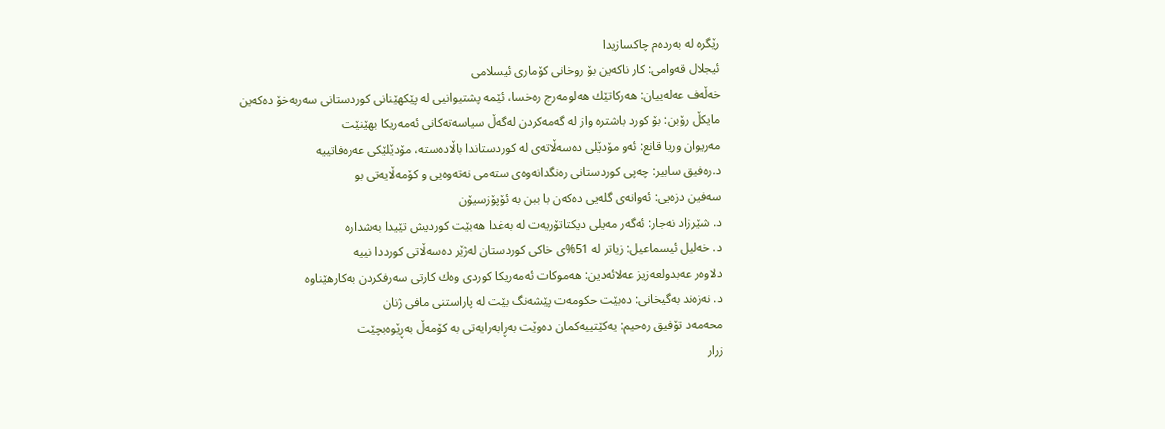رێگره‌ له‌ به‌رده‌م چاكسازیدا
ئیجلال قه‌وامی: كار ناكه‌ین بۆ روخانی كۆماری ئیسلامی
خه‌ڵه‌ف عه‌له‌ییان: هه‌ركاتێك هه‌لومه‌رج ره‌خسا، ئێمه‌ پشتیوانیی‌ له‌ پێكهێنانی‌ كوردستانی‌ سه‌ربه‌خۆ ده‌كه‌ین
مایكڵ‌ رۆبن: بۆ كورد باشتره‌ واز له‌ گه‌مه‌كردن له‌گه‌ڵ‌ سیاسه‌ته‌كانی‌ ئه‌مه‌ریكا بهێنێت
مه‌ریوان وریا قانع: ئه‌و مۆدێلی‌ ده‌سه‌ڵاته‌ی‌ له‌ كوردستاندا باڵاده‌سته‌، مۆدێلێكی‌ عه‌ره‌فاتییه‌
د.ره‌فیق سابیر: چه‌پی‌ كوردستانی‌ ره‌نگدانه‌وه‌ی‌ سته‌می‌ نه‌ته‌وه‌یی‌ و كۆمه‌ڵایه‌تی‌ بو
سه‌فین دزه‌یی‌: ئه‌وانه‌ی‌ گله‌یی‌ ده‌كه‌ن با ببن به‌ ئۆپۆزسیۆن
د. شێرزاد نه‌جار: ئه‌گه‌ر مه‌یلی‌ دیكتاتۆریه‌ت له‌ به‌غدا هه‌بێت كوردیش تێیدا به‌شداره‌
د. خه‌لیل ئیسماعیل: زیاتر له‌ 51%ی‌ خاكی‌ كوردستان له‌ژێر ده‌سه‌ڵاتی‌ كورددا نییه‌
دلاوه‌ر عه‌بدولعه‌زیز عه‌لائه‌دین: هه‌موكات ئه‌مه‌ریكا كوردی‌ وه‌ك كارتی‌ سه‌رفكردن به‌كارهێناوه‌
د. نه‌زه‌ند به‌گیخانی: ده‌بێت حكومه‌ت پێشه‌نگ بێت له‌ پاراستنی‌ مافی‌ ژنان
محه‌مه‌د تۆفیق ره‌حیم: یەكێتییەكمان دەوێت بەڕابەرایەتی بە كۆمەڵ بەڕێوەبچێت
زرار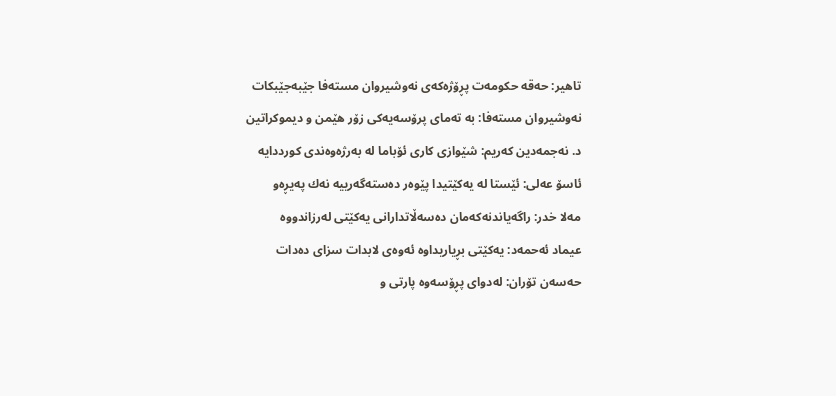تاهیر: حه‌قه‌ حكومه‌ت پڕۆژه‌كه‌ی‌ نه‌وشیروان مسته‌فا جێبه‌جێبكات
نه‌وشیروان مسته‌فا: بە تەمای پرۆسەیەكی زۆر هێمن و دیموكراتین
د. نه‌جمه‌دین كه‌ریم: شێوازی‌ كاری‌ ئۆباما له‌ به‌رژه‌وه‌ندی‌ كورددایه‌
ئاسۆ عه‌لی‌: ئێستا له‌ یه‌كێتیدا پێوه‌ر ده‌سته‌گه‌رییه‌ نه‌ك په‌یڕه‌و
مه‌لا خدر: راگه‌یاندنه‌که‌مان ده‌سه‌ڵاتدارانی یه‌کێتی له‌رزاندووه‌
عیماد ئه‌حمه‌د: یه‌كێتی‌ بڕیاریداوه‌ ئه‌وه‌ی‌ لابدات سزای‌ ده‌دات
حه‌سه‌ن تۆران: له‌دوای‌ پڕۆسه‌وه‌ پارتی‌ و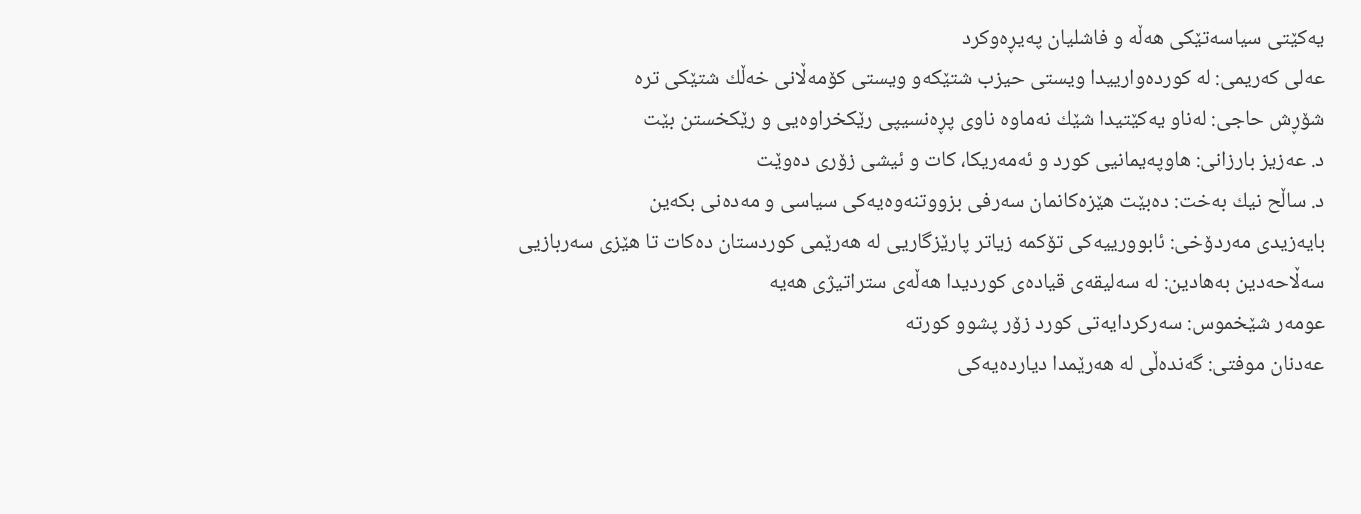یه‌كێتی‌ سیاسه‌تێكی‌ هه‌ڵه‌ و فاشلیان په‌یڕه‌وكرد
عه‌لی‌ كه‌ریمی‌: له‌ كورده‌وارییدا ویستی حیزب شتێكه‌و ویستی كۆمه‌ڵانی خه‌ڵك شتێكی تره‌
شۆڕش حاجی‌: له‌ناو یه‌كێتیدا شێك نه‌ماوه‌ ناوی‌ پڕه‌نسیپی‌ رێكخراوه‌یی‌ و رێكخستن بێت
د. عه‌زیز بارزانی‌: هاوپه‌یمانیی‌ كورد و ئه‌مه‌ریكا، كات و ئیشی‌ زۆری‌ ده‌وێت
د. ساڵح نیك به‌خت: ده‌بێت هێزه‌كانمان سه‌رفی بزووتنه‌وه‌یه‌كی‌ سیاسی‌ ‌و مه‌ده‌نی‌ بكه‌ین
بایه‌زیدی‌ مه‌ردۆخی‌: ئابوورییه‌كی‌ تۆكمه‌ زیاتر پارێزگاریی‌ له‌ هه‌رێمی‌ كوردستان ده‌كات تا هێزی‌ سه‌ربازیی‌
سه‌ڵاحه‌دین به‌هادین: له‌ سه‌لیقه‌ی‌ قیاده‌ی‌ كوردیدا هه‌ڵه‌ی‌ ستراتیژی‌ هه‌یه‌
عومه‌ر شێخموس: سه‌ركردایه‌تی‌ كورد زۆر پشوو كورته‌
عه‌دنان موفتی‌: گه‌نده‌ڵی‌ له‌ هه‌رێمدا دیارده‌یه‌كی‌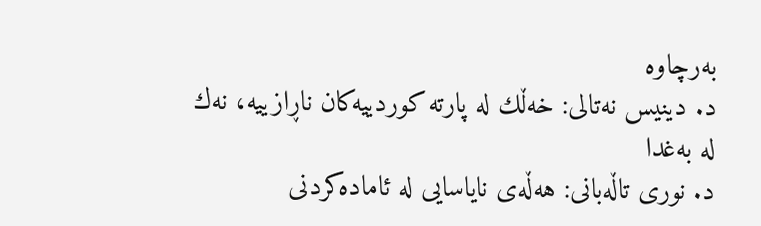به‌رچاوه‌
د. دینیس نه‌تالی‌: خه‌ڵك له‌ پارته‌ كوردییه‌كان ناڕازییه‌، نه‌ك له‌ به‌غدا
د. نوری تاڵه‌بانی: هه‌ڵه‌ی‌ نایاسایی‌ له‌ ئاماده‌كردنی‌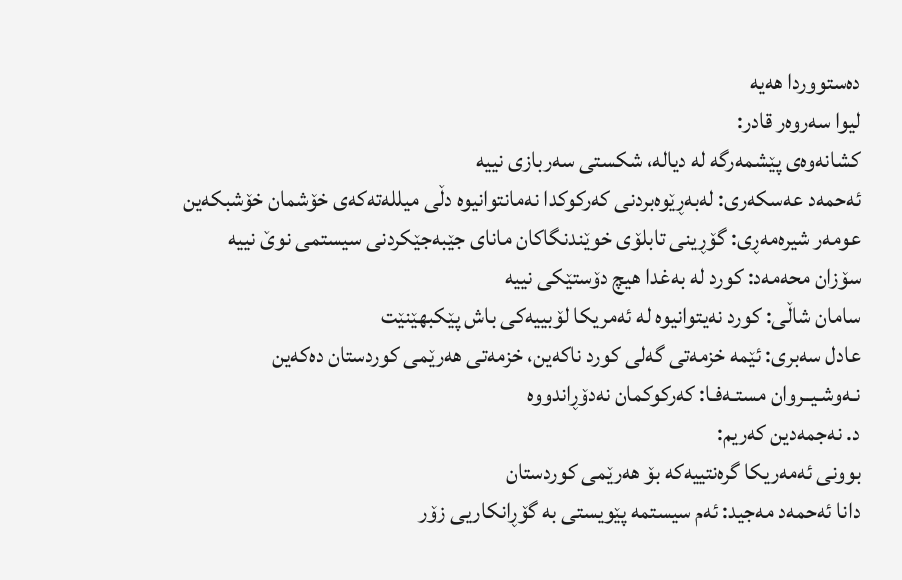ده‌ستووردا هه‌یه‌
لیوا سه‌روه‌ر قادر:
كشانه‌وه‌ی پێشمه‌رگه‌ له‌ دیاله‌، شكستی سه‌ربازی نییه‌
ئه‌حمه‌د عه‌سكه‌ری‌: له‌به‌ڕێوه‌بردنی‌ كه‌ركوكدا نه‌مانتوانیوه‌ دڵی‌ میلله‌ته‌كه‌ی‌ خۆشمان خۆشبكه‌ین
عومه‌ر شیره‌مه‌ڕی‌: گۆڕینی‌ تابلۆی‌ خوێندنگاكان مانای جێبه‌جێكردنی سیستمی نوێ نییه‌
سۆزان محه‌مه‌د: كورد له‌ به‌غدا هیچ دۆستێكی‌ نییه‌
سامان شاڵی: كورد نه‌یتوانیوه‌ له‌ ئه‌مریكا لۆبییه‌كی باش پێكبهێنێت
عادل سه‌بری‌: ئێمه‌ خزمه‌تی گه‌لی كورد ناكه‌ین، خزمه‌تی هه‌رێمی كوردستان ده‌كه‌ین
نـه‌وشـیــروان مستـه‌فـا: كه‌ركوكمان نه‌دۆڕاندووه‌
د. نه‌جمه‌دین كه‌ریم:
بوونی‌ ئه‌مه‌ریكا گره‌نتییه‌كه‌ بۆ هه‌رێمی‌ كوردستان
دانا ئه‌حمه‌د مه‌جید: ئه‌م سیستمه‌ پێویستی به‌ گۆڕانكاریی زۆر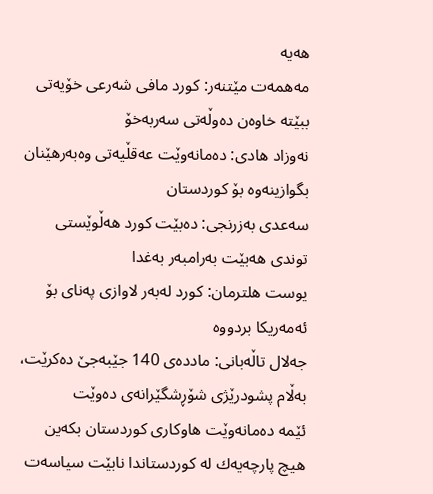هه‌یه‌
مه‌همه‌ت مێتنه‌ر: كورد مافی‌ شه‌رعی‌ خۆیه‌تی‌ ببێته‌ خاوه‌ن ده‌وڵه‌تی‌ سه‌ربه‌خۆ
نه‌وزاد هادی‌: ده‌مانه‌وێت عه‌قڵیه‌تی‌ وه‌به‌رهێنان بگوازینه‌وه‌ بۆ كوردستان
سه‌عدی به‌زرنجی‌: ده‌بێت كورد هه‌ڵوێستی‌ توندی‌ هه‌بێت به‌رامبه‌ر به‌غدا
یوست هلترمان: كورد له‌به‌ر لاوازی په‌نای بۆ ئه‌مه‌ریكا بردووه‌
جه‌لال تاڵه‌بانی: مادده‌ی 140 جێبه‌جێ ده‌كرێت، به‌ڵام پشودرێژی شۆڕشگێرانه‌ی ده‌وێت
ئێمه‌ ده‌مانه‌وێت هاوكاری‌ كوردستان بكه‌ین
هیچ پارچه‌یه‌ك له‌ كوردستاندا نابێت سیاسه‌ت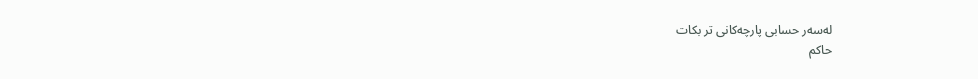له‌سه‌ر حسابی‌ پارچه‌كانی‌ تر بكات
حاكم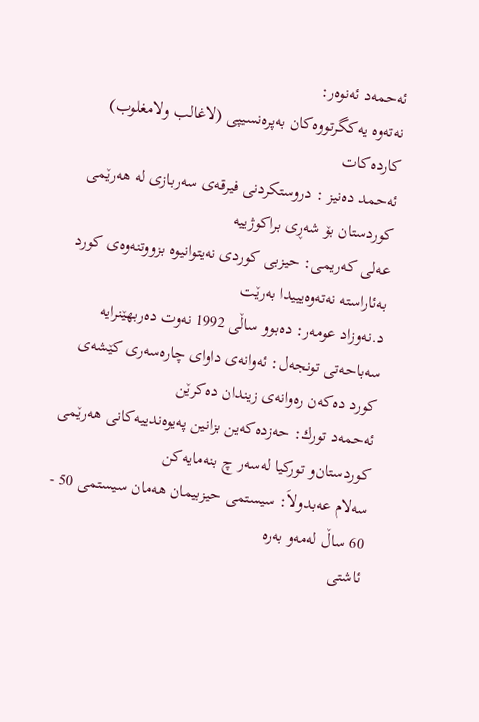ئه‌حمه‌د ئه‌نوه‌ر:
نه‌ته‌وه‌ یه‌كگرتووه‌كان به‌پره‌نسیپی‌ (لاغالب ولامغلوب) كارده‌كات
ئه‌حمد ده‌نیز : دروستكردنی‌ فیرقه‌ی‌ سه‌ربازی‌ له‌ هه‌رێمی‌ كوردستان بۆ شه‌ڕی‌ براكوژییه‌
عه‌لی‌ كه‌ریمی‌: حیزبی‌ كوردی‌ نه‌یتوانیوه‌ بزووتنه‌وه‌ی‌ كورد به‌ئاراسته‌ نه‌ته‌وه‌یییدا به‌رێت
د.نه‌وزاد عومه‌ر: ده‌بوو ساڵی‌ 1992 نه‌وت ده‌ربهێنرایه‌
سه‌باحه‌تی‌ تونجه‌ل: ئه‌وانه‌ی‌ داوای‌ چاره‌سه‌ری‌ كێشه‌ی‌ كورد ده‌كه‌ن ره‌وانه‌ی‌ زیندان ده‌كرێن
ئه‌حمه‌د تورك: حه‌زده‌كه‌ین بزانین په‌یوه‌ندییه‌كانی‌ هه‌رێمی‌ كوردستان‌و توركیا له‌سه‌ر چ بنه‌مایه‌كن
سه‌لام عه‌بدولاَ: سیستمی‌ حیزبیمان هه‌مان سیستمی‌ 50 - 60 ساڵ له‌مه‌و به‌ره‌
ئاشتی‌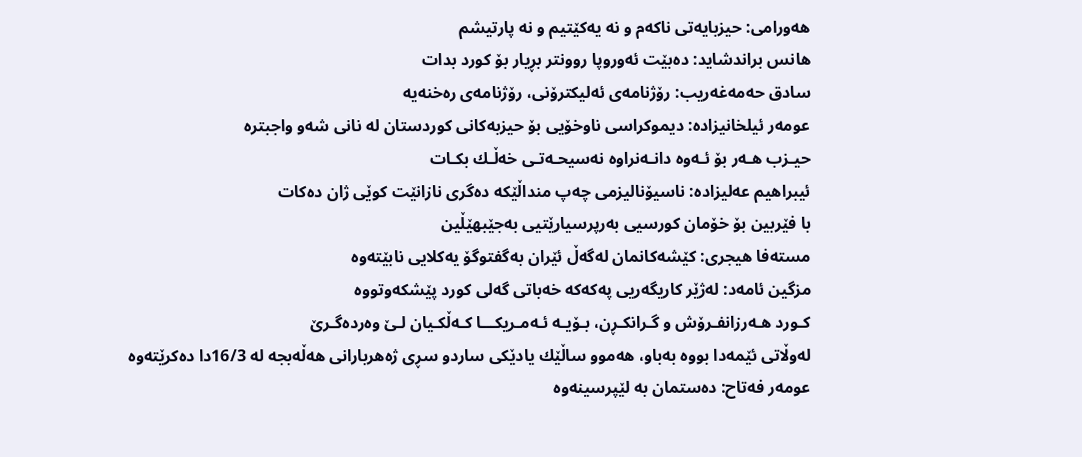هه‌ورامی‌: حیزبایه‌تی‌ ناكه‌م و نه‌ یه‌كێتیم ‌و نه‌ پارتیشم
هانس براندشاید: ده‌بێت ئه‌وروپا روونتر بڕیار بۆ كورد بدات
سادق حه‌مه‌غه‌ریب: رۆژنامه‌ی‌ ئه‌لیكترۆنی‌، رۆژنامه‌ی‌ ره‌خنه‌یه‌
عومه‌ر ئیلخانیزاده‌: دیموكراسی ناوخۆیی بۆ حیزبه‌كانی كوردستان له‌ نانی شه‌و واجبتره‌
حیـزب هـه‌ر بۆ ئـه‌وه‌ دانـه‌نراوه‌ نه‌سیحـه‌تـی‌ خه‌ڵـك بكـات
ئیبراهیم عه‌لیزاده‌: ناسیۆنالیزمی‌ چه‌پ منداڵێكه‌ ده‌گری‌ نازانێت كوێی‌ ژان ده‌كات
با فێربین بۆ خۆمان كورسیی به‌رپرسیارێتیی به‌جێبهێڵین
مسته‌فا هیجری‌: كێشه‌كانمان له‌گه‌ڵ‌ ئێران به‌گفتوگۆ یه‌كلایی‌ نابێته‌وه‌
مزگین ئامه‌د: له‌ژێر كاریگه‌ریی‌ په‌كه‌كه‌ خه‌باتی‌ گه‌لی‌ كورد پێشكه‌وتووه‌
كـورد هـه‌رزانفـرۆش و گـرانكـڕن، بـۆیـه‌ ئـه‌مـریكـــا كـه‌ڵكـیان لـێ وه‌رده‌گـرێ‌
له‌وڵاتی‌ ئێمه‌دا بووه‌ به‌باو، هه‌موو ساڵێك یادێكی‌ ساردو سڕی‌ ژه‌هربارانی‌ هه‌ڵه‌بجه‌ له‌ 16/3دا ده‌كرێته‌وه‌
عومه‌ر فه‌تاح: ده‌ستمان به‌ لێپرسینه‌وه‌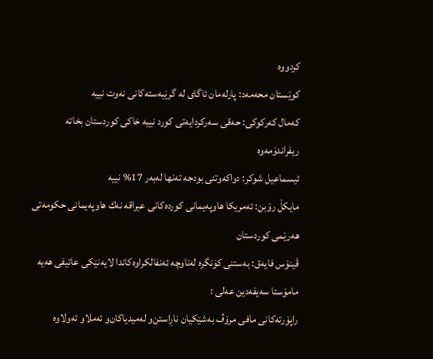كردووه‌
كوێستان محه‌مه‌د: پارله‌مان ئاگای‌ له‌ گرێبه‌سته‌كانی‌ نه‌وت نییه‌
كه‌مال كه‌ركوكی‌: حه‌قی‌ سه‌ركردایه‌تی‌ كورد نییه‌ خاكی‌ كوردستان بخاته‌ ریفراندۆمه‌وه‌
ئیسماعیل شوكر: دواكه‌وتنی‌ بودجه‌ ته‌نها له‌به‌ر 17% نییه‌
مایكڵ‌ رۆبن: ئه‌مریكا هاوپه‌یمانی كورده‌كانی عیراقه‌ نه‌ك هاوپه‌یمانی حكومه‌تی هه‌رێمی كوردستان
ڤینۆس فایه‌ق: به‌ستنی‌ كۆنگره‌ له‌ناوچه‌ ئه‌نفالكراوه‌كاندا لایه‌نێكی عاتیفی‌ هه‌یه‌
مامۆستا سه‌یفه‌دین عه‌لی‌ :
راپۆرته‌كانی‌ مافی‌ مرۆڤ به‌شێكیان ناڕاستن‌و له‌میدیاكان‌و ئه‌ملاو ئه‌ولاوه‌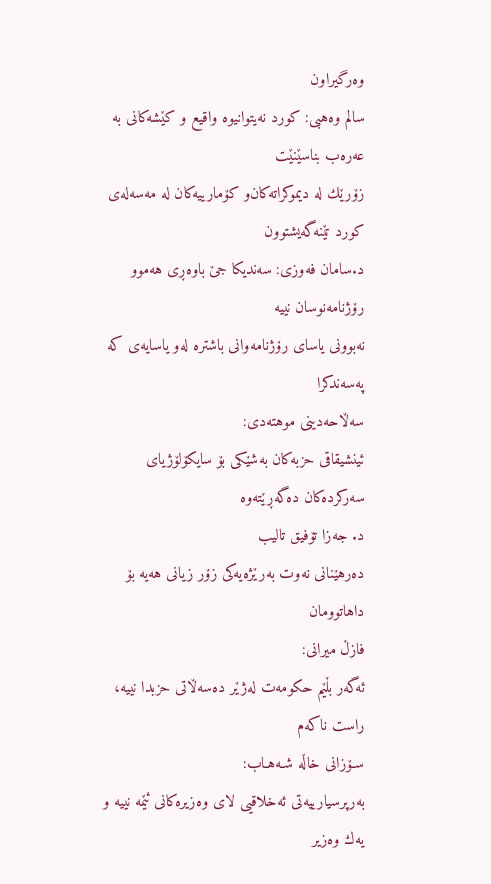وه‌رگیراون
سالم وه‌هبی‌: كورد نه‌یتوانیوه‌ واقیع ‌و كێشه‌كانی‌ به‌ عه‌ره‌ب بناسێنێت
زۆرێك له‌ دیموكراته‌كان‌و كۆمارییه‌كان له‌ مه‌سه‌له‌ی‌ كورد تێنه‌گه‌یشتوون
د.سامان فه‌وزی‌: سه‌ندیكا جێ باوه‌ڕی‌ هه‌موو رۆژنامه‌نوسان نییه‌
نه‌بوونی‌ یاسای‌ رۆژنامه‌وانی‌ باشتره‌ له‌و یاسایه‌ی‌ كه‌ په‌سه‌ندكرا
سه‌ڵاحه‌دینی‌ موهته‌دی‌:
ئینشیقاقی حزبه‌كان به‌شێكی بۆ سایكۆلۆژیای سه‌ركرده‌كان ده‌گه‌ڕێته‌وه‌
د. جه‌زا تۆفیق تالیب
ده‌رهێنانی نه‌وت به‌رێژه‌یه‌كی زۆر زیانی هه‌یه‌ بۆ داهاتوومان
فازڵ‌ میرانی‌:
ئه‌گه‌ر بڵێم حكومه‌ت له‌ژێر ده‌سه‌ڵاتی‌ حزبدا نییه‌، راست ناكه‌م
سـۆزانی خاڵه‌ شـه‌هـاب:
به‌رپرسیارییه‌تی‌ ئه‌خلاقیی لای وه‌زیره‌كانی ئێمه‌ نییه‌ و یه‌ك وه‌زیر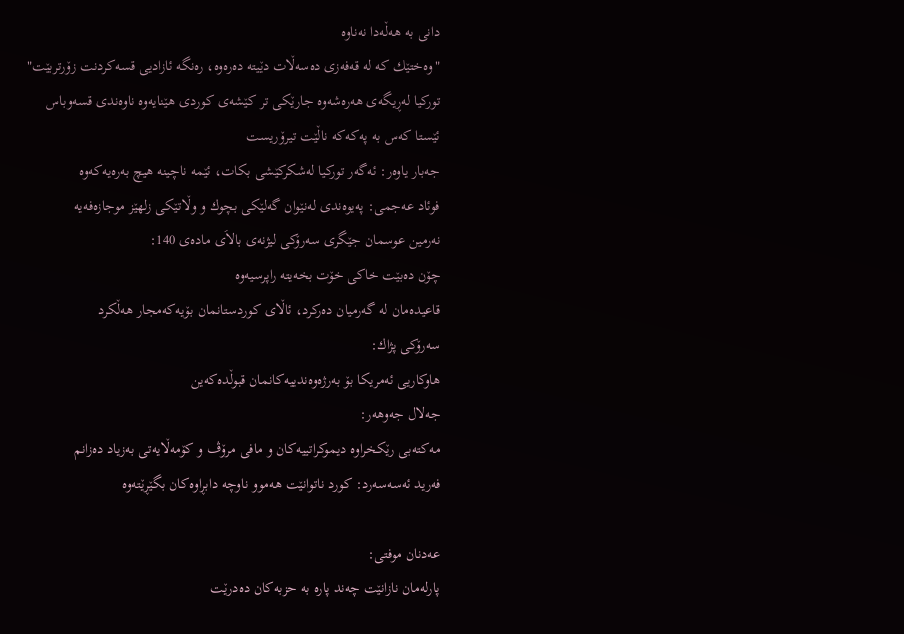دانی به‌ هه‌ڵه‌دا نه‌ناوه‌
"وه‌ختێك كه‌ له‌ قه‌فه‌زی‌ ده‌سه‌ڵات دێیته‌ ده‌ره‌وه‌، ره‌نگه‌ ئازادیی قسه‌كردنت زۆرتربێت"
توركیا له‌ڕیگه‌ی هه‌ره‌شه‌وه‌ جارێكی تر كێشه‌ی كوردی هێنایه‌وه‌ ناوه‌ندی قسه‌وباس
ئێستا که‌س به‌ په‌که‌که‌ ناڵێت تیرۆریست
جه‌بار یاوه‌ر: ئه‌گه‌ر توركیا له‌شكركێشی بكات، ئێمه‌ ناچینه‌ هیچ به‌ره‌یه‌كه‌وه‌
فوئاد عه‌جمی: په‌یوه‌ندی‌ له‌نێوان گه‌لێكی‌ بچوك ‌و وڵاتێكی‌ زلهێز موجازه‌فه‌یه‌
نه‌رمین عوسمان جێگری‌ سه‌رۆكی‌ لیژنه‌ی‌ بالاَی‌ ماده‌ی‌ 140:
چۆن ده‌بێت خاكی‌ خۆت بخه‌یته‌ راپرسیه‌وه‌
قاعیده‌مان له‌ گه‌رمیان ده‌ركرد، ئاڵای‌ كوردستانمان بۆیه‌كه‌مجار هه‌ڵكرد
سه‌رۆكی‌ پژاك:
هاوكاریی‌ ئه‌مریكا بۆ به‌رژه‌وه‌ندییه‌كانمان قبوڵده‌كه‌ین
جه‌لال جه‌وهه‌ر:
مه‌كته‌بی‌ رێكخراوه‌ دیموكراتییه‌كان و مافی‌ مرۆڤ و كۆمه‌ڵایه‌تی‌ به‌زیاد ده‌زانم
فه‌رید ئه‌سه‌سه‌رد: كورد ناتوانێت هه‌موو ناوچه‌ دابڕاوه‌كان بگێڕێته‌وه‌

عه‌دنان موفتی‌:
پارله‌مان نازانێت چه‌ند پاره‌ به‌ حزبه‌كان ده‌درێت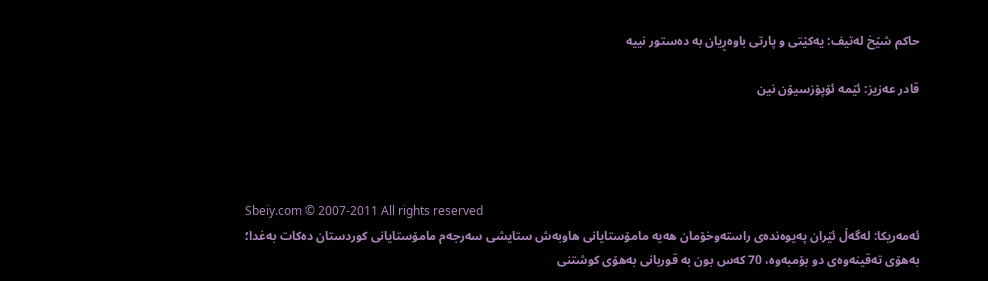حاكم شێخ له‌تیف: یه‌كێتی‌ و پارتی‌ باوه‌ڕیان به‌ ده‌ستور نییه‌

قادر عه‌زیز: ئێمه‌ ئۆپۆزسیۆن نین




Sbeiy.com © 2007-2011 All rights reserved
ئه‌مه‌ریكا: له‌گه‌ڵ ئێران په‌یوه‌نده‌ی‌ راسته‌وخۆمان هه‌یه‌ مامۆستایانی هاوبه‌ش ستایشی سه‌رجه‌م مامۆستایانی‌ كوردستان ده‌كات به‌غدا؛ به‌هۆی ته‌قینه‌وه‌ی دو بۆمبه‌وه، 70 كه‌س بون به‌ قوربانی‌ به‌هۆی‌ كوشتنی‌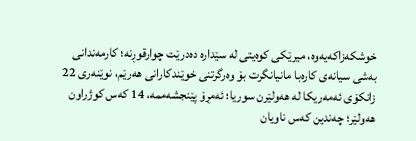خوشكه‌زاكه‌یه‌وه‌، میرێكی كوه‌یتی‌ له‌ سێداره‌ ده‌درێت چوارقوڕنه‌؛ كارمه‌ندانی به‌شی سیانه‌ی كاره‌با مانیانگرت بۆ وه‌رگرتنی خوێندكارانی هه‌رێم، نوێنه‌ری‌ 22 زانكۆی‌ ئه‌مه‌ریكا له‌ هه‌ولێرن سوریا؛ ئه‌مڕۆ پێنجشه‌ممه‌، 14 كه‌س كوژراون هه‌ولێر؛ چه‌ندین كه‌س ناویان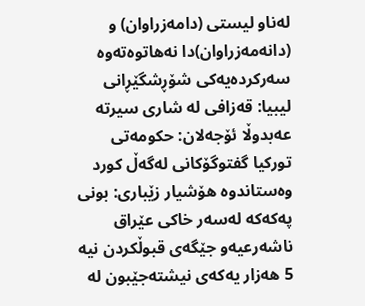له‌ناو ليستى (دامه‌زراوان) و (دانه‌مه‌زراوان)دا نه‌هاتوه‌ته‌وه‌ سه‌ركرده‌یه‌كی شۆڕشگێڕانی‌ لیبیا: قه‌زافی له‌ شاری‌ سیرته‌ عه‌بدوڵا ئۆجه‌لان: حكومه‌تی‌ توركیا گفتوگۆكانی‌ له‌گه‌ڵ كورد وه‌ستاندوه‌ هۆشیار زێباری‌: بونی په‌كه‌كه‌ له‌سه‌ر خاكی عێراق ناشه‌رعیه‌و جێگه‌ی‌ قبوڵكردن نیه‌ 5 هه‌زار یه‌كه‌ی‌ نیشته‌جێبون له‌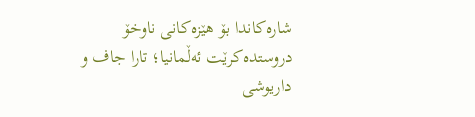شاره‌كاندا بۆ هێزه‌كانی ناوخۆ دروستده‌كرێت ئه‌ڵمانیا؛ تارا جاف و داریوشی‌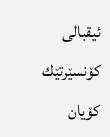ئیقبالی‌ كۆنسێرتێك كۆیان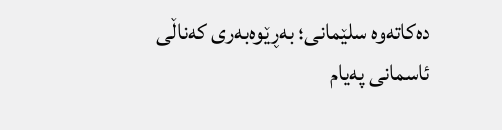ده‌كاته‌وه‌ سلێمانی؛ به‌ڕێوه‌به‌ری كه‌ناڵی ئاسمانی په‌یام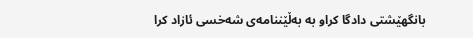بانگهێشتی دادگا کراو به‌ به‌ڵێننامه‌ی شه‌خسی ئازاد کرا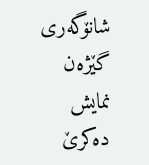شانۆگه‌ری‌ گێژه‌ن نمایش ده‌كرێ